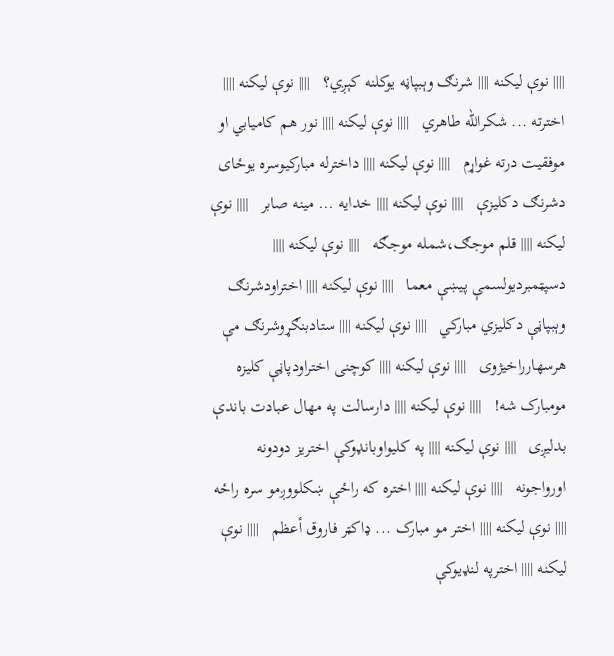|||| نوې ليكنه |||| شرنګ وېبپاڼه يوکلنه کېږي؟   |||| نوې ليكنه |||| اخترته ... شکرالله طاهري   |||| نوې ليكنه |||| نور هم كاميابي او موفقيت درته غواړم   |||| نوې ليكنه |||| داخترله مبارکیوسره یوځای دشرنګ دکلیزې   |||| نوې ليكنه |||| خدايه ... مينه صابر   |||| نوې ليكنه |||| قلم موجګ،شمله موجګه   |||| نوې ليكنه |||| دسپټمبردیولسمې پیښې معما   |||| نوې ليكنه |||| اختراودشرنګ وېبپاڼې دکليزي مبارکي   |||| نوې ليكنه |||| ستادبنګړوشرنګ مې هرسهارراخیژوی   |||| نوې ليكنه |||| کوچنی اختراودپاڼې کليزه مومبارک شه!   |||| نوې ليكنه |||| دارسالت په مهال عبادت باندې بدلیږی   |||| نوې ليكنه |||| په كليواوبانډوكې اختريز دودونه اورواجونه   |||| نوې ليكنه |||| اختره که راځې ښکلووږمو سره راځه   |||| نوې ليكنه |||| اختر مو مبارک ... ډاکټر فاروق أعظم   |||| نوې ليكنه |||| اخترپه لنډيوکې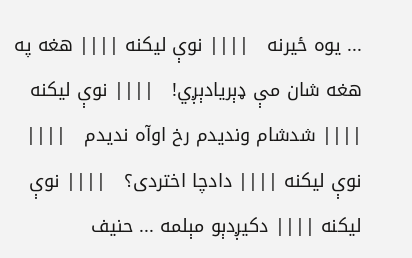... يوه ځيرنه   |||| نوې ليكنه |||| هغه په هغه شان مې ډېريادېږي!   |||| نوې ليكنه |||| شدشام ونديدم رخ اوآه نديدم   |||| نوې ليكنه |||| دادچا اختردی؟   |||| نوې ليكنه |||| دکيږدېو مېلمه ... حنيف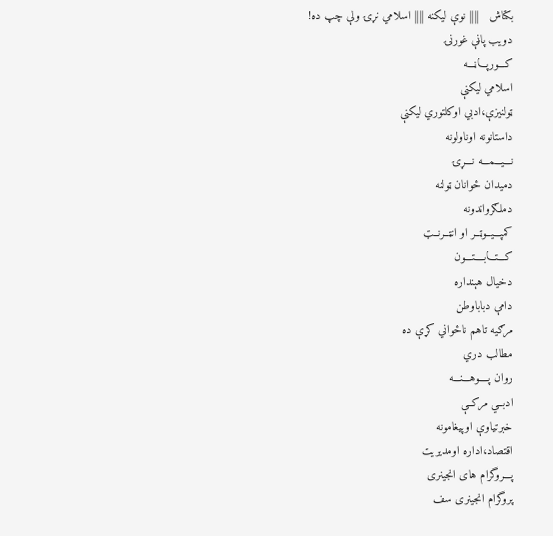بکتاش   |||| نوې ليكنه |||| اسلامي نړۍ ولې چپ ده!
دویب پاڼې غورنۍ
کـــورپـــاڼـــه
اسلامي ليکنې
ټولنيزې،ادبي اوکلتوري ليکنې
داستانونه اوناولونه
نـــيـــمـــه نـــړۍ
دمیدان ځوانان ټولنه
دملګرواندونه
كمپـــيــوټــر او انټــرنــټ
کـــتـــابــــتـــون
دخیال هېنداره
دامې دباباوطن
مرګيه تاهم ناځواني کړې ده
مطالب دري
روان پــــوهـــنـــه
ادبــي مركــې
خبرتیاوې اوپیغامونه
اقتصاد،اداره اومديريت
پـــروگرام هاى انجینری
پروگرام انجینری سف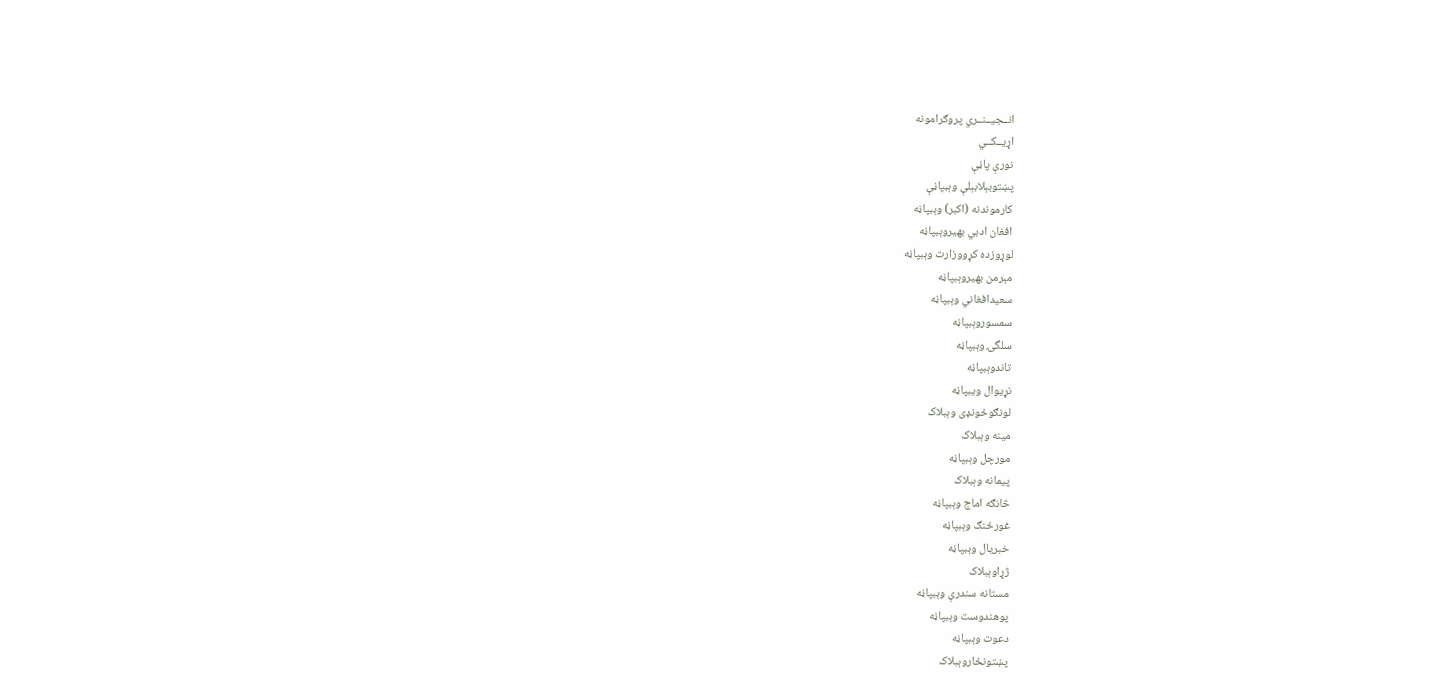انــجيــنــري پروګرامونه
اړيــکــي
نورې پاڼې
پښتوبېلابېلې وېبپاڼې
كارموندنه (اکبر) وېبپاڼه
افغان ادبي بهيروېبپاڼه
لوړوزده کړووزارت وېبپاڼه
مېرمن بهيروېبپاڼه
سعيدافغاني وېبپاڼه
سمسوروېبپاڼه
سلگۍ وېبپاڼه
تاندوېبپاڼه
نړيوال ويبپاڼه
لونګوځونډى وېبلاک
مينه وېبلاک
مورچل وېبپاڼه
پیمانه وېبلاک
څانګه اماج وېبپاڼه
غورځنګ وېبپاڼه
خبریال وېبپاڼه
ژړاوېبلاک
مستانه سندرې وېبپاڼه
پوهندوست وېبپاڼه
دعوت وېبپاڼه
پښتونځاروېبلاک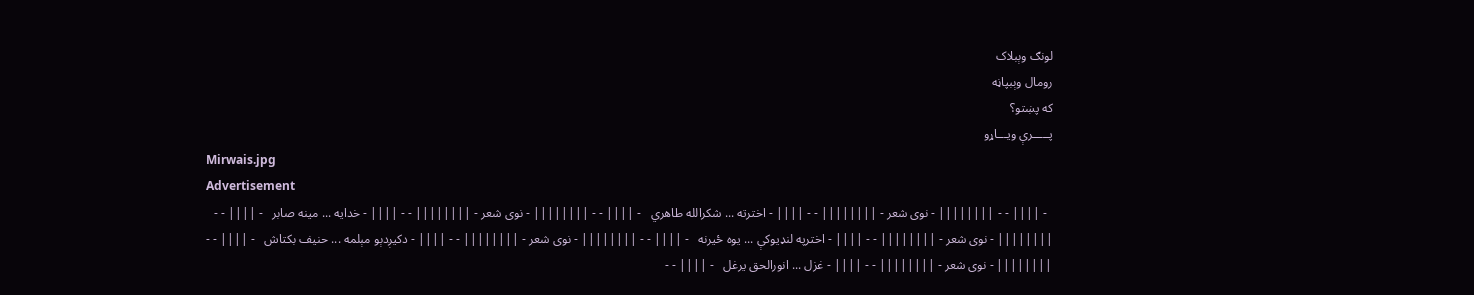لونګ وېبلاک
رومال وېبپاڼه
که پښتو؟
پـــــرې ویـــاړو
Mirwais.jpg
Advertisement
  - |||| - - |||||||| - نوی شعر - |||||||| - - |||| - اخترته ... شکرالله طاهري   - |||| - - |||||||| - نوی شعر - |||||||| - - |||| - خدايه ... مينه صابر   - |||| - - |||||||| - نوی شعر - |||||||| - - |||| - اخترپه لنډيوکې ... يوه ځيرنه   - |||| - - |||||||| - نوی شعر - |||||||| - - |||| - دکيږدېو مېلمه ... حنيف بکتاش   - |||| - - |||||||| - نوی شعر - |||||||| - - |||| - غزل ... انورالحق يرغل   - |||| - -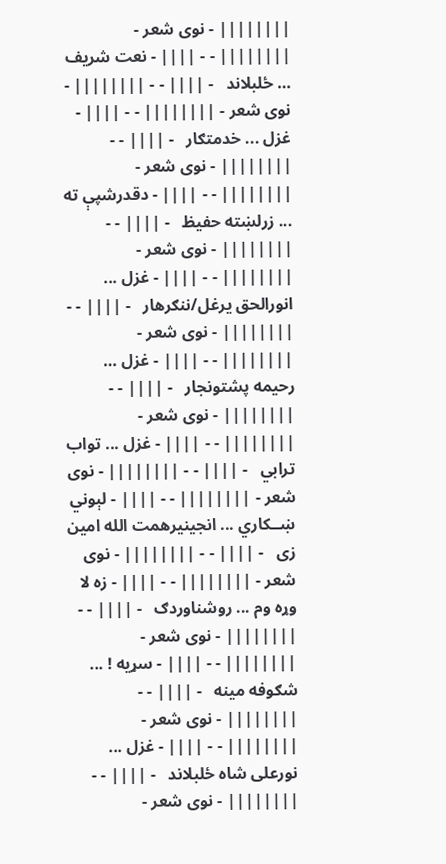|||||||| - نوی شعر - |||||||| - - |||| - نعت شريف … ځلبلاند   - |||| - - |||||||| - نوی شعر - |||||||| - - |||| - غزل ... خدمتګار   - |||| - - |||||||| - نوی شعر - |||||||| - - |||| - دقدرشپې ته ... زرلښته حفيظ   - |||| - - |||||||| - نوی شعر - |||||||| - - |||| - غزل ... انورالحق يرغل/ننګرهار   - |||| - - |||||||| - نوی شعر - |||||||| - - |||| - غزل … رحيمه پشتونجار   - |||| - - |||||||| - نوی شعر - |||||||| - - |||| - غزل ... تواب ترابي   - |||| - - |||||||| - نوی شعر - |||||||| - - |||| - لېوني ښــکاري ... انجينيرهمت الله امين زى   - |||| - - |||||||| - نوی شعر - |||||||| - - |||| - زه لا وړه وم ... روشناوردګ   - |||| - - |||||||| - نوی شعر - |||||||| - - |||| - سړيه ! ... شګوفه مينه   - |||| - - |||||||| - نوی شعر - |||||||| - - |||| - غزل ... نورعلی شاه ځلبلاند   - |||| - - |||||||| - نوی شعر -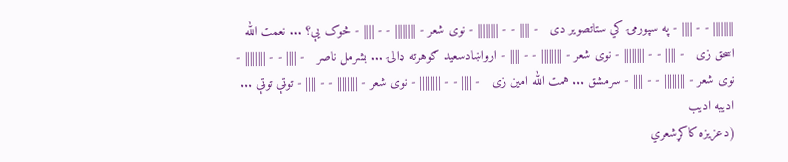|||||||| - - |||| - په سپورمۍ كي ستاتصوير دى   - |||| - - |||||||| - نوی شعر - |||||||| - - |||| - څوک یې؟ ... نعمت الله اسحق زی   - |||| - - |||||||| - نوی شعر - |||||||| - - |||| - ارواښادسعيد ګوهرته ډالۍ ... بشرمل ناصر   - |||| - - |||||||| - نوی شعر - |||||||| - - |||| - سرمشق ... همت الله امین زی   - |||| - - |||||||| - نوی شعر - |||||||| - - |||| - توټې توټې ... اديبه اديب
(دعزيزه كاكړشعري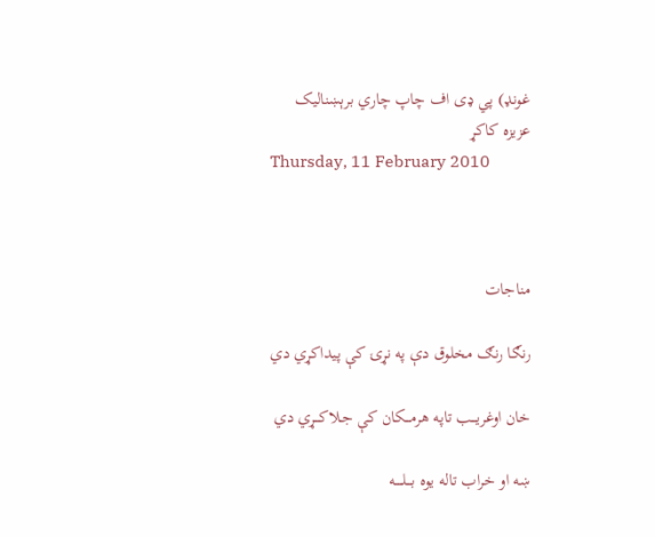غونډ) پي ډی اف چاپ چاري برېښناليک
عزيزه كاكړ
Thursday, 11 February 2010



مناجات

رنګا رنګ مخلوق دې په نړۍ كې پيداكړي دي

خان اوغريـــب تاپه هرمـــكان كې جـلاكـــړي دي

ښه او خراب تاله يوه بـــلـــــه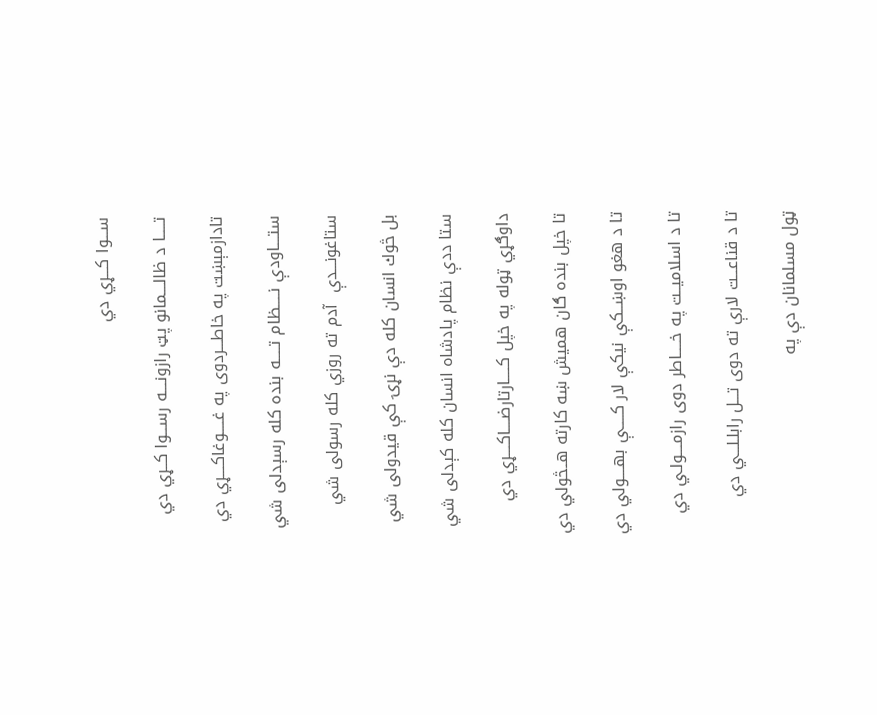ســـوا کـــړي دي

تـــــا د ظالــــمانو پټ رازونــــه رســـوا كــړي دي

تادازمېښت په خاطـــردوى په غـــــوغاكــــړي دي

ستــــاودې نـــــظام تـــــه بنده كله رسېدلى شي

ستاغونـــدې  آدم ته روزي كله رسولى شي

بل څوك انسان كله دې نړۍ كې قيدولى شي

ستا ددې نظام پادشاه انسان كله كېدلى شي

داوګړي ټوله په خپل كـــــارتارضــــاكــــړي دي

تا خپل بنده ګان هميش ښه كارته هــڅولي دي

تا د هغو اوښــكې نيكې لار كـــــې بهــــولي دي

تا د اسلاميــت په خـــــاطر دوى رازمــــولـي دي

تا د قناعـــت لارې ته دوى تـــل رابلـلـــي دي

ټول مسلمانان دې په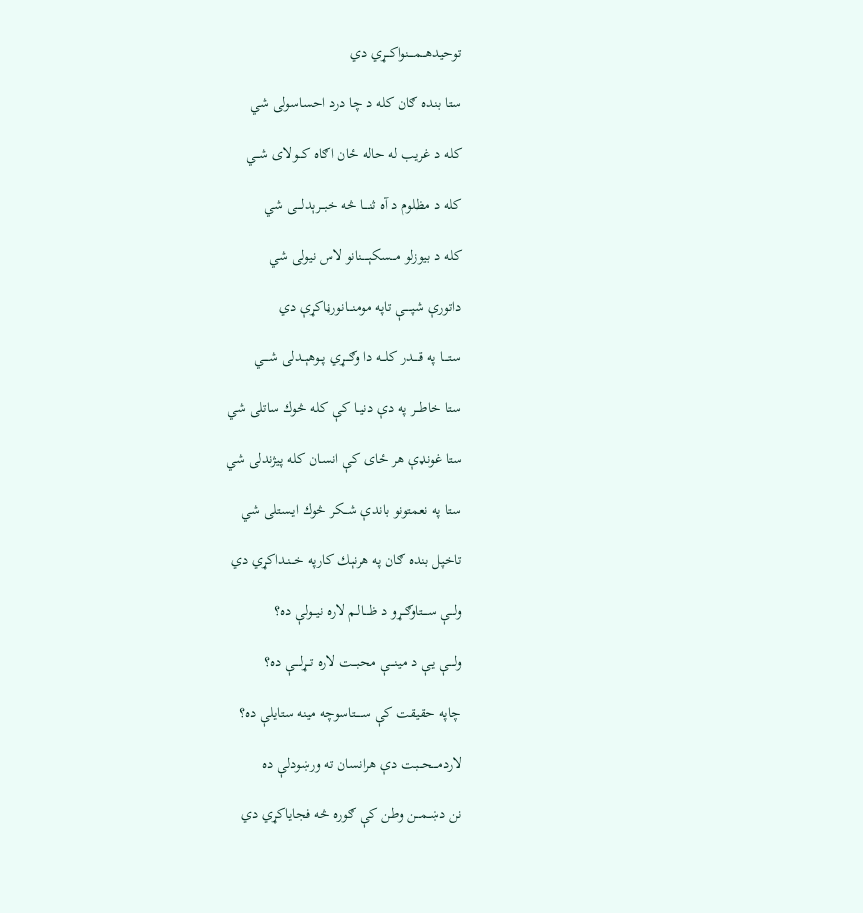توحيدهـــمــــنواكـــړي دي

ستا بنده ګان كله د چا درد احساسولى شي

كله د غريب له حاله ځان اګاه كـــولاى شـــي

كله د مظلوم د آه ثنــــا څه خبـــرېدلــــى شي

كله د بيوزلو مـــسكېـــــنانو لاس نيولى شي

داتورې شپـــــې تاپه مومنـــانورڼاكړې دي

ستــــا په قــــدر كلـــه دا وګــــړي پــوهېــدلى شــــي

ستا خاطـــر په دې دنيــا كې كله څوك ساتلى شي

ستا غونډې هر ځاى كې انسـان كله پيژندلى شي

ستا په نعمتونو باندې شـــكر څوك ايـستلى شي

تاخپل بنده ګان په هرنېك كارپه خـــنـداكړي دي

ولـــې ســــتاوګـــړو د ظــــالـم لاره نيـــولې ده؟

ولــــې يـې د مينــــې محبـــت لاره تـــړلــــې ده؟

چاپه حقيقت كې ســـــتاسوچه مينه ستايلې ده؟

لاردمــــحـــبت دې هرانسان ته ورښودلې ده

نن دښــمـــن وطن كې ګوره څه فجاياكړي دي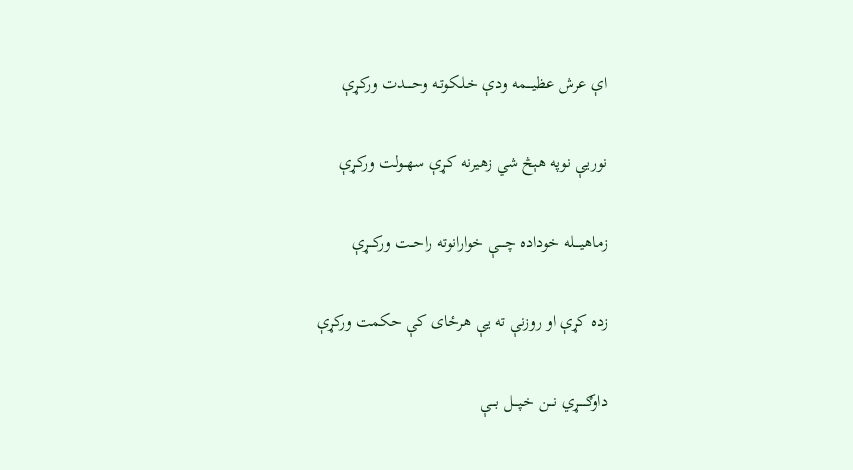اې عرش عظيــــمه ودې خـلـكوتـه وحــــدت وركـړې

نوريې نوپه هېڅ شي زهيرنه كـړې سهــولت وركـړې

زماهيــــله خوداده چــــې خوارانوته راحــت وركـــړې

زده كړې او روزنې ته يې هرځاى كې حكمت وركړې

داوګـــــړي نـــن خـپـــل بـــې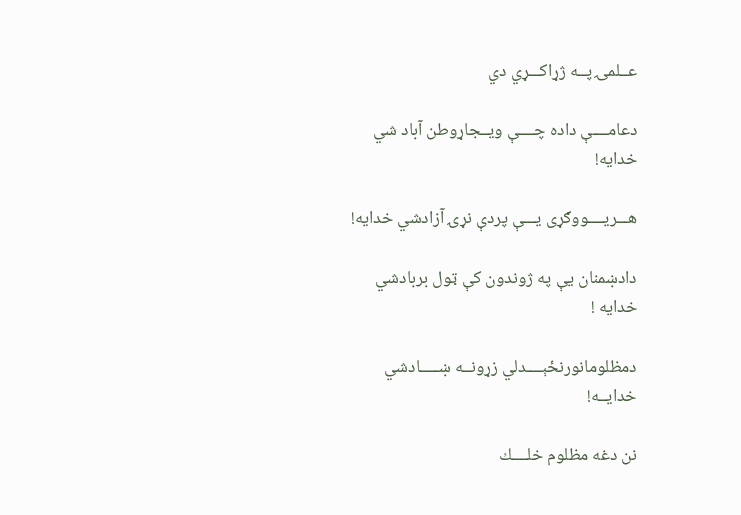عــلمۍ پــه ژړاكـــړي دي

دعامــــې داده چــــې ويــجاړوطن آباد شي خدايه!

هـــريــــووګړى يـــې پردې نړۍ آزادشي خدايه!

دادښمنان يې په ژوندون كې ټول بربادشي خدايه !

دمظلومانورنځېــــدلي زړونــه ښـــــادشي خدايــه!

نن دغه مظلوم خلــــك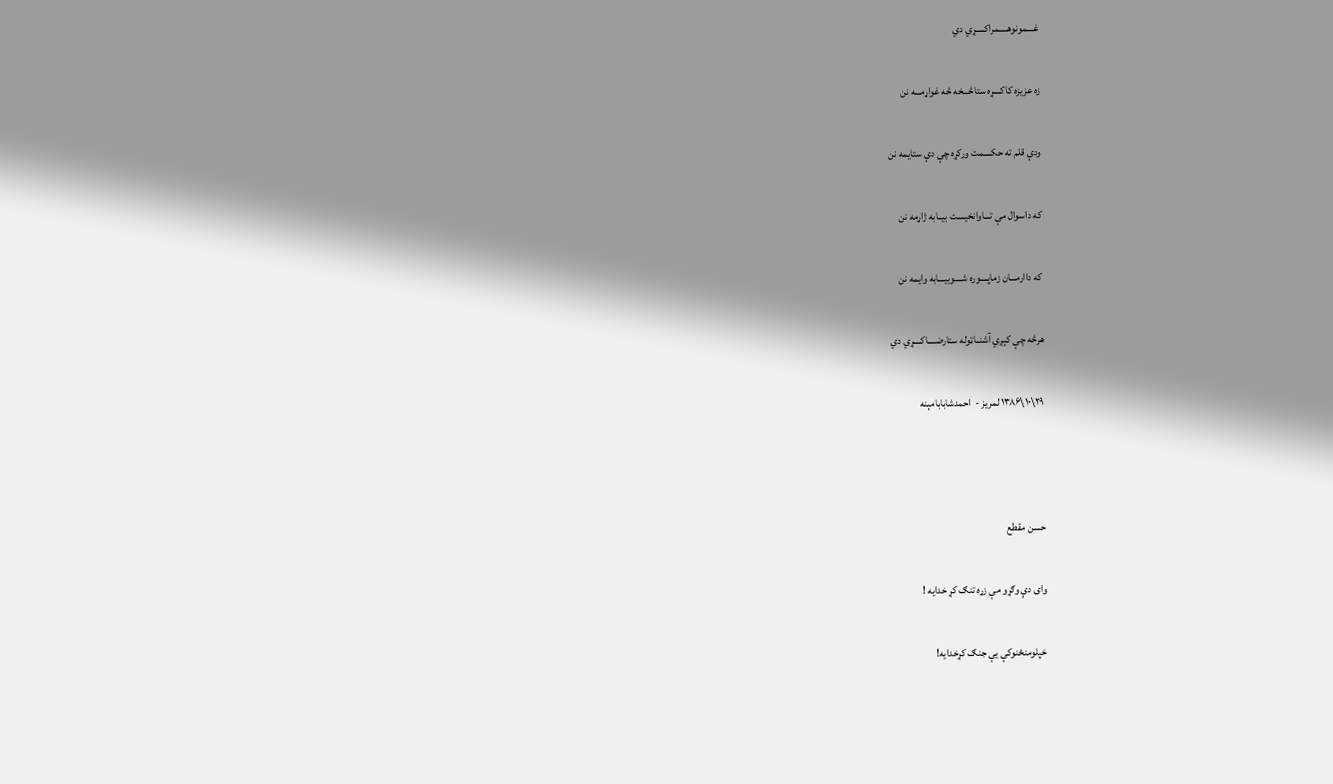غــــمونوهـــــمراكـــــړي دي

زه عزيزه كاكــــړه ستاڅـــخه څه غواړمـــه نن

ودې قلم ته حكــــمت وركړه چې دې ستايمه نن

كه داسوال مې تـــاوانخيست بيــابه ژاړمه نن

كه داارمـــان زماپــــوره شــــوبيـــابه وايمه نن

هرڅه چې كېږي آشنــاټوله ستارضــــاكــــړي دي

۲۹\۱۰\۱۳۸۶ لمريز -  احمدشابابامېنه



حسن مقطع

واى دې وګړو مې زړه تنګ كړ خدايه !

خپلومنځنوكې يې جنګ كړخدايه!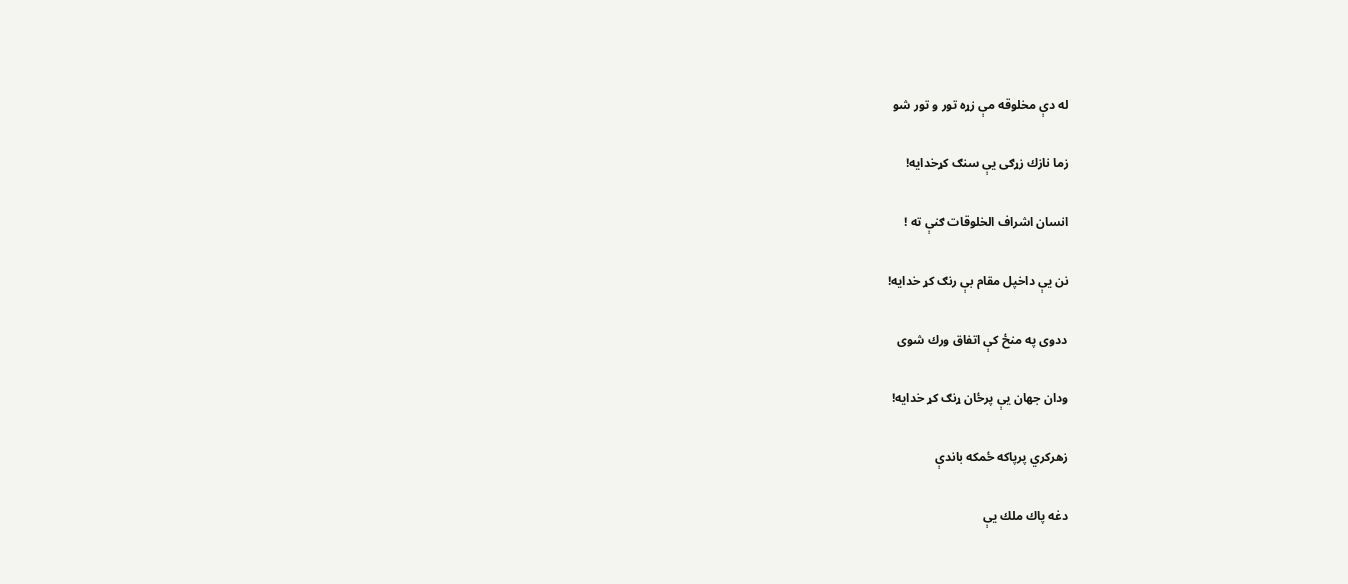له دې مخلوقه مې زړه تور و تور شو

زما نازك زړګى يې سنګ كړخدايه!

انسان اشراف الخلوقات ګنې ته !

نن يې داخپل مقام بې رنګ كړ خدايه!

ددوى په منځ كې اتفاق ورك شوى

ودان جهان يې پرځان ړنګ كړ خدايه!

زهركري پرپاكه ځمكه باندې

دغه پاك ملك يې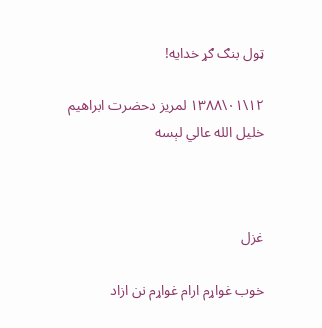ټول بنګ ګړ خدايه!

۱۲\۰۱\۱۳۸۸ لمريز دحضرت ابراهيم خليل الله عالي لېسه



غزل

خوب غواړم ارام غواړم نن ازاد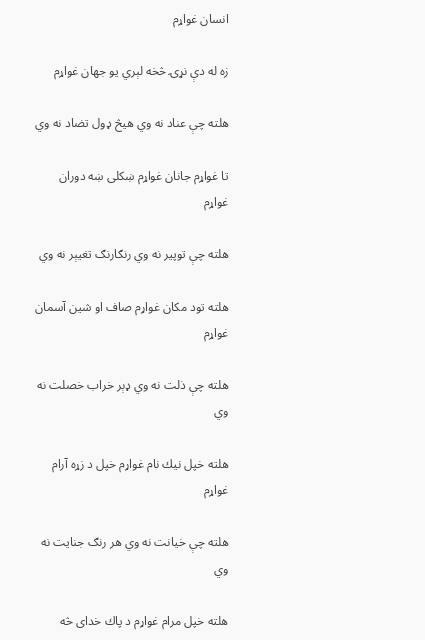انسان غواړم

زه له دې نړۍ څخه لېري يو جهان غواړم

هلته چې عناد نه وي هيڅ ډول تضاد نه وي

تا غواړم جانان غواړم ښكلى ښه دوران غواړم

هلته چې توپير نه وي رنګارنګ تغيېر نه وي

هلته تود مكان غواړم صاف او شين آسمان غواړم

هلته چې ذلت نه وي ډېر خراب خصلت نه وي

هلته خپل نيك نام غواړم خپل د زړه آرام غواړم

هلته چې خيانت نه وي هر رنګ جنايت نه وي

هلته خپل مرام غواړم د پاك خداى څه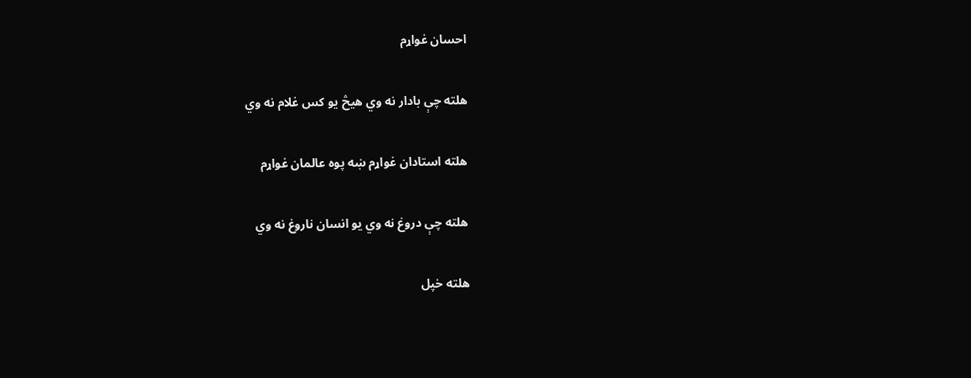احسان غواړم

هلته چې بادار نه وي هيڅ يو كس غلام نه وي

هلته استادان غواړم ښه پوه عالمان غواړم

هلته چې دروغ نه وي يو انسان ناروغ نه وي

هلته خپل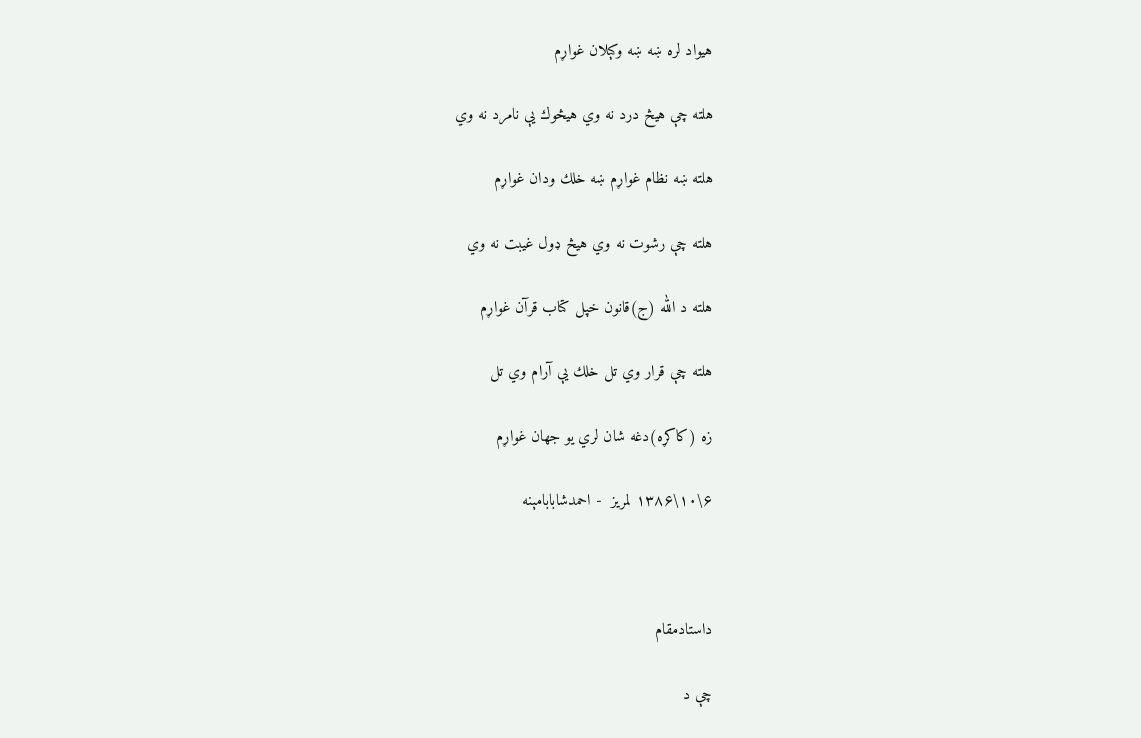هيواد لره ښه ښه وكېلان غواړم

هلته چې هيڅ درد نه وي هيڅوك يې نامرد نه وي

هلته ښه نظام غواړم ښه خلك ودان غواړم

هلته چې رشوت نه وي هيڅ ډول غيبت نه وي

هلته د الله (ج)قانون خپل كتاب قرآن غواړم

هلته چې قرار وي تل خلك يې آرام وي تل

زه (كاكړه)دغه شان لري يو جهان غواړم

۶\۱۰\۱۳۸۶ لمريز  - احمدشابابامېنه



داستادمقام

چې د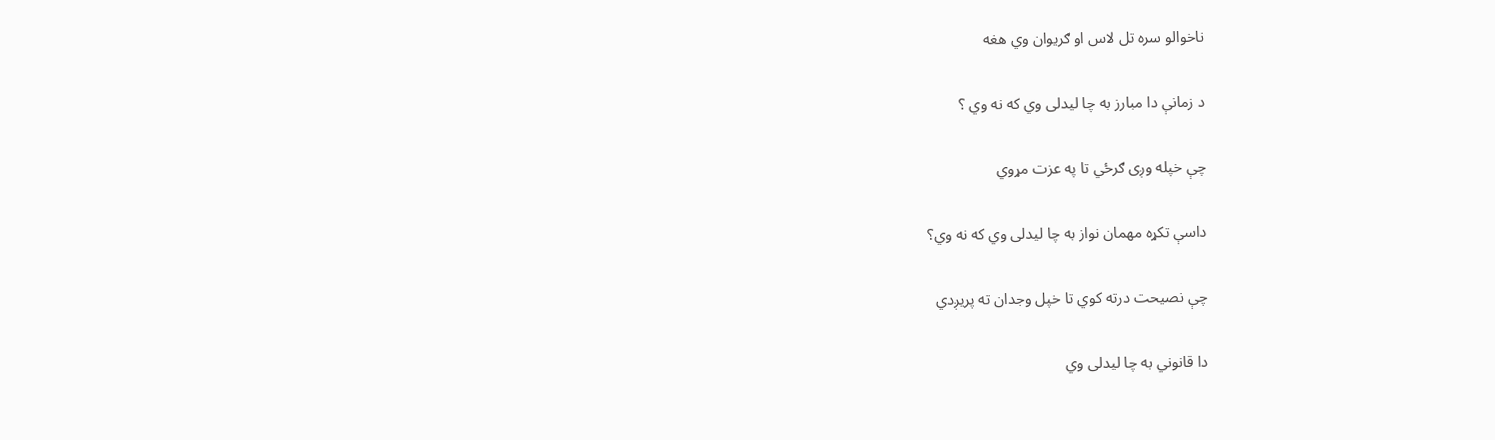ناخوالو سره تل لاس او ګريوان وي هغه

د زمانې دا مبارز به چا ليدلى وي كه نه وي ؟

چې خپله وږى ګرځي تا په عزت مړوي

داسې تكړه مهمان نواز به چا ليدلى وي كه نه وي؟

چې نصيحت درته كوي تا خپل وجدان ته پريږدي

دا قانوني به چا ليدلى وي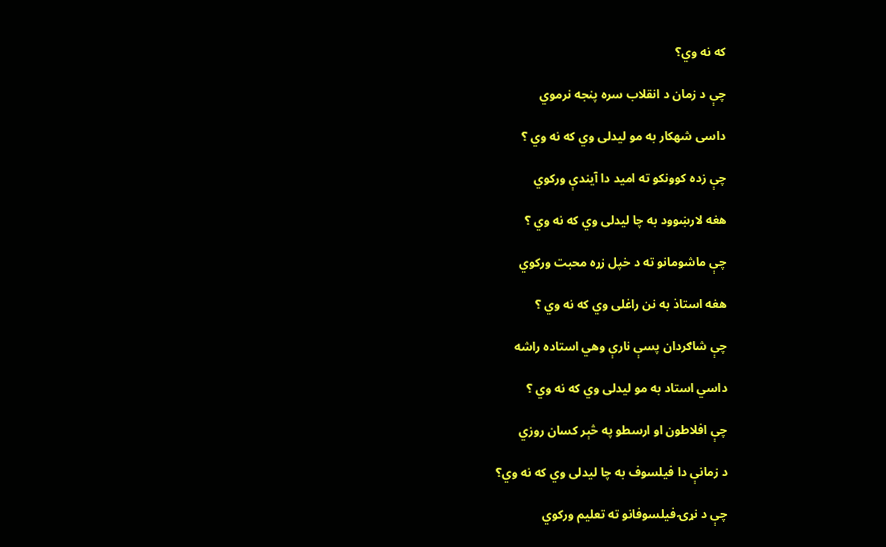كه نه وي؟

چې د زمان د انقلاب سره پنجه نرموي

داسى شهكار به مو ليدلى وي كه نه وي ؟

چې زده كوونكو ته اميد دا آيندې وركوي

هغه لارښوود به چا ليدلى وي كه نه وي ؟

چې ماشومانو ته د خپل زړه محبت وركوي

هغه استاذ به نن راغلى وي كه نه وي ؟

چې شاګردان پسې نارې وهي استاده راشه

داسي استاد به مو ليدلى وي كه نه وي ؟

چې افلاطون او ارسطو په څېر كسان روزي

د زمانې دا فيلسوف به چا ليدلى وي كه نه وي؟

چې د نړۍ فيلسوفانو ته تعليم وركوي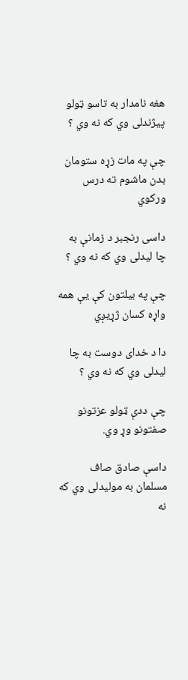هغه نامدار به تاسو ټولو پيژندلى وي كه نه وي ؟

چې په مات زړه ستومان بدن ماشوم ته درس وركوي

داسى رنجبر د زمانې به چا ليدلى وي كه نه وي ؟

چې په بيلتون كې يې همه واړه كسان ژړيږي

دا د خداى دوست به چا ليدلى وي كه نه وي ؟

چې ددې ټولو عزتونو صفتونو وړ وي.

داسې صادق صاف مسلمان به موليدلى وي كه نه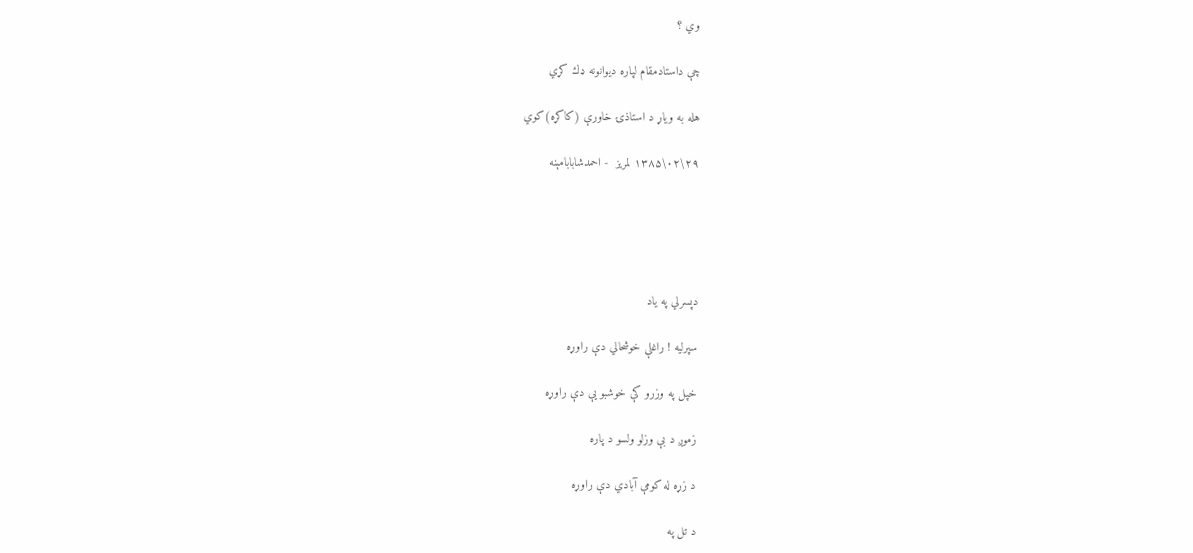وي ؟

چې داستادمقام لپاره ديوانونه ډك كړي

هله به وياړ د استاذۍ خاورې (كاكړه)كوي

۲۹\۰۲\۱۳۸۵ لمريز  - احمدشابابامېنه





دپسرلي په ياد

سپرليه ! راغلې خوشحالي دې راوړه

خپل په وزرو كې خوشبو يې دې راوړه

زموږ د بې وزلو ولسو د پاره

د زړه له كومې آبادي دې راوړه

د تل په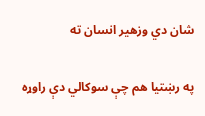شان دي وزهير انسان ته

په رښتيا هم چې سوكالي دې راوړه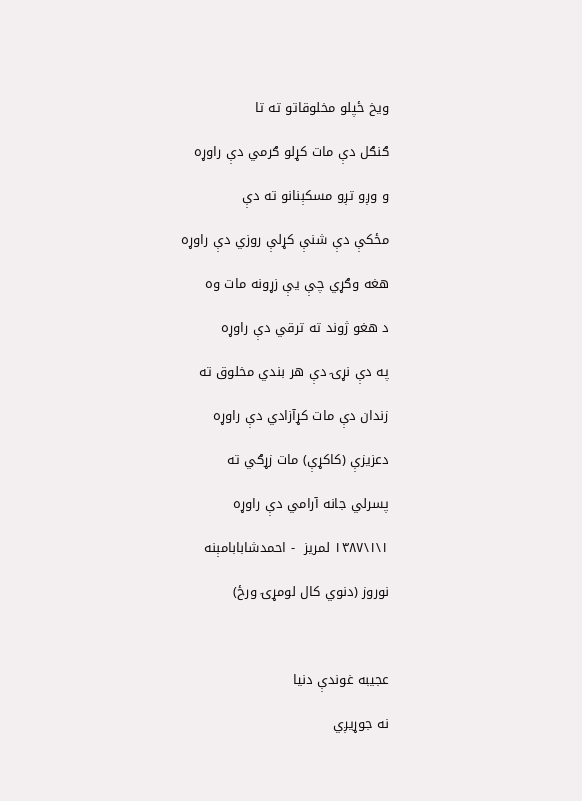ويخ ځپلو مخلوقاتو ته تا

ګنګل دې مات كړلو ګرمي دې راوړه

و وږو تږو مسكېنانو ته دې

مځكې دې شنې كړلې روزي دې راوړه

هغه وګړي چې يې زړونه مات وه

د هغو ژوند ته ترقي دې راوړه

په دې نړۍ دې هر بندي مخلوق ته

زندان دې مات كړآزادي دې راوړه

دعزيزې (كاكړې) مات زړګي ته

پسرلي جانه آرامي دې راوړه

۱\۱\۱۳۸۷ لمريز  - احمدشابابامېنه

نوروز (دنوي كال لومړۍ ورځ)



عجيبه غوندې دنيا

نه جوړيږي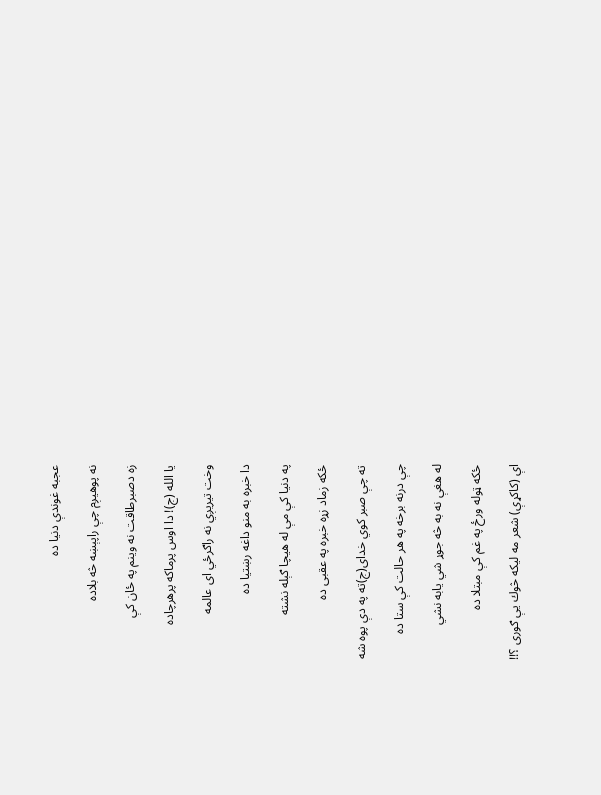عجبه غوندې دنيا ده

نه پوهيږم چې راپېښه څه بلاده

زه دصبرطاقت نه وينم په ځان كې

يا الله (ج)! دا اوس پرماكه پرهرچاده

وخت تيريږي نه راګرځي اى عالمه

دا خبره به منو داغه رښتيا ده

په دنيا كې مې له هيچا ګېله نشته

ځكه زماد زړه خبره په عقبى ده

ته چې صبر كوي خداى(ج)ته په دې پوه شه

چې درنه برخه په هر حالت كې ستا ده

له هغې نه به څه جوړ شي يابه نشي

ځكه ټوله ورځ په غم كې مبتلا ده

اې (كاكړې) شعر مه ليكه څوك يې ګورى ؟!!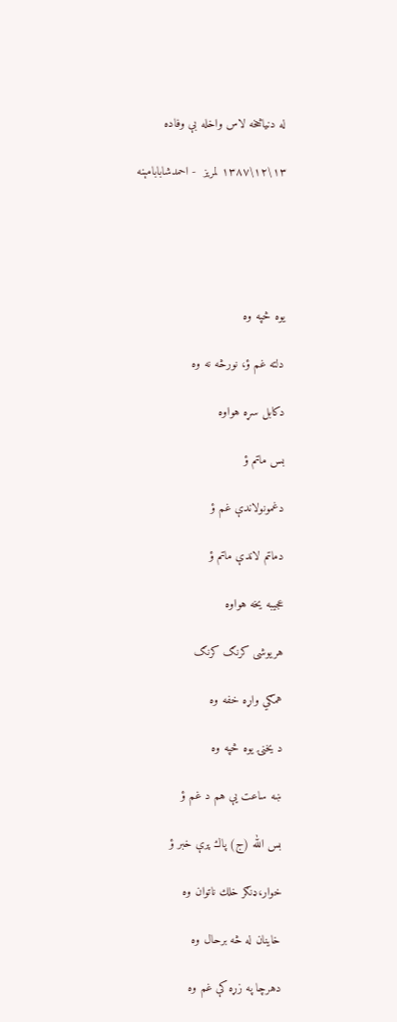له دنياڅخه لاس واخله بې وفاده

۱۳\۱۲\۱۳۸۷ لمريز  - احمدشابابامېنه





يوه څپه وه

دلته غم ؤ، نورڅه نه وه

دكابل سړه هواوه

بس ماتم ؤ

دغمونولاندې غم ؤ

دماتم لاندې ماتم ؤ

عجيبه يخه هواوه

هريوشى كرنګ كرنګ

همګي واړه خفه وه

د يخنۍ يوه څپه وه

ښه ساعت يې هم د غم ؤ

بس الله (ج) پاك پرې خبر ؤ

خوار،ډنګر خلك ناتوان وه

خاينان له څه برحال وه

دهرچا په زړه كې غم وه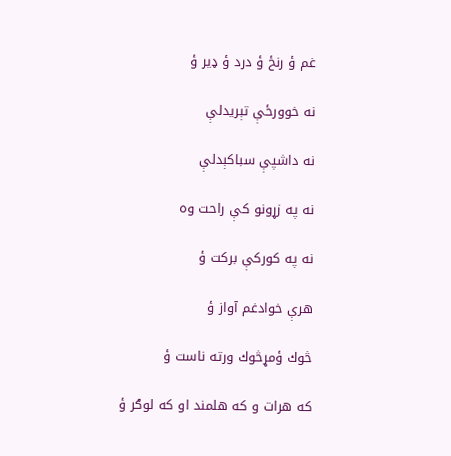غم ؤ رنځ ؤ درد ؤ ډير ؤ

نه خوورځې تېريدلې

نه داشپې سباكېدلې

نه په زړونو كې راحت وه

نه په كوركې بركت ؤ

هرې خوادغم آواز ؤ

څوك ؤمړڅوك ورته ناست ؤ

كه هرات و كه هلمند او كه لوګر ؤ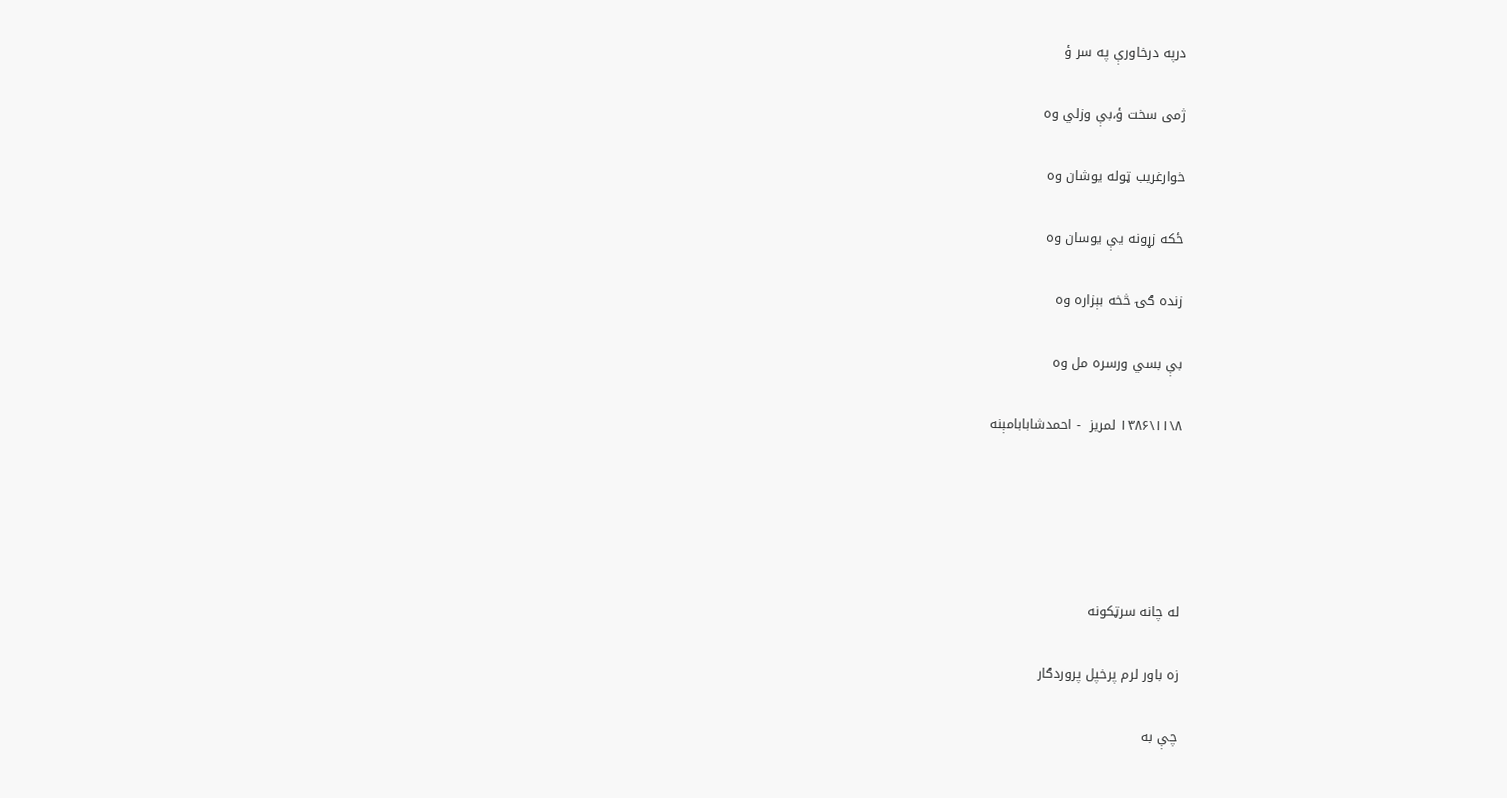درپه درخاورې په سر ؤ

ژمى سخت ؤ،بې وزلي وه

خوارغريب ټوله يوشان وه

ځكه زړونه يې يوسان وه

زنده ګۍ څخه بېزاره وه

بې بسي ورسره مل وه

۸\۱۱\۱۳۸۶ لمريز  - احمدشابابامېنه





له چانه سرټكونه

زه باور لرم پرخپل پروردګار

چې به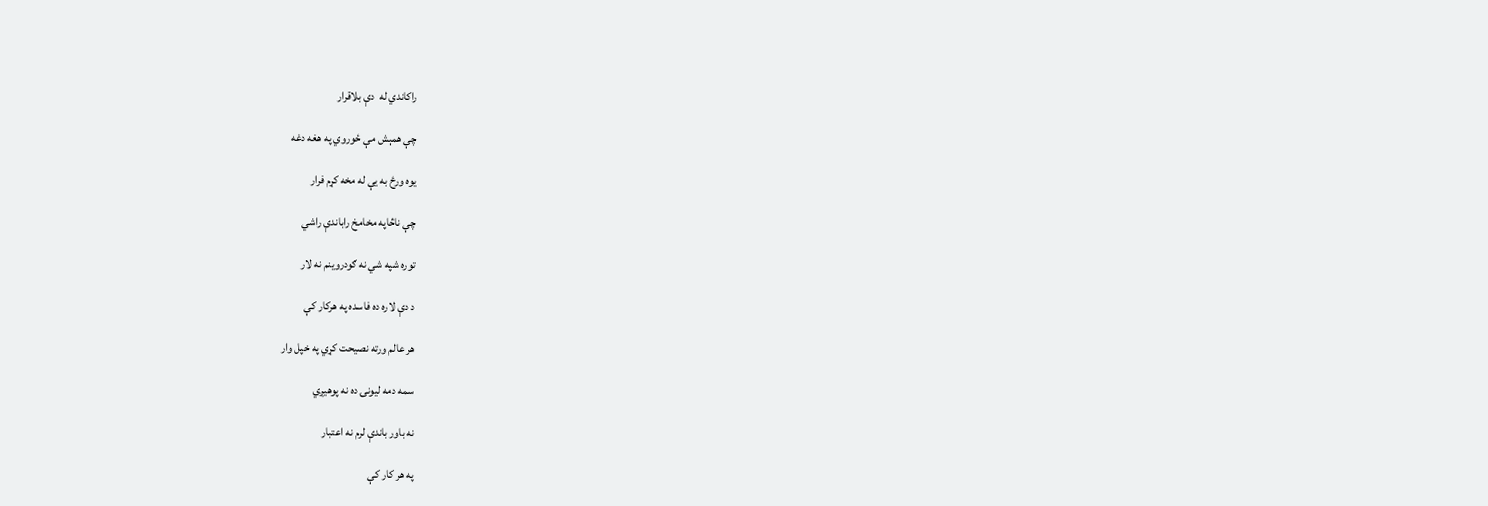راكاندي له  دې بلاقرار

چې همېش مې ځوروي په هغه دغه

يوه ورځ به يې له مخه كړم فرار

چې ناڅاپه مخامخ راباندې راشي

توره شپه شي نه ګودروينم نه لار

د دې لاره ده فاسده په هركار كې

هر عالم ورته نصيحت كړي په خپل وار

سمه دمه ليونۍ ده نه پوهيږي

نه باور باندې لرم نه اعتبار

په هر كار كې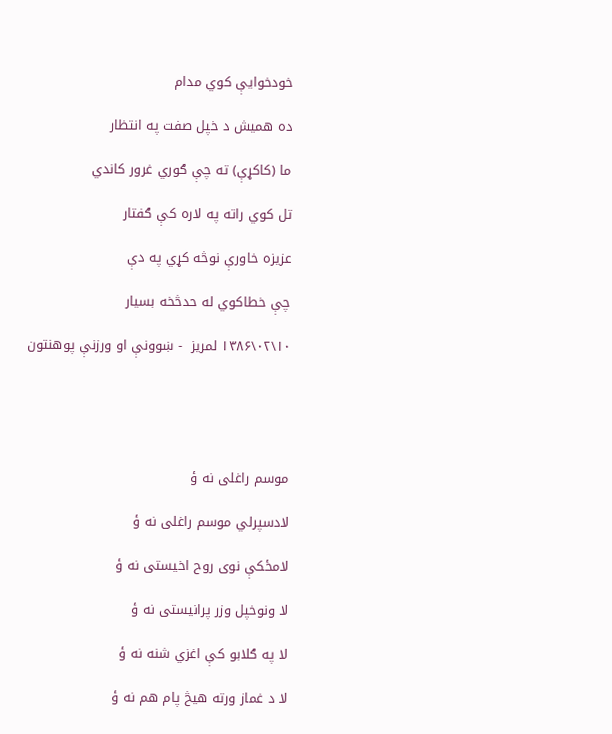خودخوايې كوي مدام

ده هميش د خپل صفت په انتظار

ما (كاكړې) ته چې ګوري غرور كاندي

تل كوي راته په لاره كې ګفتار

عزيزه خاورې نوڅه كړي په دې

چې خطاكوي له حدڅخه بسيار

۱۰\۰۲\۱۳۸۶ لمريز  - ښوونې او ورزنې پوهنتون





موسم راغلى نه ؤ

لادسپرلي موسم راغلى نه ؤ

لامځكې نوى روح اخيستى نه ؤ

لا ونوخپل وزر پرانيستى نه ؤ

لا په ګلابو كې اغزي شنه نه ؤ

لا د غماز ورته هيڅ پام هم نه ؤ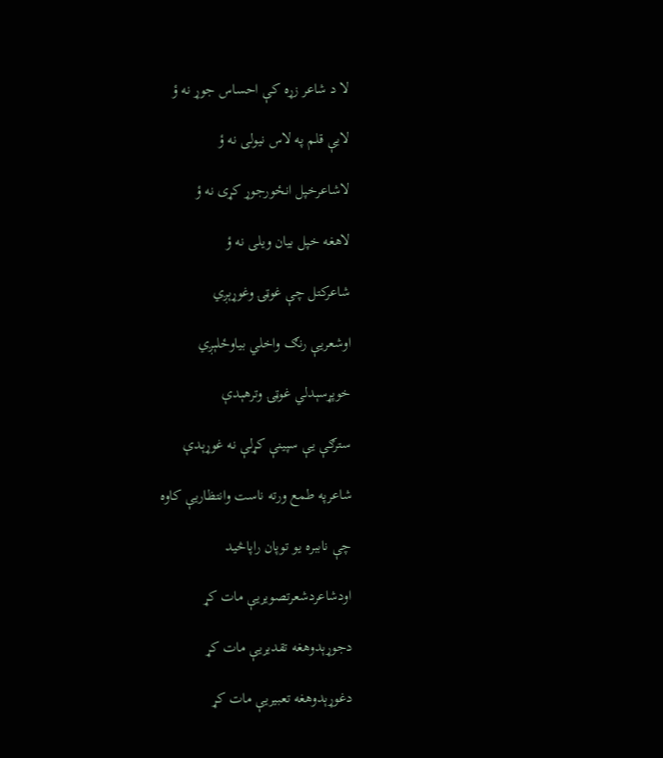لا د شاعر زړه كې احساس جوړ نه ؤ

لايې قلم په لاس نيولى نه ؤ

لاشاعرخپل انځورجوړ كړى نه ؤ

لاهغه خپل بيان ويلى نه ؤ

شاعركتل چې غوټۍ وغوړېږي

اوشعريې رنګ واخلي بياوځلېږي

خوپړسېدلي غوټۍ وترهېدې

سترګې يې سپينې كړلې نه غوړېدې

شاعرپه طمع ورته ناست وانتظاريې كاوه

چې ناببره يو توپان راپاڅيد

اودشاعردشعرتصويريې مات كړ

دجوړېدوهغه تقديريې مات كړ

دغوړېدوهغه تعبيريې مات كړ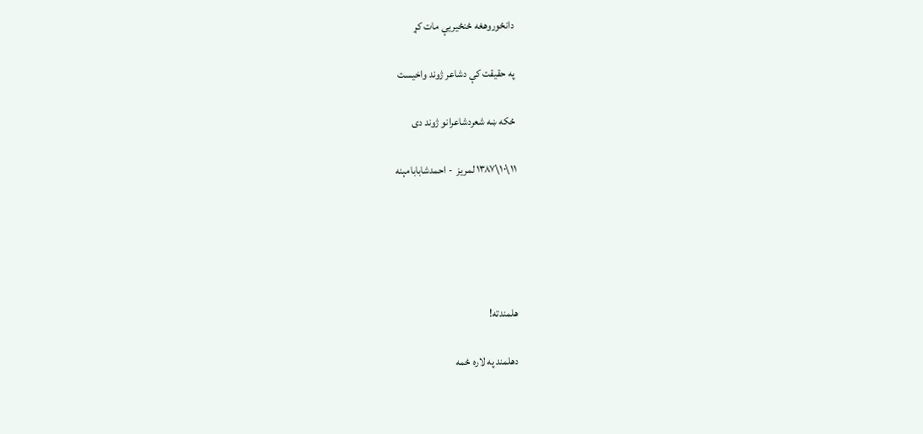دانځوروهغه ځنځيريې مات كړ

په حقيقت كې دشاعر ژوند واخيست

ځكه ښه شعردشاعرانو ژوند دى

۱۱\۱۰\۱۳۸۷ لمريز  - احمدشابابامېنه





هلمندته!

دهلمند په لاره ځمه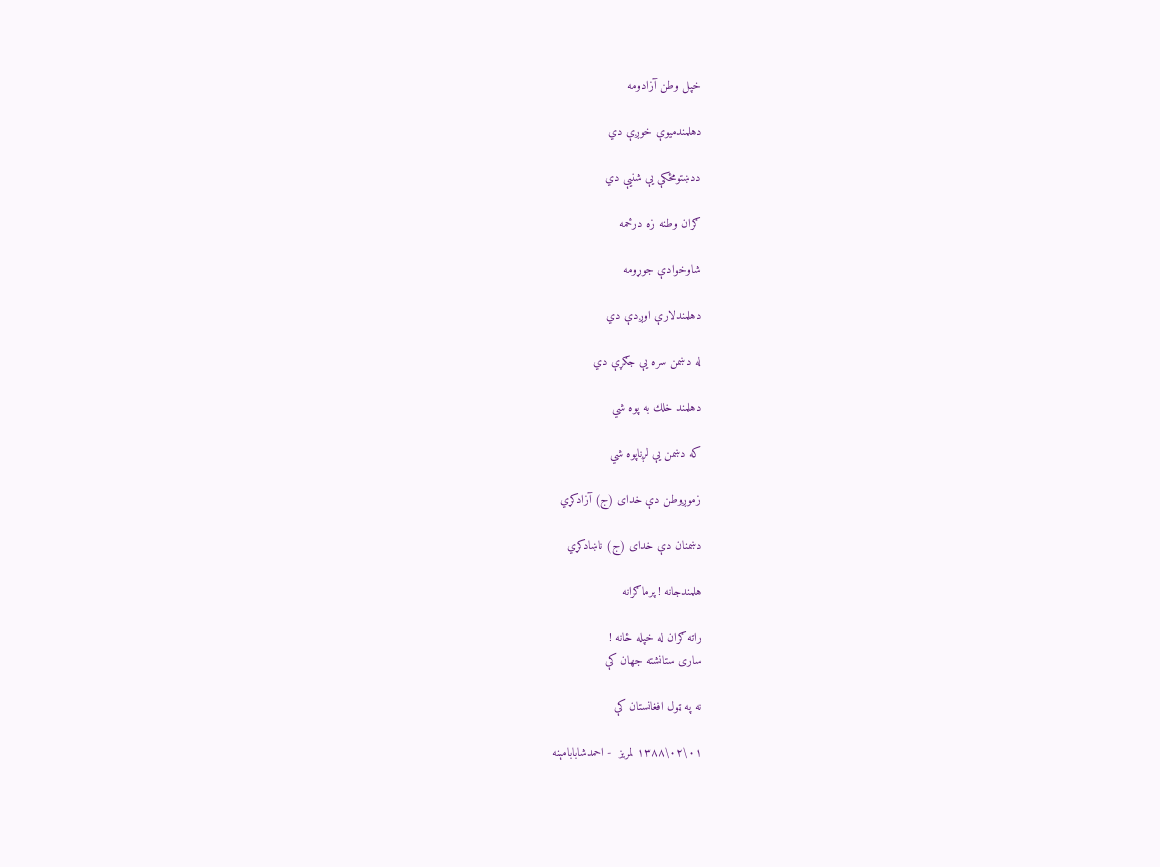خپل وطن آزادومه

دهلمندميوې خوږې دي

ددښتومځكې يې شنيې دي

ګران وطنه زه درځمه

شاوخوادې جوړومه

دهلمندلارې اوږدې دي

له دښمن سره يې جګړې دي

دهلمند خلك به پوه شي

كه دښمن يې لږناپوه شي

زموږوطن دې خداى (ج) آزادكړي

دښمنان دې خداى (ج) ناښادكړي

هلمندجانه ! پرماګرانه

راته ګران له خپله ځانه !
سارى ستانشته جهان كې

نه په ټول افغانستان كې

۰۱\۰۲\۱۳۸۸ لمريز  - احمدشابابامېنه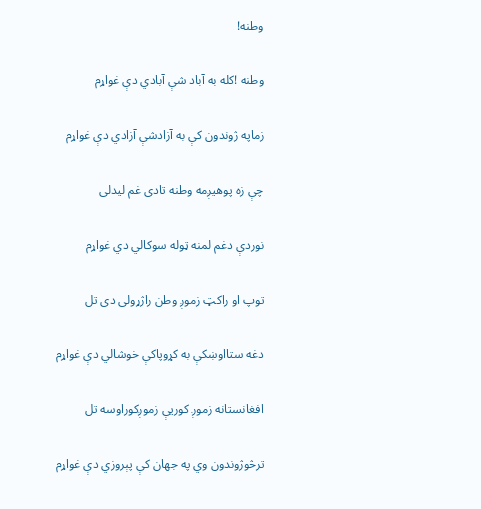وطنه!

وطنه !كله به آباد شې آبادي دې غواړم

زماپه ژوندون كې به آزادشې آزادي دې غواړم

چې زه پوهيږمه وطنه تادى غم ليدلى

نوردې دغم لمنه ټوله سوكالي دي غواړم

توپ او راكټ زموږ وطن راژړولى دى تل

دغه ستااوښكې به كړوپاكې خوشالي دې غواړم

افغانستانه زموږ كوريې زموږكوراوسه تل

ترڅوژوندون وي په جهان كې پېروزي دې غواړم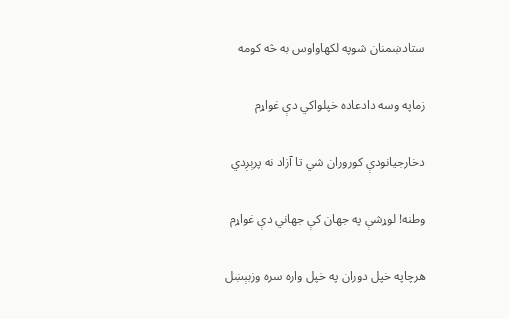ستادښمنان شوپه لكهاواوس به څه كومه

زماپه وسه دادعاده خپلواكي دې غواړم

دخارجيانودې كوروران شي تا آزاد نه پرېږدي

وطنه! لوړشې په جهان كې جهاني دې غواړم

هرچاپه خپل دوران په خپل واره سره وزبېښل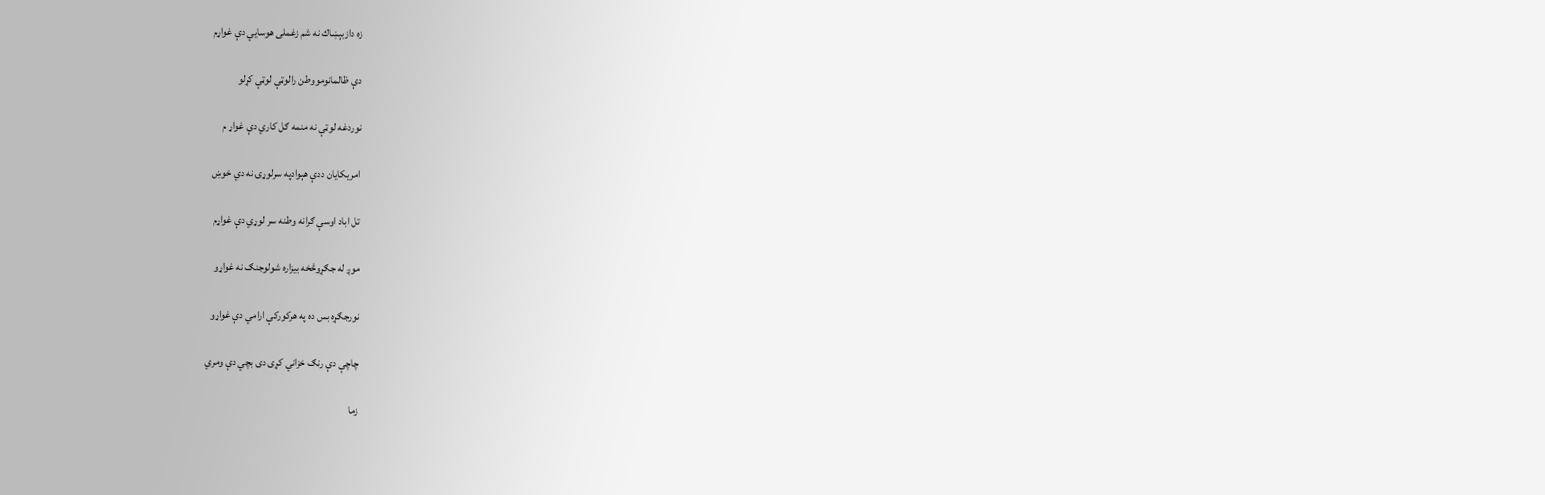زه دازبېښاك نه شم زغملى هوسايي دې غواړم

دې ظالمانومووطن رالوټې لوټې كړلو

نوردغه لوټې نه منمه ګل كاري دې غواړ م

امريكايان ددې هېوادپه سرلوړۍ نه دي خوښ

تل اباد اوسې ګرانه وطنه سر لوړي دې غواړم

موږ له جګړوڅخه بيزاره شولوجنګ نه غواړو

نورجګړه بس ده په هركوركې ارامي دې غواړو

چاچې دې رنګ خزاني كړى دى بچي دې ومري

زما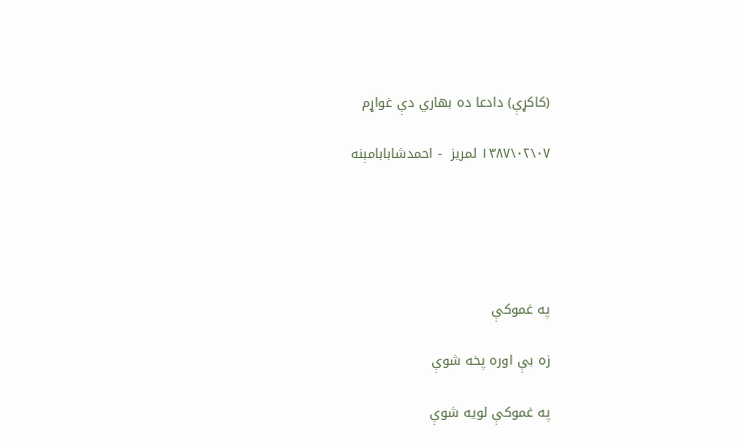(كاكړې) دادعا ده بهاري دې غواړم

۰۷\۰۲\۱۳۸۷ لمريز  - احمدشابابامېنه





په غموكې

زه بې اوره پخه شوې

په غموكې لويه شوې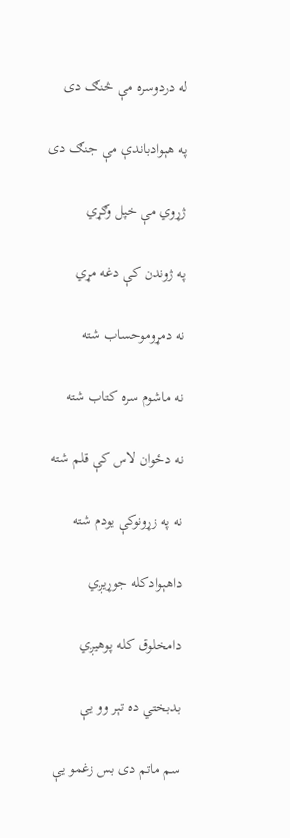له دردوسره مې څنګ دى

په هېوادباندې مې جنګ دى

ژړوي مې خپل وګړي

په ژوندن كې دغه مړي

نه دمړوموحساب شته

نه ماشوم سره كتاب شته

نه دځوان لاس كې قلم شته

نه په زړونوكې يودم شته

داهېوادكله جوړيږي

دامخلوق كله پوهيږي

بدبختي ده تېر وو يې

سم ماتم دى بس زغمو يې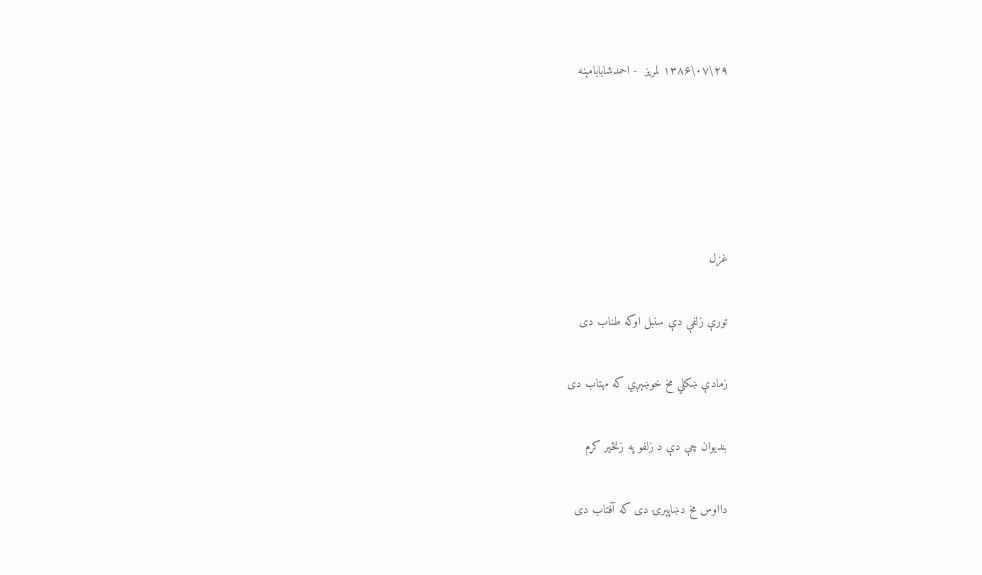۲۹\۰۷\۱۳۸۶ لمريز  - احمدشابابامېنه





غزل

تورې زلفې دې سنبل اوكه طناب دى

زمادې ښكلي مخ خوښېږي كه مهتاب دى

بنديوان چې دې د زلفو په زنځير كړم

دااوس مخ دښاپېرۍ دى كه آفتاب دى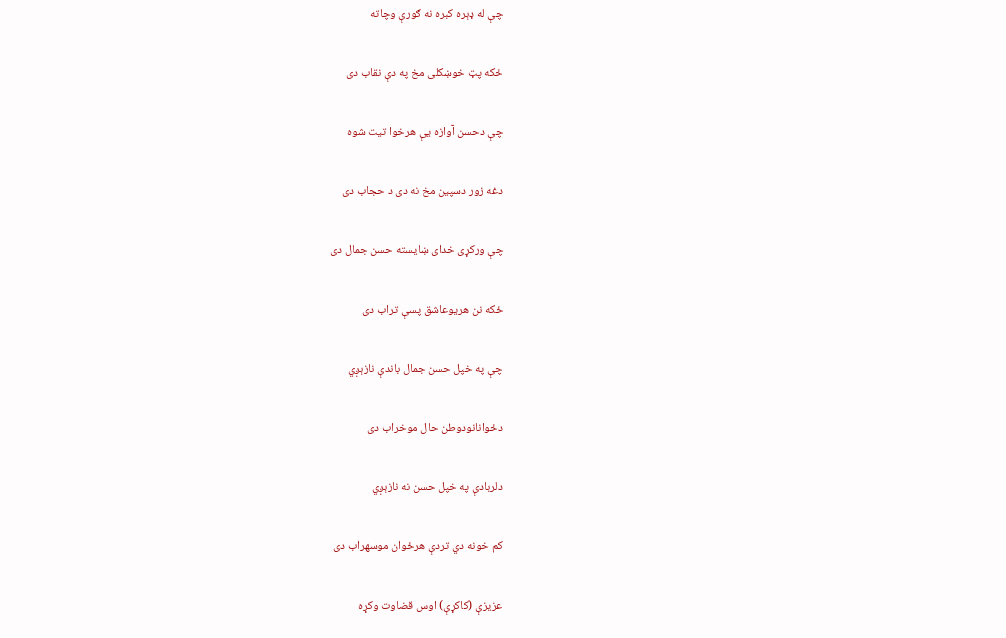چې له ډېره كبره نه ګورې وچاته

ځكه پټ خوښكلى مخ په دې نقاب دى

چې دحسن آوازه يې هرخوا تيت شوه

دغه زور دسپين مخ نه دى د حجاب دى

چې وركړى خداى ښايسته حسن جمال دى

ځكه نن هريوعاشق پسې تراب دى

چې په خپل حسن جمال باندې نازېږي

دځوانانودوطن حال موخراب دى

دلربادې په خپل حسن نه نازېږي

كم خونه دي تردې هرځوان موسهراب دى

عزيزې (كاكړې) اوس قضاوت وكړه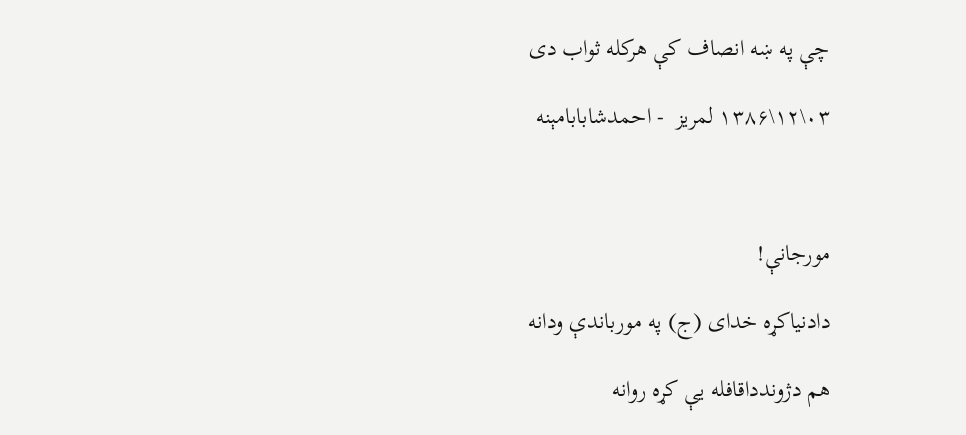چې په ښه انصاف كې هركله ثواب دى

۰۳\۱۲\۱۳۸۶ لمريز  - احمدشابابامېنه



مورجانې!

دادنياكړه خداى (ج) په مورباندې ودانه

هم دژوندداقافله يې كړه روانه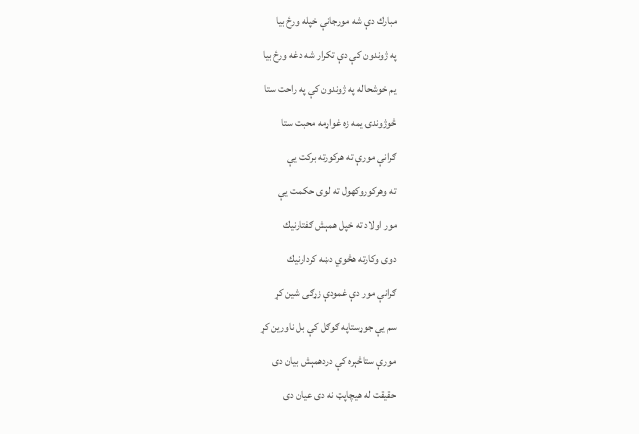مبارك دې شه مورجانې خپله ورځ بيا

په ژوندون كې دې تكرار شه دغه ورځ بيا

يم خوشحاله په ژوندون كې په راحت ستا

څوژوندۍ يمه زه غواړمه محبت ستا

ګرانې مورې ته هرکورته برکت يې

ته وهركوروكهول ته لوى حكمت يې

مور اولاد ته خپل همېش ګفتارنيك

دوى وكارته هڅوي دښه كردارنيك

ګرانې مور دې غمودې زړګى شين كړ

سم يې جوړستاپه ګوګل كې بل ناورين كړ

مورې ستاڅېره كې دردهمېش بيان دی

حقيقت له هيچاپټ نه دى عيان دى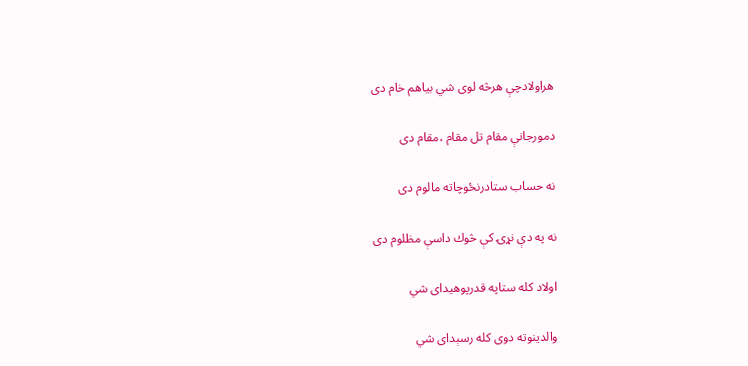هراولادچې هرڅه لوى شي بياهم خام دى

دمورجانې مقام تل مقام ،مقام دى

نه حساب ستادرنځوچاته مالوم دى

نه په دې نړۍ كې څوك داسې مظلوم دى

اولاد كله ستاپه قدرپوهيداى شي

والدينوته دوى كله رسېداى شي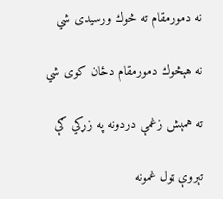نه دمورمقام ته څوك ورسيدى شي

نه هېڅوك دمورمقام دځان كوى شي

ته همېش زغمې دردونه په زړكي ګې

تېروې ټول غمونه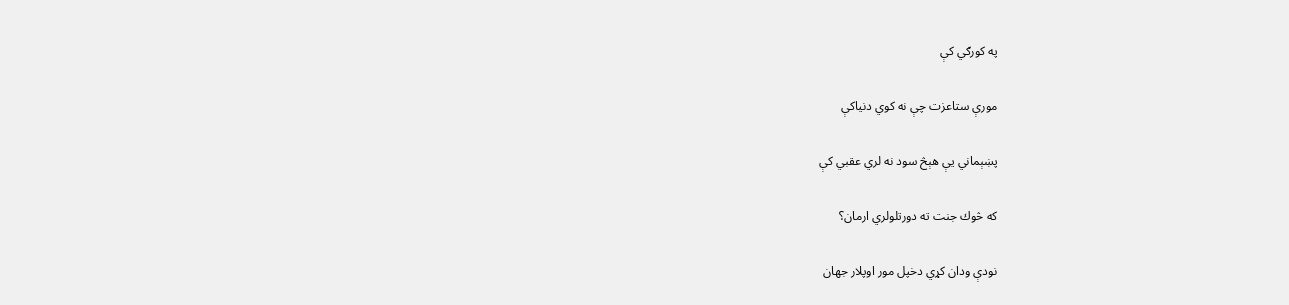په كورګي كې

مورې ستاعزت چې نه كوي دنياكې

پښېماني يې هېڅ سود نه لري عقبي كې

كه څوك جنت ته دورتلولري ارمان؟

نودې ودان كړي دخپل مور اوپلار جهان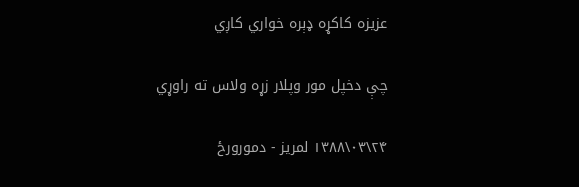عزيزه كاكړه ډېره خواري كاږي

چې دخپل مور وپلار زړه ولاس ته راوړي

۲۴\۰۳\۱۳۸۸ لمريز - دمورورځ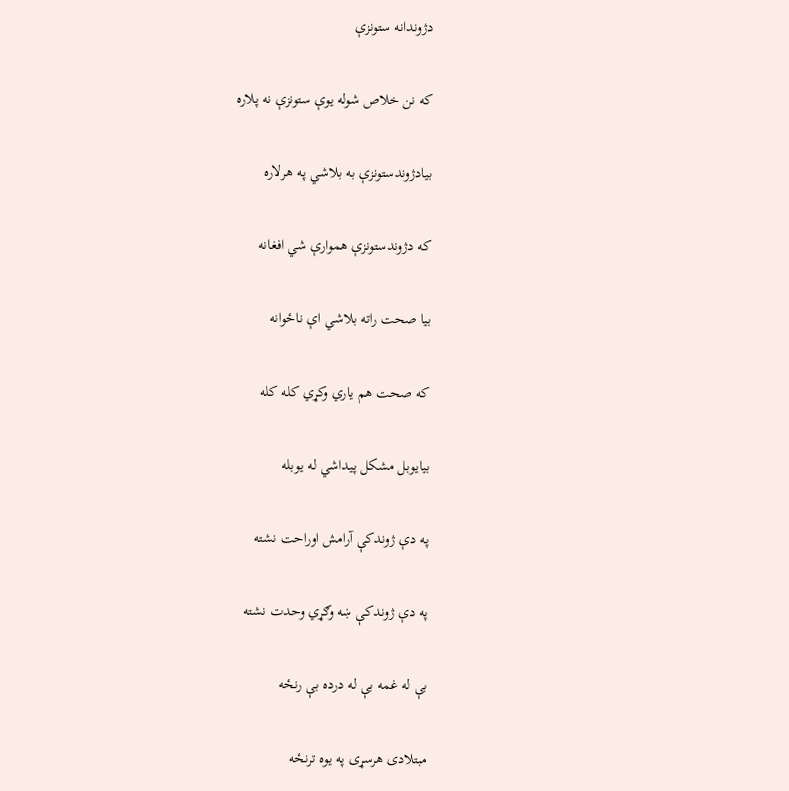دژوندانه ستونزې

كه نن خلاص شوله يوې ستونزې نه پلاره

بيادژوندستونزې به بلاشي په هرلاره

كه دژوندستونزې هموارې شي افغانه

بيا صحت راته بلاشي اې ناځوانه

كه صحت هم ياري وكړي كله كله

بيايوبل مشكل پيداشي له يوبله

په دې ژوندكې آرامش اوراحت نشته

په دې ژوندكې ښه وګړي وحدت نشته

بې له غمه بې له درده بې رنځه

مبتلادى هرسړى په يوه ترنځه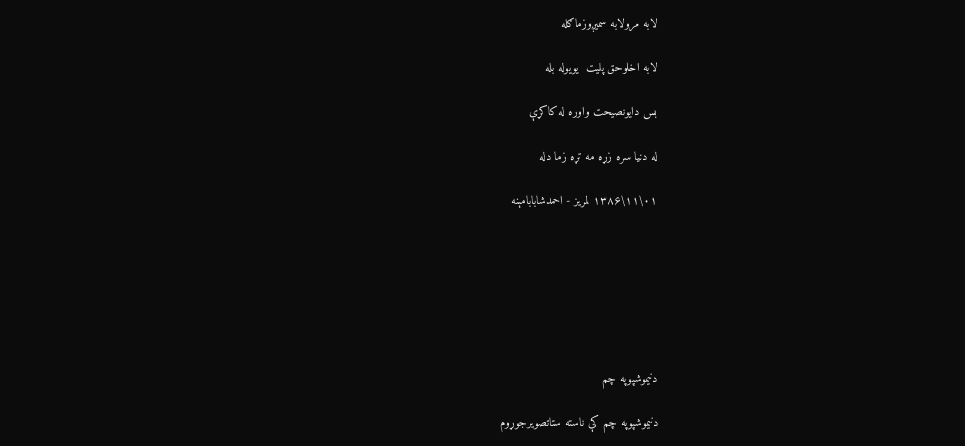لابه مرولابه سميږوزماګله

لابه اخلوحق پليت  يويوله بله

بس دايونصيحت واوره له كاكړې

له دنيا سره زړه مه تړه زما دله

۰۱\۱۱\۱۳۸۶ لمريز - احمدشابابامېنه







دنيموشپوپه چم

دنيموشپوپه چم كې ناسته ستاتصويرجوړوم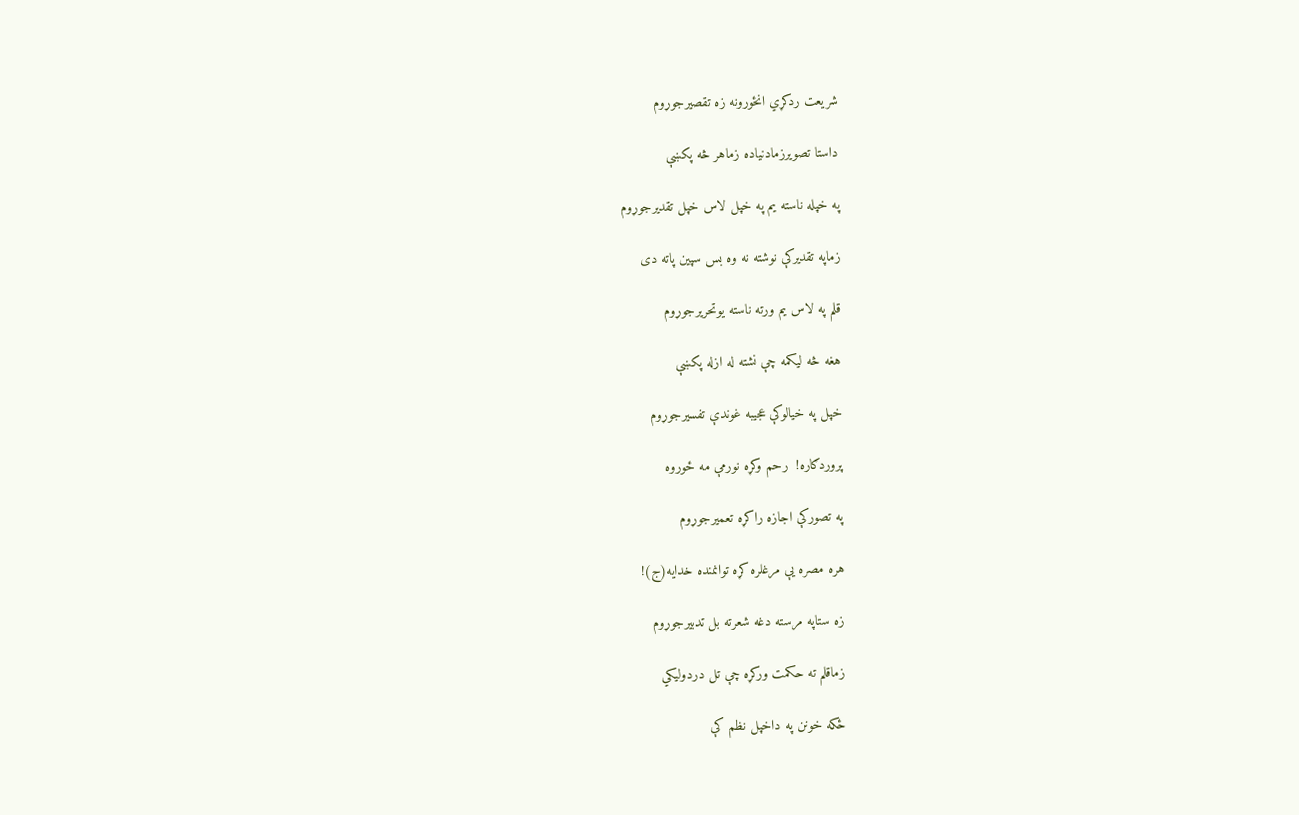شريعت ردكړي انځورونه زه تقصيرجوړوم

داستا تصويرزمادنياده زماهر څه پكښې

په خپله ناسته يم په خپل لاس خپل تقديرجوړوم

زماپه تقديركې نوشته نه وه بس سپين پاته دى

قلم په لاس يم ورته ناسته يوتحريرجوړوم

هغه څه ليكمه چې نشته له ازله پكښې

خپل په خيالوكې عجيبه غوندې تفسيرجوړوم

پروردګاره!  رحم وكړه نورمې مه ځوروه

په تصوركې اجازه راكړه تعميرجوړوم

هره مصره يې مرغلره كړه توانمنده خدايه(ج)!

زه ستاپه مرسته دغه شعرته بل تدبيرجوړوم

زماقلم ته حكمت وركړه چې تل دردوليكي

ځكه خونن په داخپل نظم كې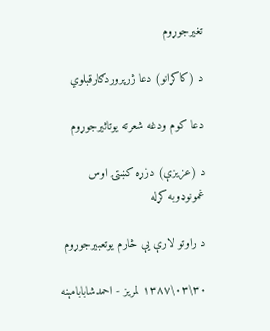تغيرجوړوم

د (كاكړانو) دعا ژرپروردګارقبلوي

دعا كوم ودغه شعرته يوتاثيرجوړوم

د (عزيزې) دزړه كښتۍ اوس غمونوډوبه كړله

د راوتو لارې يې څارم يوتعبيرجوړوم

۳۰\۰۳\۱۳۸۷ لمريز - احمدشابابامېنه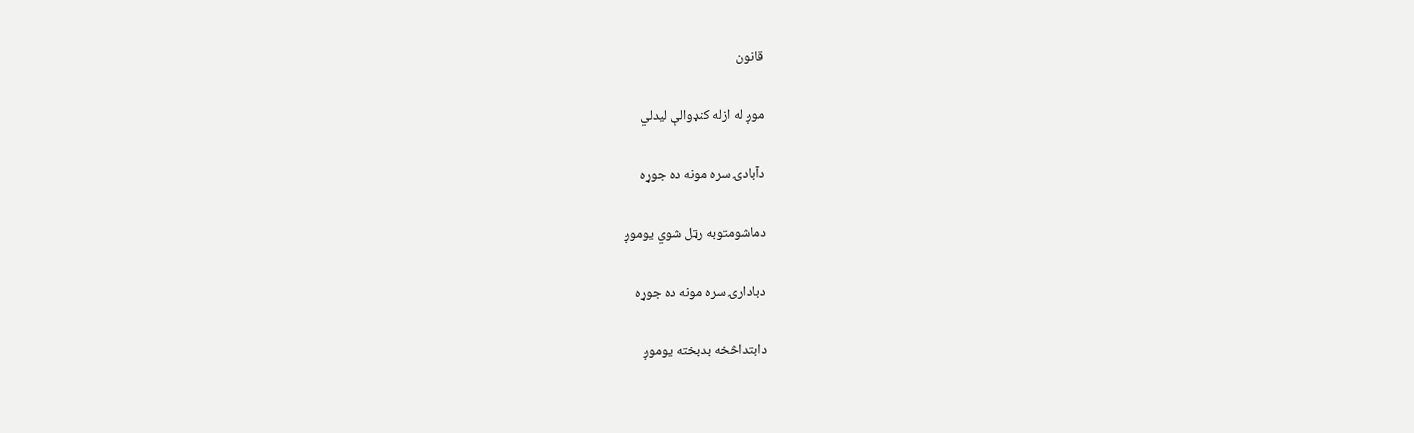قانون

موږ له ازله كنډوالې ليدلي

دآبادۍ سره مونه ده جوړه

دماشومتوبه رټل شوي يوموږ

دبادارۍ سره مونه ده جوړه

دابتداڅخه بدبخته يوموږ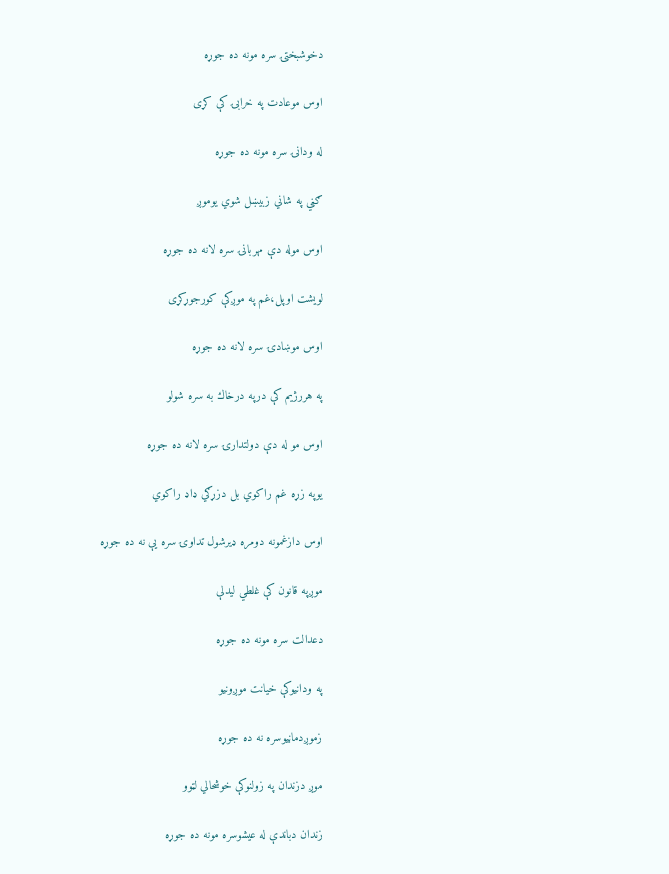دخوشبختۍ سره مونه ده جوړه

اوس موعادت په خرابۍ كې كړى

له ودانۍ سره مونه ده جوړه

ګڼي په شاني زبيښل شوي يوموږ

اوس موله دې مهربانۍ سره لانه ده جوړه

لويشت اوپل،غم په موږكې كورجوړكړى

اوس موښادۍ سره لانه ده جوړه

په هررژيم كې درپه درخاك به سره شولو

اوس مو له دې دولتدارۍ سره لانه ده جوړه

يوپه زړه غم راكوي بل دزړګي ډاډ راكوي

اوس دازغمونه دومره ډيرشول تداوۍ سره يې نه ده جوړه

موږپه قانون كې غلطي ليدلې

دعدالت سره مونه ده جوړه

په ودانيوكې خيانت موږونيو

زموږدماڼيوسره نه ده جوړه

موږ دزندان په زولنوكې خوشحالي لټوو

زندان دباندې له عيشوسره مونه ده جوړه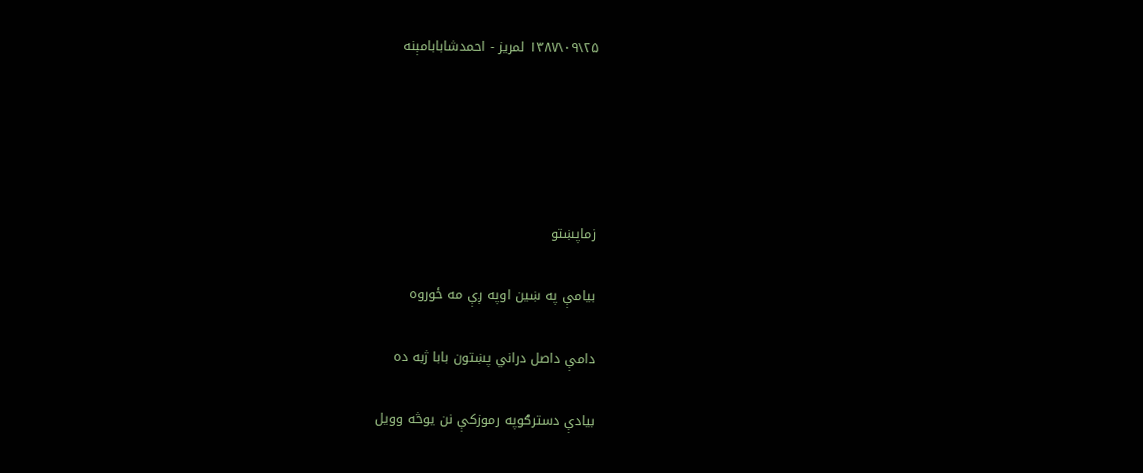۲۵\۰۹\۱۳۸۷ لمريز - احمدشابابامېنه





زماپښتو

بيامې په ښين اوپه ږې مه ځوروه

دامې داصل دراني پښتون بابا ژبه ده

بيادې دسترګوپه رموزكې نن يوڅه وويل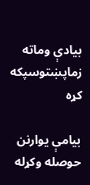بيادې وماته زماپښتوسپكه كړه

بيامې يوارنن حوصله وكړله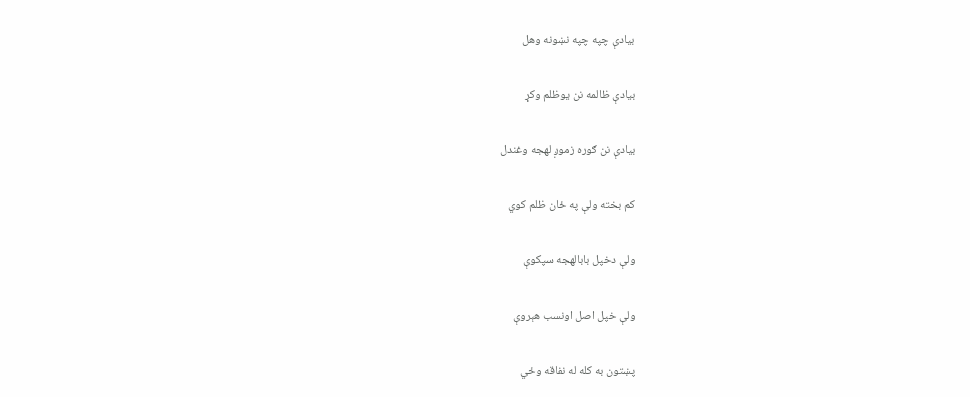بيادې چپه چپه نښونه وهل

بيادې ظالمه نن يوظلم وكړ

بيادې نن ګوره زموږ لهجه وغندل

كم بخته ولې په ځان ظلم كوي

ولې دخپل بابالهجه سپكوې

ولې خپل اصل اونسب هېروې

پښتون به كله له نفاقه وځي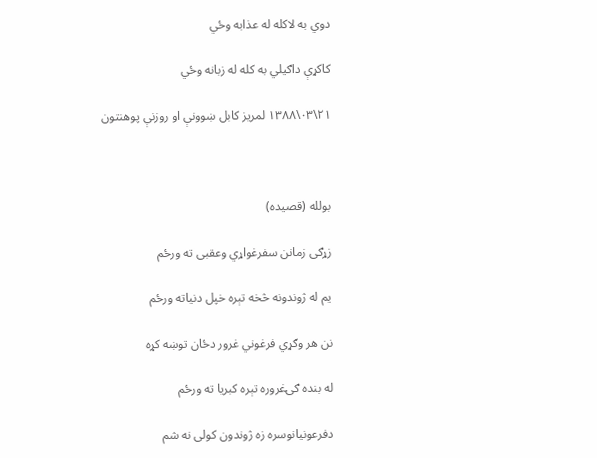دوي به لاكله له عذابه وځي

كاكړې داګيلي به كله له زبانه وځي

۲۱\۰۳\۱۳۸۸ لمريز كابل ښوونې او روزنې پوهنتون



بولله (قصيده)

زړګى زمانن سفرغواړي وعقبى ته ورځم

يم له ژوندونه څخه تېره خپل دنياته ورځم

نن هر وګړي فرغوني غرور دځان توښه كړه

له بنده ګۍغروره تېره كبريا ته ورځم

دفرعونيانوسره زه ژوندون كولى نه شم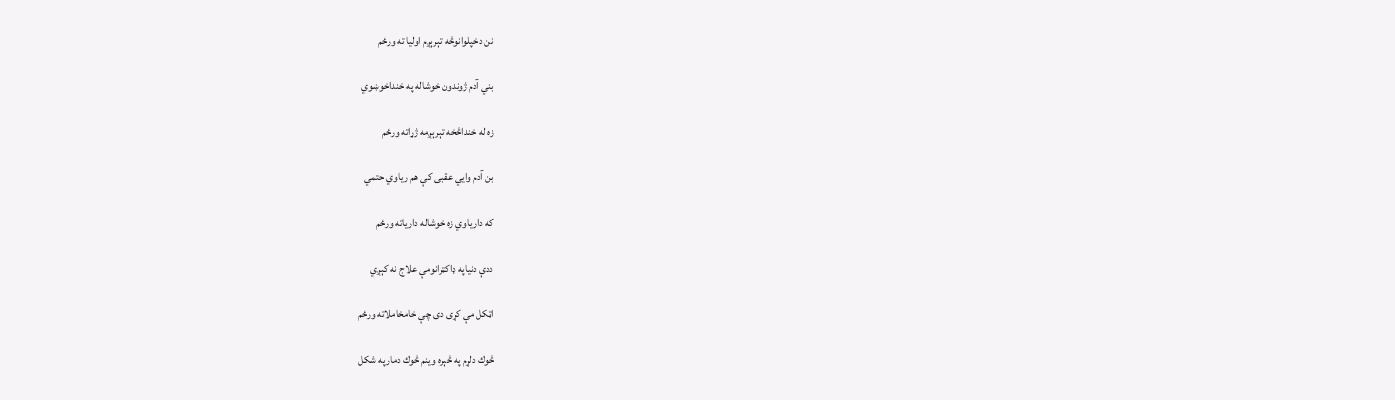نن دخپلوانوڅه تېرېږم اوليا ته ورځم

بني آدم ژوندون خوشاله په خنداخوښوي

زه له خنداڅخه تېرېږمه ژړاته ورځم

بن آدم وايي عقبى كې هم رياوي حتمي

كه دارياوي زه خوشاله دارياته ورځم

ددې دنياپه ډاكټرانومې علاج نه كېږي

اټكل مې كړى دى چې خامخاملاته ورځم

څوك دلړم په څېره وينم څوك دمارپه شكل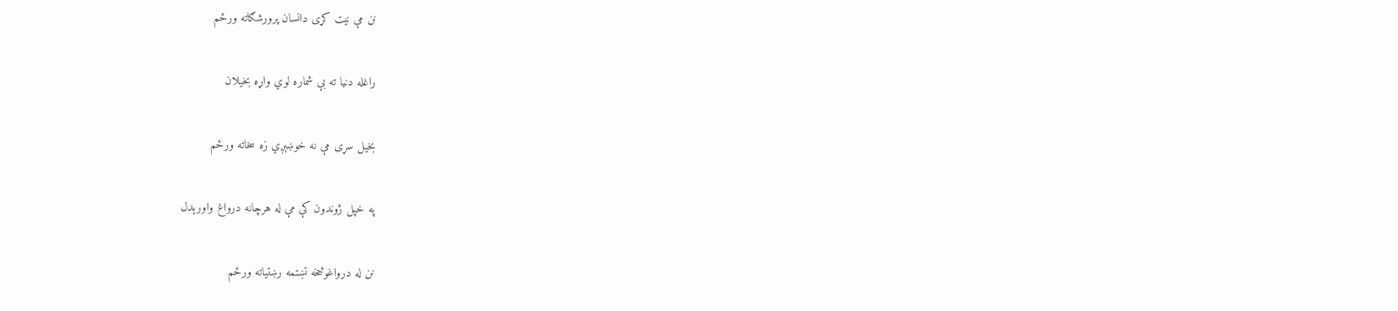نن مې نيت كړى دانسان پرورشګاته ورځم

راغله دنيا ته بې شماره لوي واړه بخيلان

بخيل سړى مې نه خوښېږي زه سخاته ورځم

په خپل ژوندون كې مې له هرچانه درواغ واورېدل

نن له درواغوڅخه تښتمه رښتياته ورځم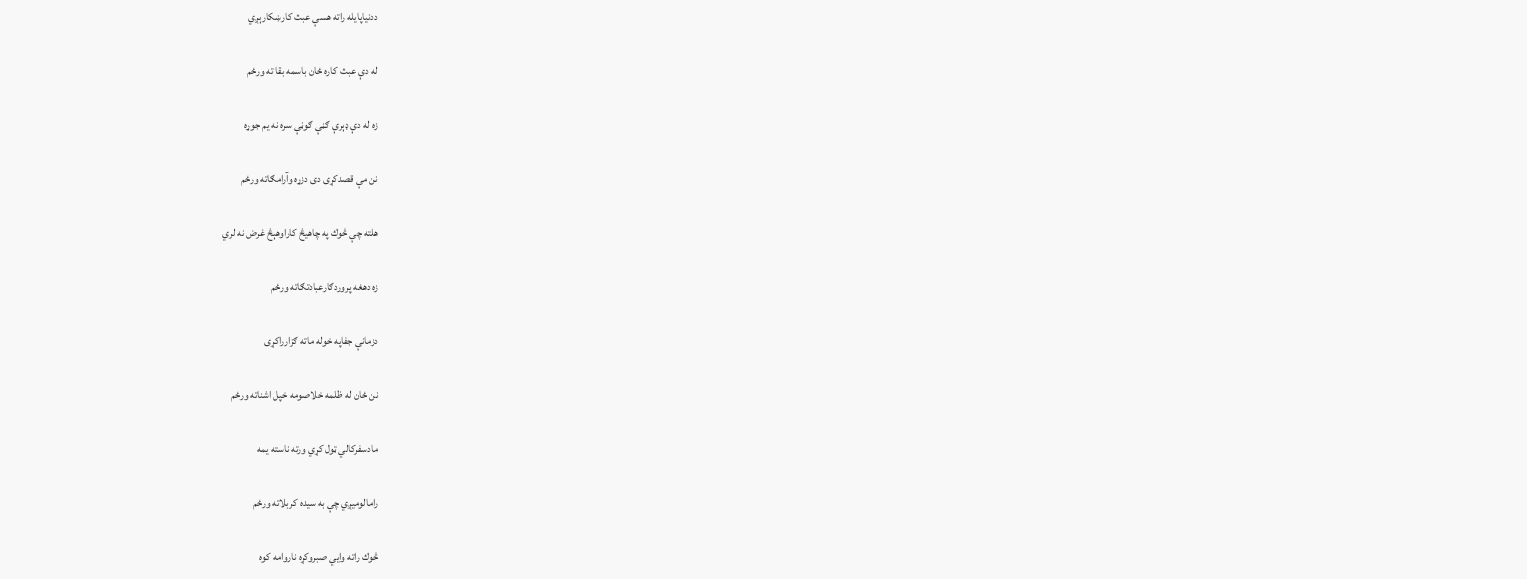ددنياپايله راته هسې عبث كارښكارېږي

له دې عبث كاره ځان باسمه بقا ته ورځم

زه له دې ډېرې ګڼې ګوڼې سره نه يم جوړه

نن مې قصدكړى دى دزړه وآرامګاته ورځم

هلته چې څوك په چاهيڅ كاراوهېڅ غرض نه لري

زه دهغه پروردګارعبادتګاته ورځم

دزمانې جفاپه خوله ماته ګزارراكړى

نن ځان له ظلمه خلاصومه خپل اشناته ورځم

مادسفركالي ټول كړي ورته ناسته يمه

رامالوميږي چې به سيده كربلاته ورځم

څوك راته وايي صبروكړه ناروامه كوه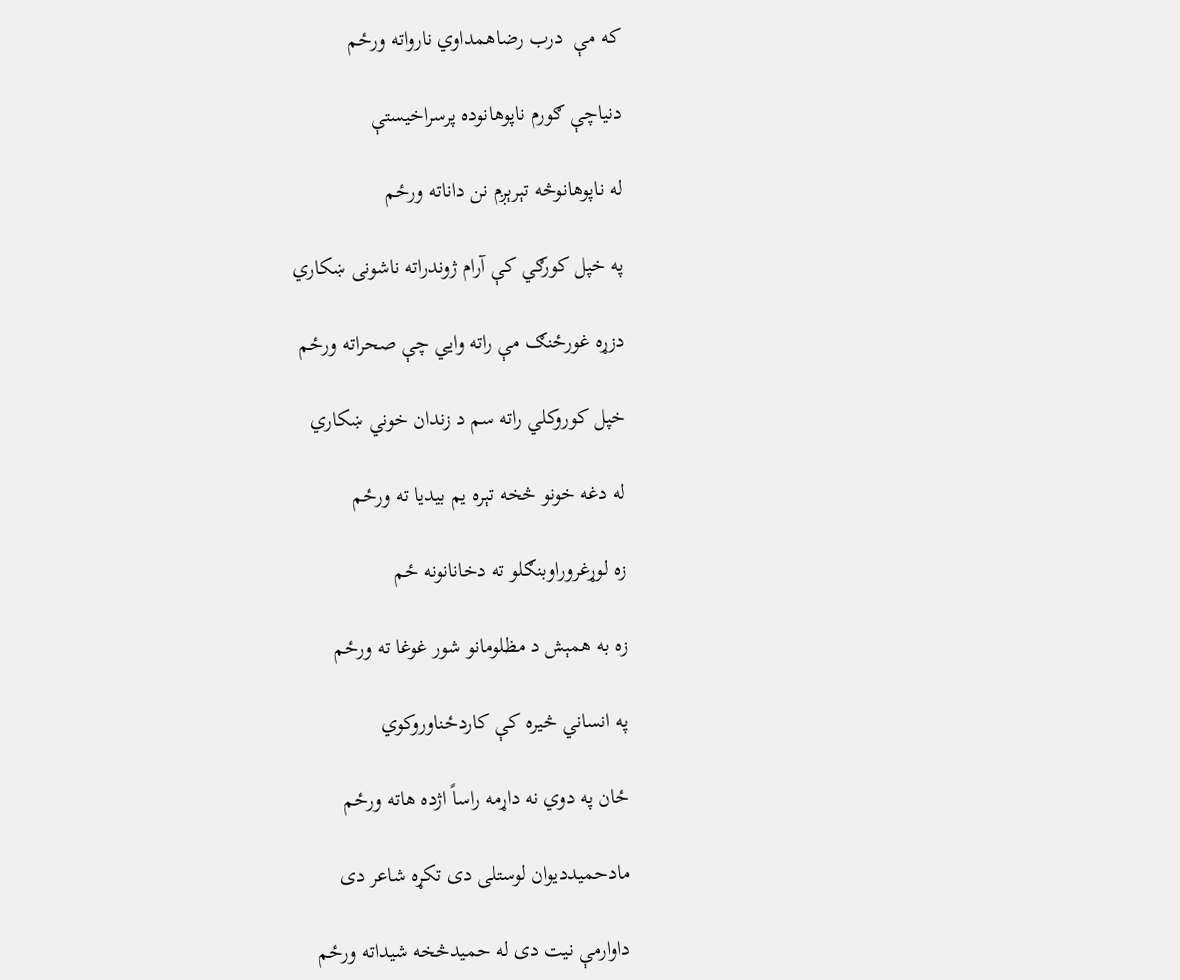كه مې  درب رضاهمداوي نارواته ورځم

دنياچې ګورم ناپوهانوده پرسراخيستې

له ناپوهانوڅه تېرېږم نن داناته ورځم

په خپل كورګي كې آرام ژوندراته ناشونى ښكاري

دزړه غورځنګ مې راته وايي چې صحراته ورځم

خپل كوروكلي راته سم د زندان خوني ښكاري

له دغه خونو څخه تېره يم بيديا ته ورځم

زه لوړغروراوبنګلو ته دخانانونه ځم

زه به همېش د مظلومانو شور غوغا ته ورځم

په انساني څيره كې كاردځناوروكوي

ځان په دوي نه داړمه راساً اژده هاته ورځم

مادحميدديوان لوستلى دى تكړه شاعر دى

داوارمې نيت دى له حميدڅخه شيداته ورځم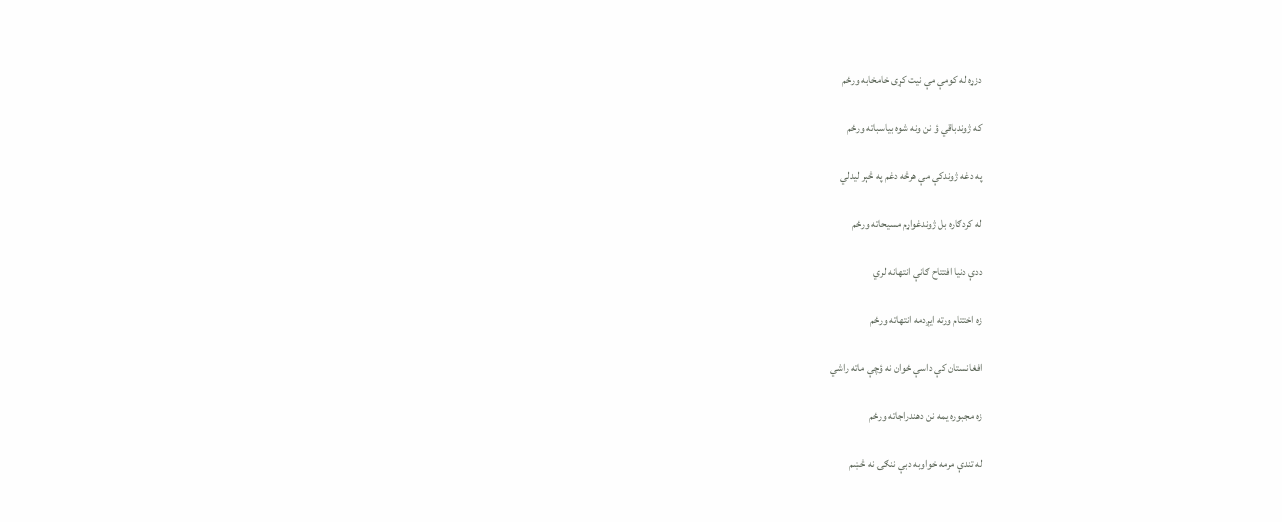دزړه له كومې مې نيت كړى خامخابه ورځم

كه ژوندباقي ؤ نن ونه شوه بياسباته ورځم

په دغه ژوندكې مې هرڅه دغم په څېر ليدلي

له كردګاره بل ژوندغواړم مسيحاته ورځم

ددې دنيا افتتاح ګانې انتهانه لري

زه اختتام ورته ايږدمه انتهاته ورځم

افغانستان كې داسې ځوان نه ؤچې ماته راشي

زه مجبوره يمه نن دهندراجاته ورځم

له تندې مرمه خواوبه دبې ننګۍ نه څښم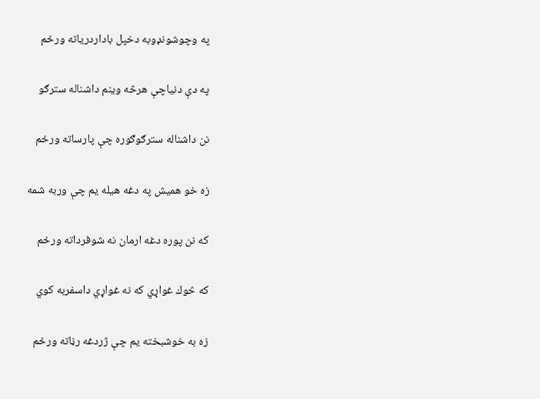په وچوشونډوبه دخپل باداردرياته ورځم

په دې دنياچې هرڅه وينم داشناله سترګو

نن داشناله سترګوګوره چې پارساته ورځم

زه خو هميش په دغه هيله يم چې وربه شمه

كه نن پوره دغه ارمان نه شوفرداته ورځم

كه څوك غواړي كه نه غواړي داسفربه كوي

زه به خوشبخته يم چې ژردغه رڼاته ورځم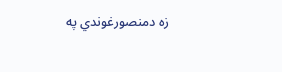زه دمنصورغوندي په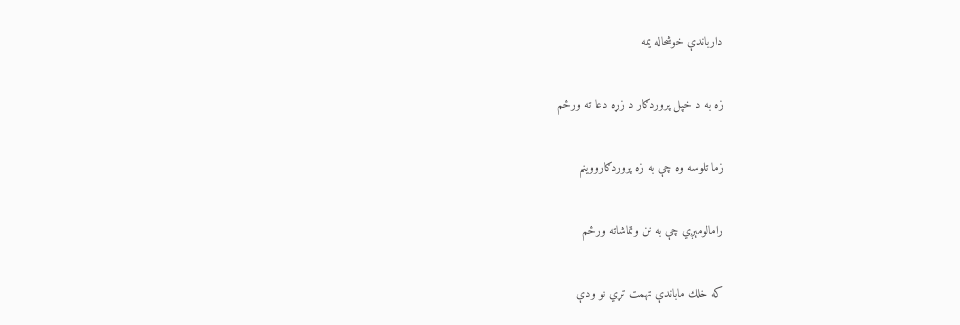دارباندې خوشحاله يمه

زه به د خپل پروردګار د زړه دعا ته ورځم

زما تلوسه وه چې به زه پروردګارووينم

رامالومېږي چې به نن وتماشاته ورځم

كه خلك ماباندې تهمت تړي نو ودې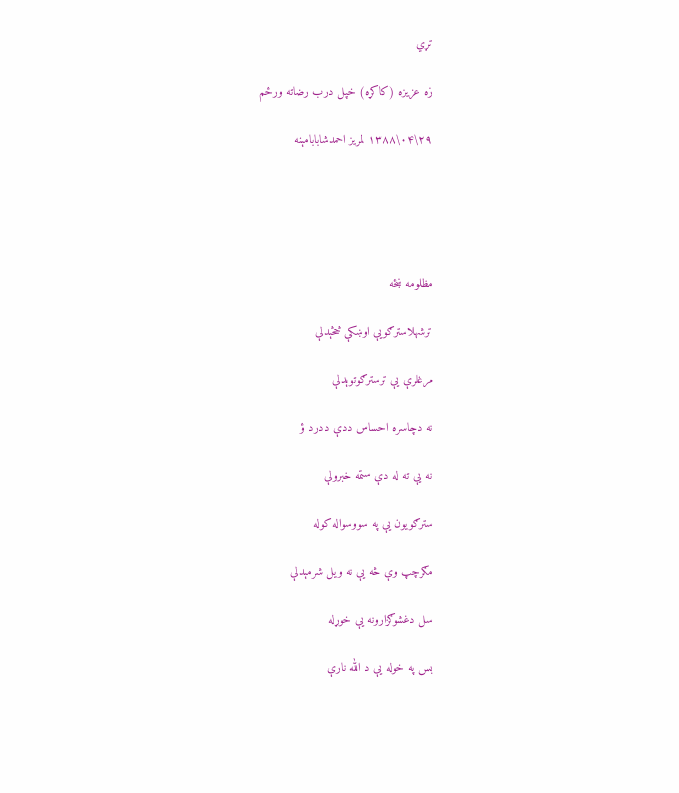تړي

زه عزيزه (كاكړه) خپل درب رضاته ورځم

۲۹\۰۴\۱۳۸۸ لمريز احمدشابابامېنه





مظلومه ښځه

ترشهلاسترګويې اوښكې څڅېدلې

مرغلرې يې ترسترګوتوېدلې

نه دچاسره احساس ددې ددرد ؤ

نه يې ته له دې ستمه خبرولې

سترګويون يې په سووسواله كوله

مګرچپ وې څه يې نه ويل شرمېدلې

سل دغشوګزارونه يې خوړله

بس په خوله يې د الله نارې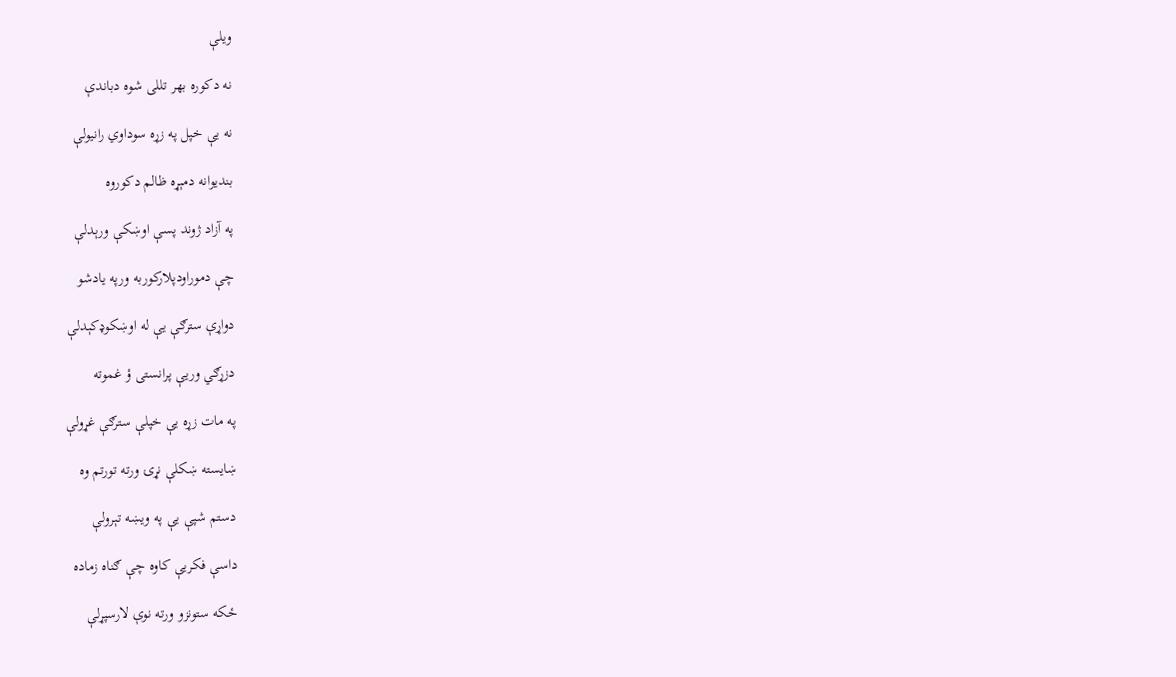ويلې

نه دكوره بهر تللى شوه دباندې

نه يې خپل په زړه سوداوي رانيولې

بنديوانه دمېړه ظالم دكوروه

په آزاد ژوند پسې اوښكې ورېدلې

چې دموراودپلاركوربه ورپه يادشو

دواړې سترګې يې له اوښكوډكېدلې

دزړګي وريې پرانستى ؤ غموته

په مات زړه يې خپلې سترګې غړولې

ښايسته ښكلې نړۍ ورته تورتم وه

دستم شپې يې په ويښه تېرولې

داسې فكريې كاوه چې ګناه زماده

ځكه ستونزو ورته نوې لارسپړلې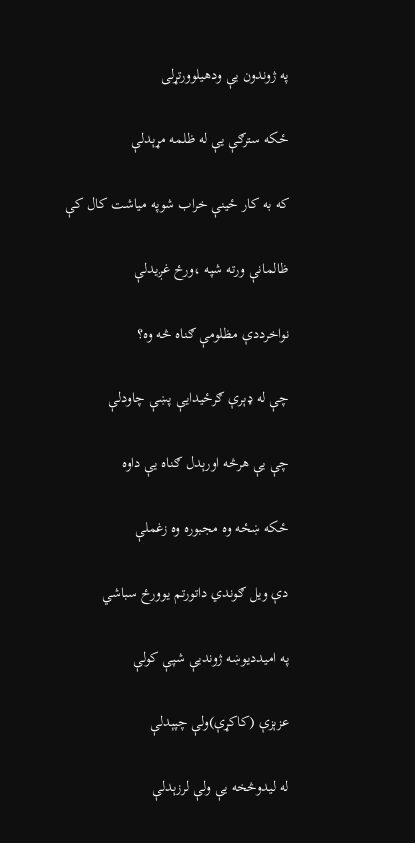په ژوندون يې ودهيلوورتړلى

ځكه سترګې يې له ظلمه مړېدلې

كه به كار ځينې خراب شوپه مياشت كال كې

ظالمانې ورته شپه ،ورځ غږيدلې

نواخرددې مظلومې ګناه څه وه؟

چې له ډېرې ګرځيدايې پښې چاودلې

چې يې هرڅه اورېدل ګناه يې داوه

ځكه ښځه وه مجبوره وه زغملې

دې ويل ګوندي داتورتم يوورځ سباشي

په اميدديوښه ژونديې شپې كولې

عزېزې (كاكړې)ولې چپېدلې

له ليدوڅخه يې ولې لرزېدلې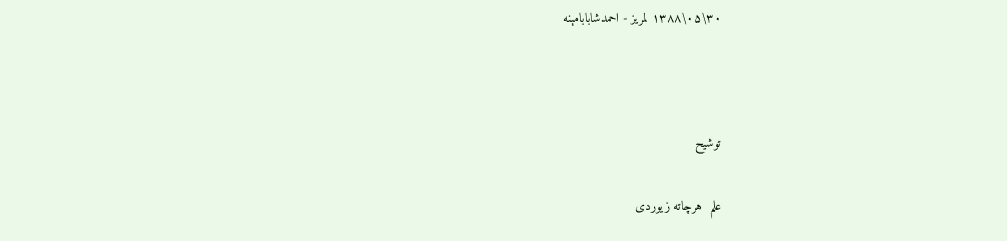۳۰\۰۵\۱۳۸۸ لمريز - احمدشابابامېنه



توشيح

علم  هرچاته زيوردى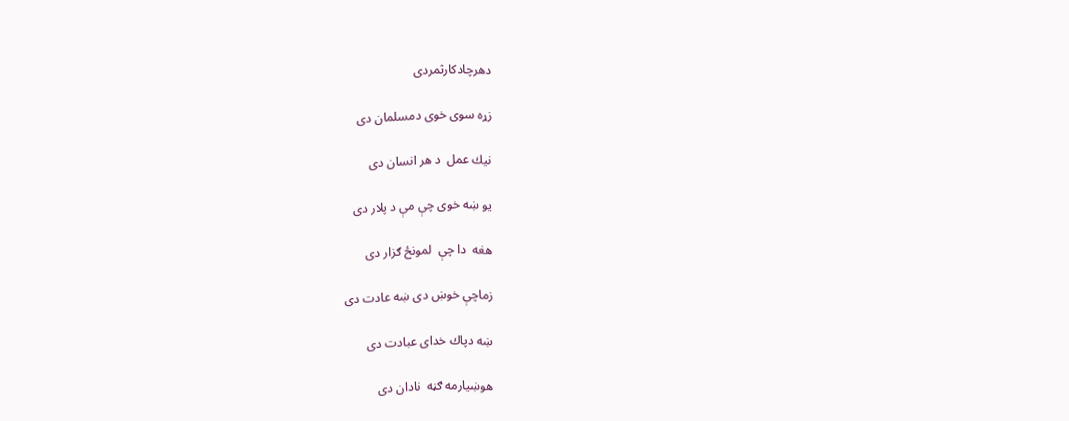دهرچادكارثمردى

زړه سوى خوى دمسلمان دى

نيك عمل  د هر انسان دى

يو ښه خوى چې مې د پلار دى

هغه  دا چې  لمونځ ګزار دى

زماچې خوښ دى ښه عادت دى

ښه دپاك خداى عبادت دى

هوښيارمه ګڼه  نادان دى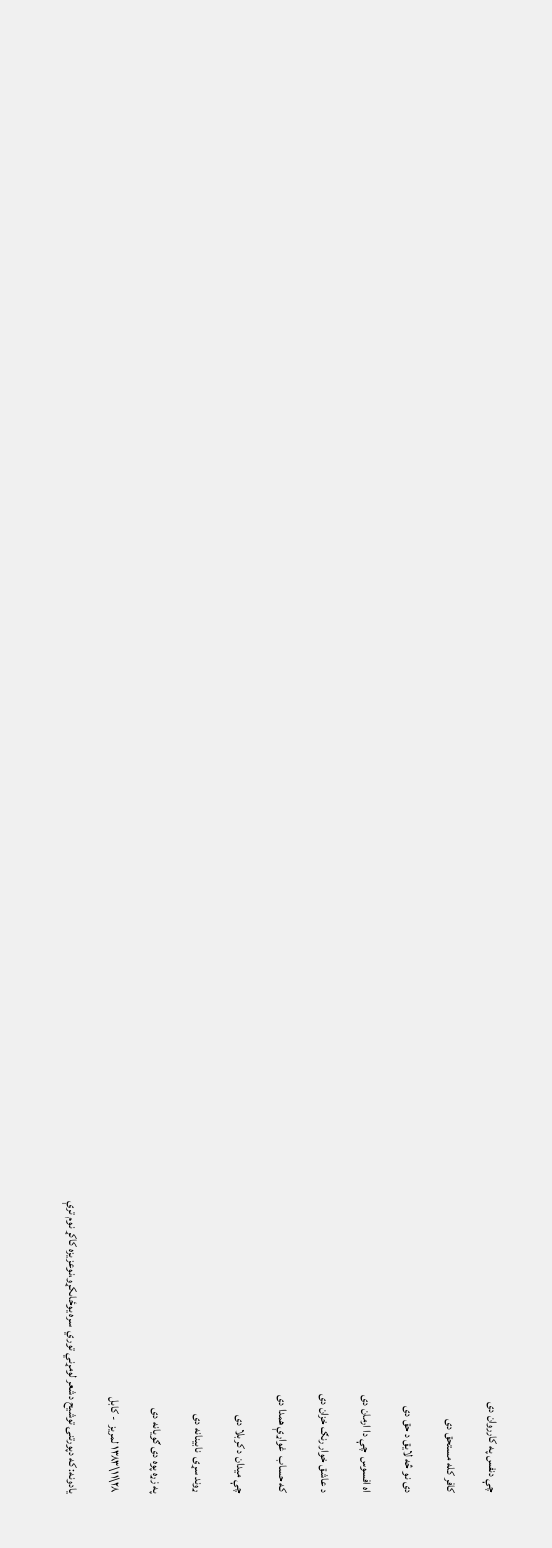چې دنفس په كارروان دى

كافر كله مستحق دى

دى نو څه لايق د حق دى

اه افسوس  چې دا ارمان دى

د عاشق خوار رنګ خزان دى

كه حساب  غواړې همدا دى

چې ميدان د كربلا دى

ړوند سړى  نابينانه دى

په زړه پوه دى ګويانه دى

۲۸\۱۱\۱۳۸۳ لمريز  - كابل

يادونه: كه دپورتنۍ توشيح دشعر لومړني توري  سره يوځاىكړو،نوعزيزه كاكړ نوم ترې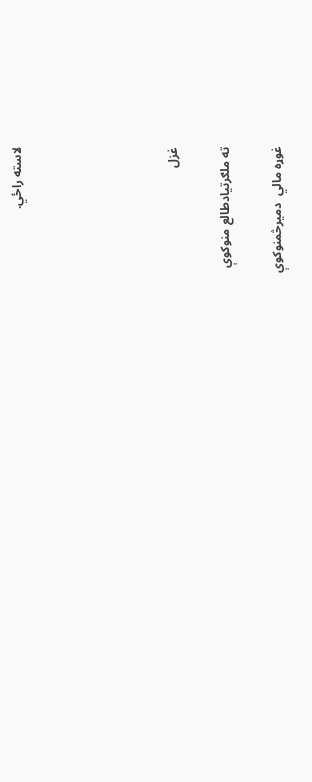لاسته راځي.





غزل

ته ملګرتيادطالع منوكوې

غوړه مالي  دميرڅمنوكوې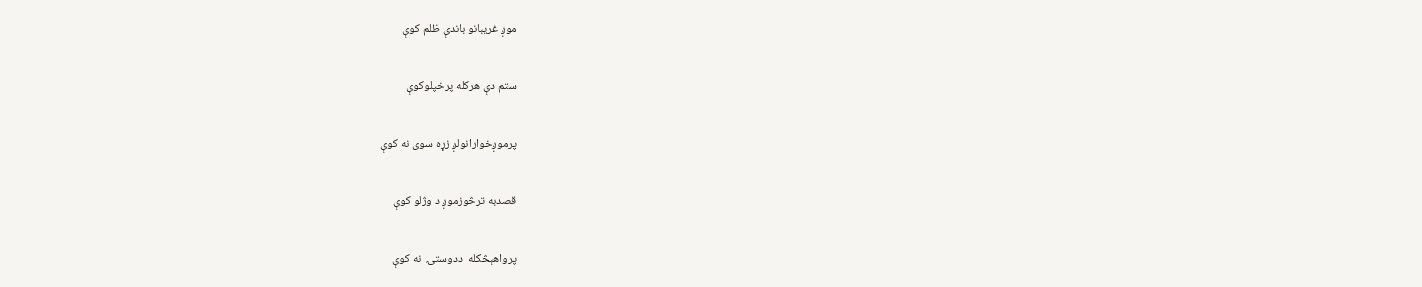موږ غريبانو باندې ظلم كوې

ستم دې هركله پرخپلوكوې

پرموږخوارانولږ زړه سوى نه كوې

قصدبه ترڅوزموږ د وژلو كوې

پرواهېڅكله  ددوستۍ  نه كوې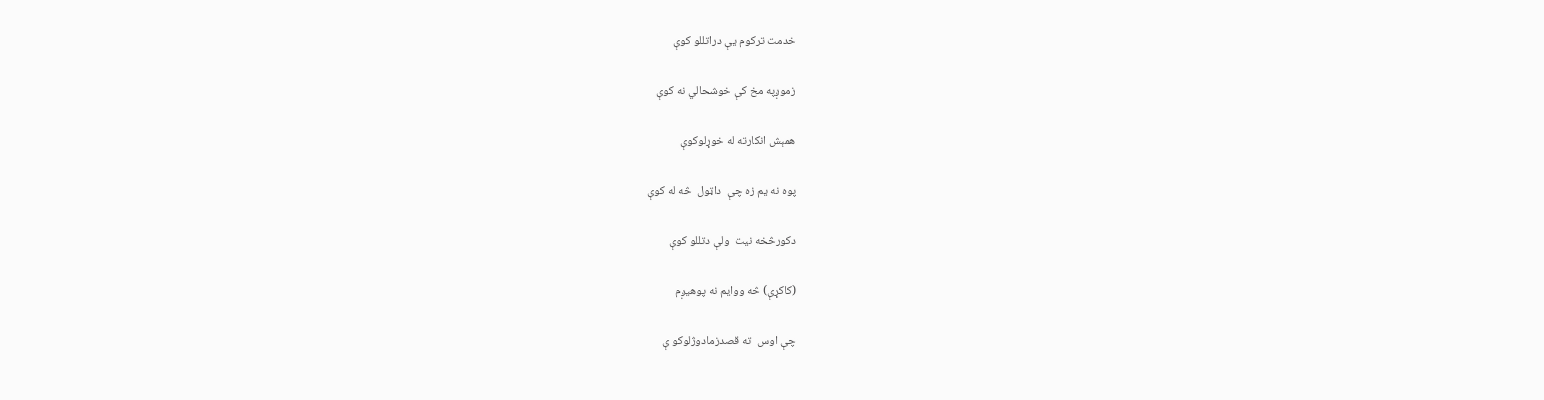خدمت تركوم يې دراتللو كوې

زموږپه مخ كې خوشحالي نه كوې

همېش انكارته له خوړلوكوې

پوه نه يم زه چې  داټول  څه له كوې

دكورڅخه نيت  ولې دتللو كوې

(كاكړې) څه ووايم نه پوهيږم

چې اوس  ته قصدزمادوژلوكو ې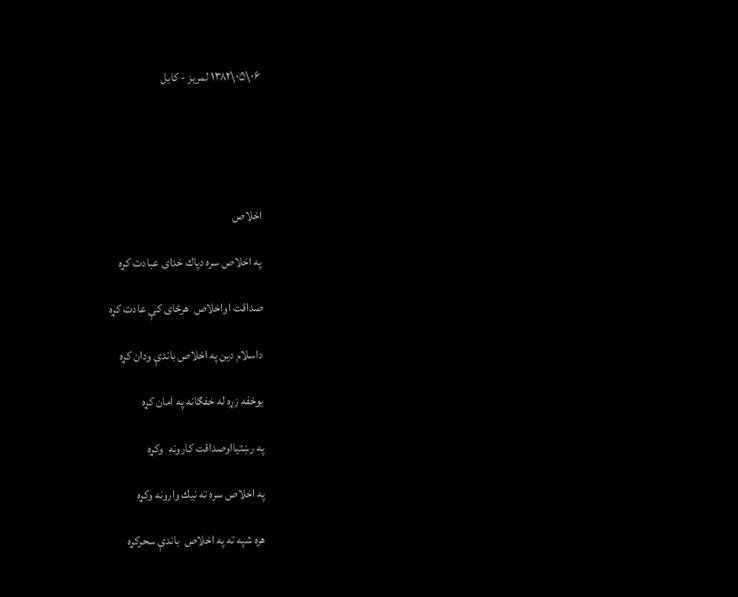۰۶\۰۵\۱۳۸۲ لمريز - كابل





اخلاص

په اخلاص سره دپاك خداى عبادت كړه

صداقت اواخلاص  هرځاى كې عادت كړه

داسلام دين په اخلاص باندې ودان كړه

يوخفه زړه له خفګانه په امان كړه

په رښتيااوصداقت كارونه  وكړه

په اخلاص سره ته نيك وارونه وكړه

هره شپه ته په اخلاص  باندې سحركړه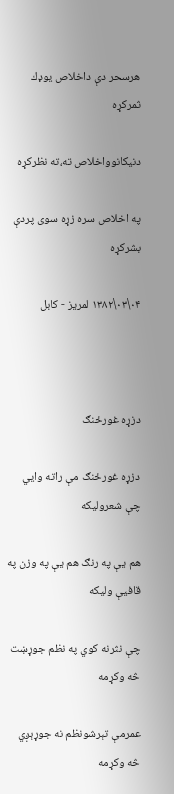هرسحر دې داخلاص يوډك ثمركړه

دنيكانوواخلاص ته،ته نظركړه

په اخلاص سره زړه سوى پردې بشركړه

۰۴\۰۳\۱۳۸۲ لمريز - كابل



دزړه غورځنګ

دزړه غورځنګ مې راته وايي چې شعروليكه

هم يې په رنګ هم يې په وزن په قافيې وليكه

چې نثرنه كوي په نظم جوړښت څه وكړمه

عمرمې تېرشونظم نه جوړېږي څه وكړمه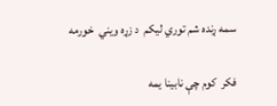سمه ړنده شم توري ليكم  د زړه ويني  خورمه

فكر  كوم چې نابينا يمه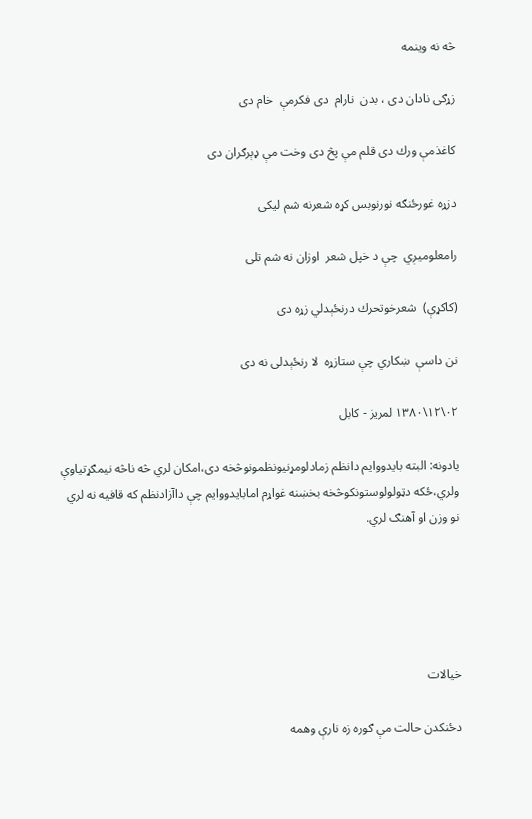څه نه وينمه

زړګى نادان دى ، بدن  نارام  دى فكرمې  خام دى

كاغذمې ورك دى قلم مې پڅ دى وخت مې ډېرګران دى

دزړه غورځنګه نورنوبس كړه شعرنه شم ليكى

رامعلوميږي  چې د خپل شعر  اوزان نه شم تلى

(كاكړې)  شعرخوتحرك درنځېدلي زړه دى

نن داسې  ښكاري چې ستازړه  لا رنځېدلى نه دى

۰۲\۱۲\۱۳۸۰ لمريز - كابل

يادونه: البته بايدووايم دانظم زمادلومړنيونظمونوڅخه دى،امكان لري څه ناڅه نيمګړتياوې ولري،ځكه دټولولوستونكوڅخه بخښنه غواړم امابايدووايم چې داآزادنظم كه قافيه نه لري نو وزن او آهنګ لري.





خيالات

دځنكدن حالت مې ګوره زه نارې وهمه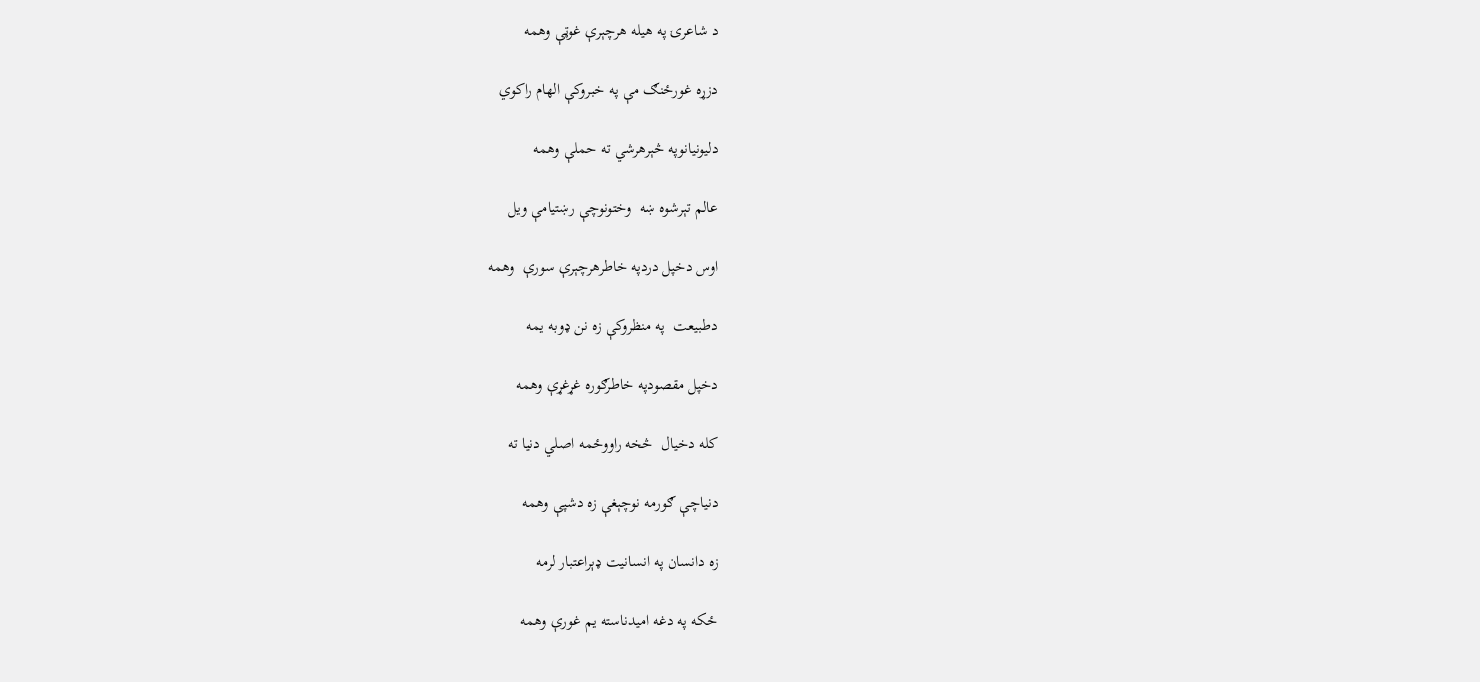د شاعرۍ په هيله هرچېرې غوټې وهمه

دزړه غورځنګ مې په خبروكې الهام راكوي

دليونيانوپه څېرهرشي ته حملې وهمه

عالم تېرشوه ښه  وختونوچې رښتيامې ويل

اوس دخپل دردپه خاطرهرچېرې سورې  وهمه

دطبيعت  په منظروكې زه نن ډوبه يمه

دخپل مقصودپه خاطرګوره غړغړې وهمه

كله دخيال  څخه راووځمه اصلي دنيا ته

دنياچې ګورمه نوچېغې زه دشپې وهمه

زه دانسان په انسانيت ډېراعتبار لرمه

ځكه په دغه اميدناسته يم غورې وهمه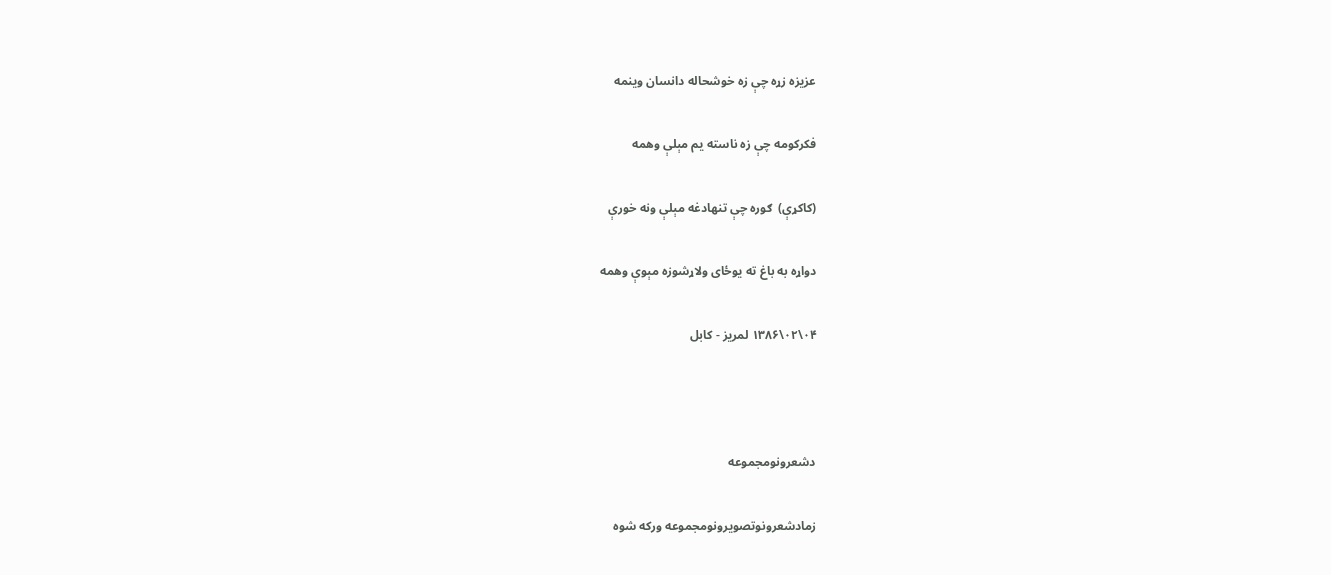عزيزه زړه چې زه خوشحاله دانسان وينمه

فكركومه چې زه ناسته يم مېلې وهمه

(كاكړې)  ګوره چې تنهادغه مېلې ونه خورې

دواړه به باغ ته يوځاى ولاړشوزه مېوې وهمه

۰۴\۰۲\۱۳۸۶ لمريز - كابل



دشعرونومجموعه

زمادشعرونوتصويرونومجموعه وركه شوه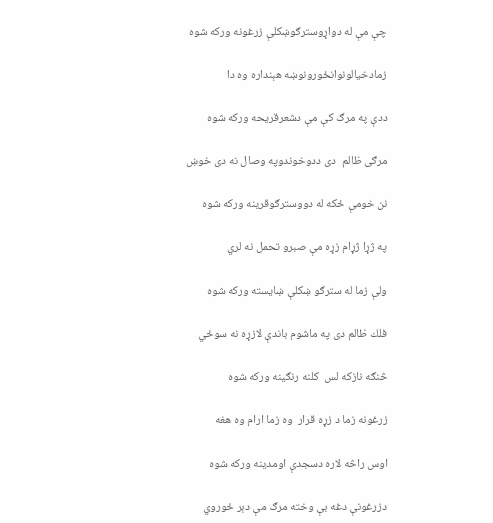چې مې له دواړوسترګوښكلې زرغونه وركه شوه

زمادخيالونوانځورونوښه هېنداره وه دا

ددې په مرګ كې مې دشعرقريحه وركه شوه

مرګى ظالم  دى ددوخوندوپه وصال نه دى خوښ

نن خومې ځكه له دووسترګوقرينه وركه شوه

په ژړا ژړام زړه مې صبرو تحمل نه لري

ولې زما له سترګو ښكلې ښايسته وركه شوه

فلك ظالم دى په ماشوم باندې لازړه نه سوځي

څنګه نازكه لس  كلنه رنګينه وركه شوه

زرغونه زما د زړه قرار  وه زما ارام وه هغه

اوس راڅه لاره دسجدې اومدينه وركه شوه

دزرغونې دغه بې وخته مرګ مې دېر ځوروي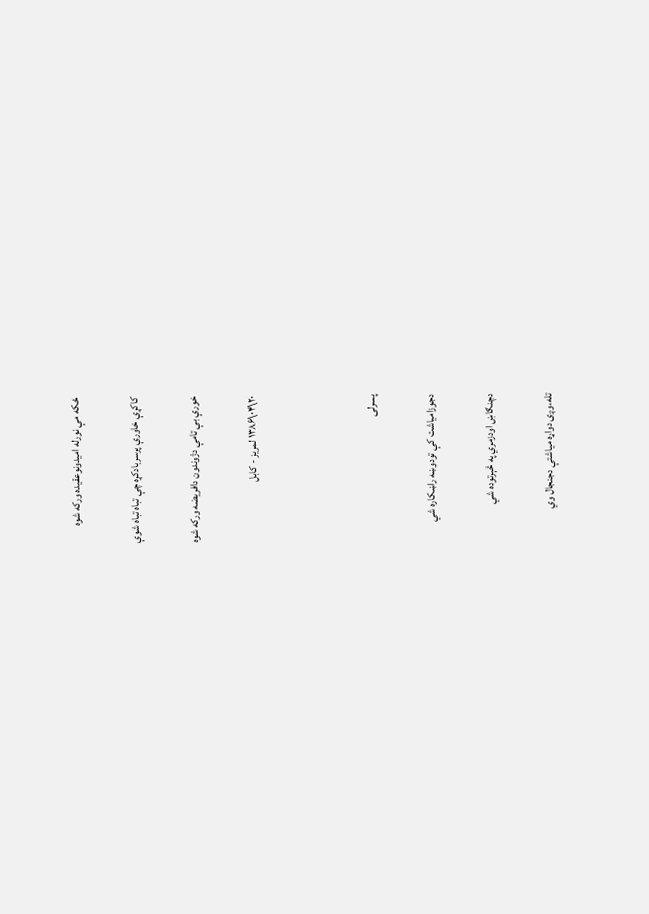ځكه مې نورله اميدونوعقيده وركه شوه

كاكړې خاورې پرسربادكړه چې تباه تباه شوې

خورې بې تامې دژوندون دافريضه وركه شوه

۲۰\۰۴\۱۳۸۶ لمريز - كابل



پسرلى

دجوزامياشت كې تودوښه راښكاره شي

دچنګاښ اودزمري په څېرتوده شي

تله،وږى دواړه مياشتې دجنجال وي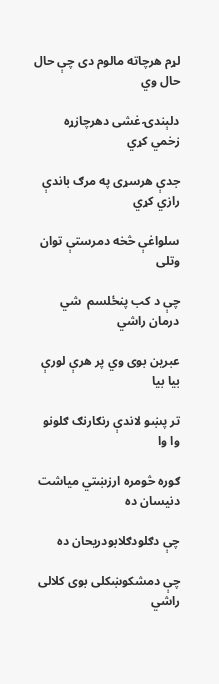لړم هرچاته مالوم دى چې حال حال وي

دلېندۍ غشى دهرچازړه  زخمي كړي

جدې هرسړى په مرګ باندې رازي كړي

سلواغې څخه دمرستې توان وتلى

چې د كب پنځلسم  شي درمان راشي

عبرين بوى وي پر هرې لورې بيا بيا

تر پښو لاندې رنګارنګ ګلونو وا وا

ګوره څومره ارزښتي مياشت دنيسان ده

چې دګلودګلابودريحان ده

چې دمشكوښكلى بوى كلالى راشي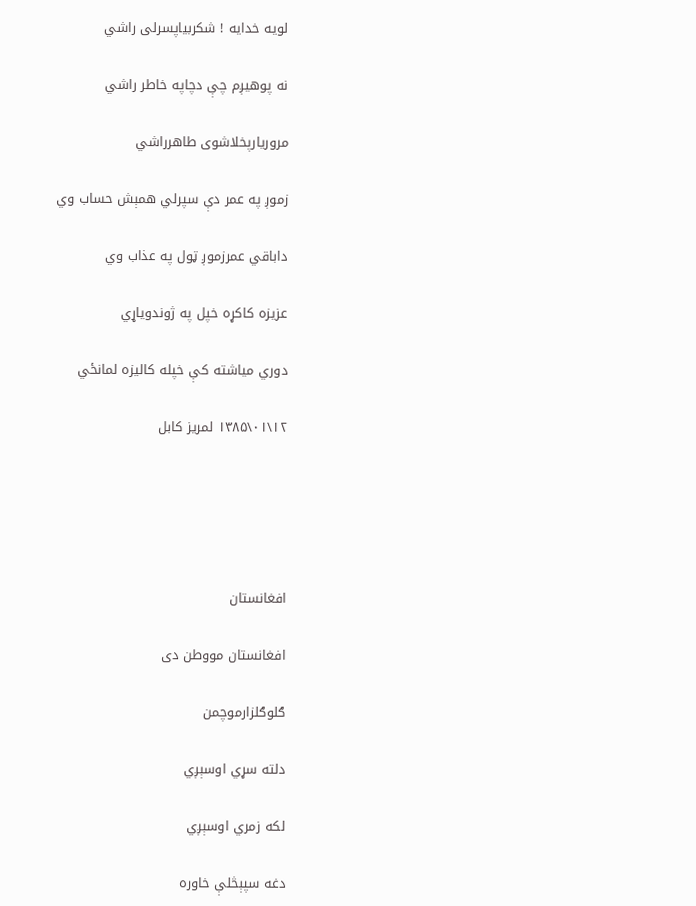لويه خدايه ! شكربياپسرلى راشي

نه پوهيږم چې دچاپه خاطر راشي

مروريارپخلاشوى طاهرراشي

زموږ په عمر دې سپرلي همېش حساب وي

داباقي عمرزموږ ټول په عذاب وي

عزيزه كاكړه خپل په ژوندوياړي

دوري مياشته كې خپله كاليزه لمانځي

۱۲\۰۱\۱۳۸۵ لمريز كابل





افغانستان

افغانستان مووطن دى

ګلوګلزارموچمن

دلته سړي اوسېږي

لكه زمري اوسېږي

دغه سپېڅلې خاوره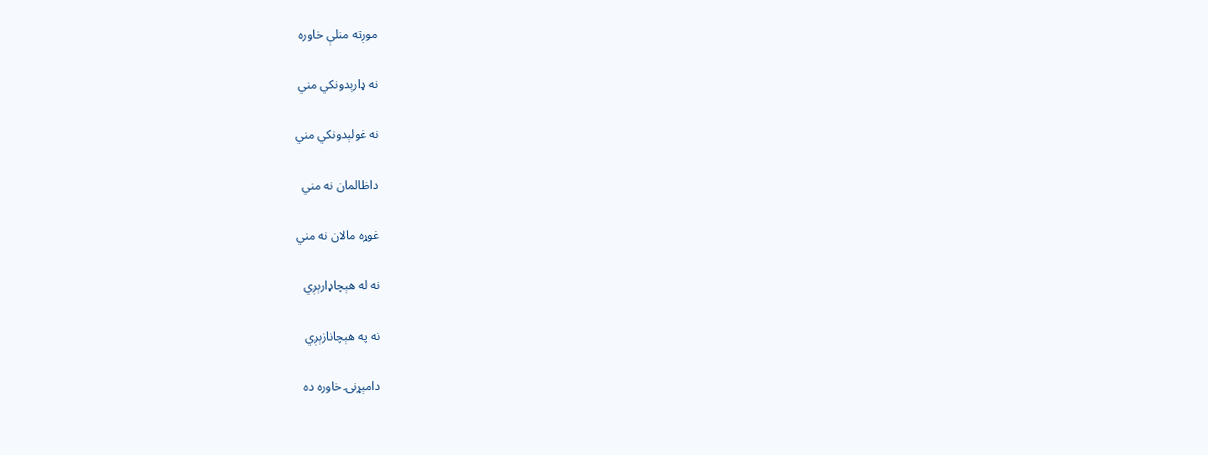موږته منلې خاوره

نه ډارېدونكي مني

نه غولېدونكي مني

داظالمان نه مني

غوړه مالان نه مني

نه له هېچاډارېږي

نه په هېچانازېږي

دامېړنۍ خاوره ده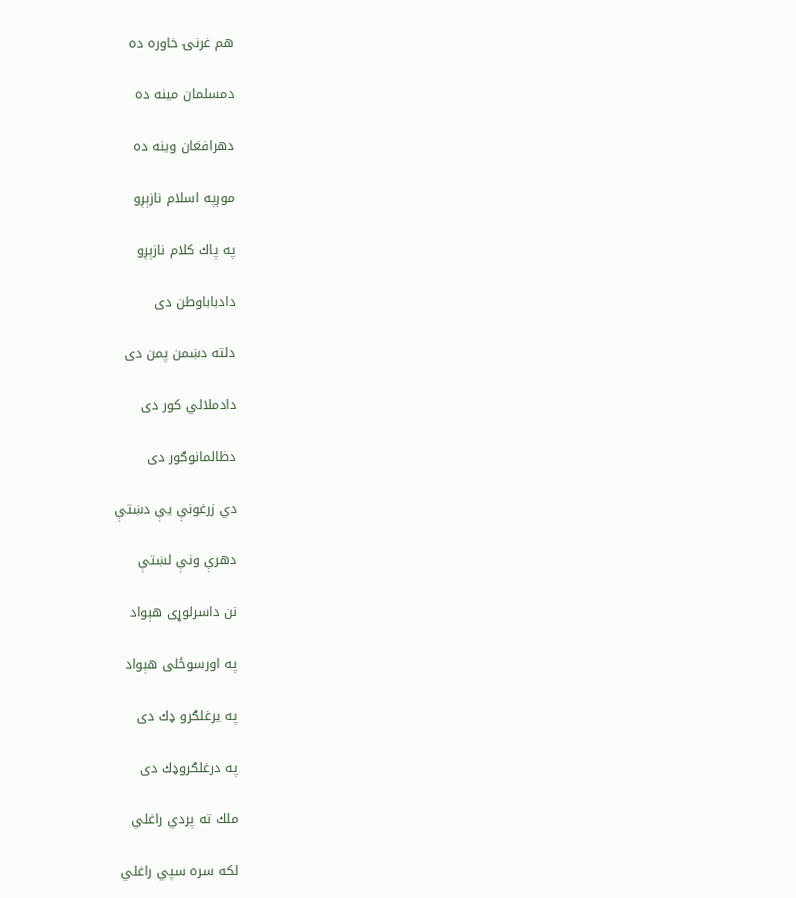هم غرنۍ خاوره ده

دمسلمان مينه ده

دهرافغان وينه ده

موږپه اسلام نازېږو

په پاك كلام نازېږو

دادباباوطن دى

دلته دښمن پمن دى

دادملالي كور دى

دظالمانوګور دى

دي زرغونې يې دښتې

دهرې ونې لښتې

نن داسرلوړى هېواد

په اورسوځلى هېواد

په يرغلګرو ډك دى

په درغلګروډك دى

ملك ته پردي راغلي

لكه سره سپي راغلي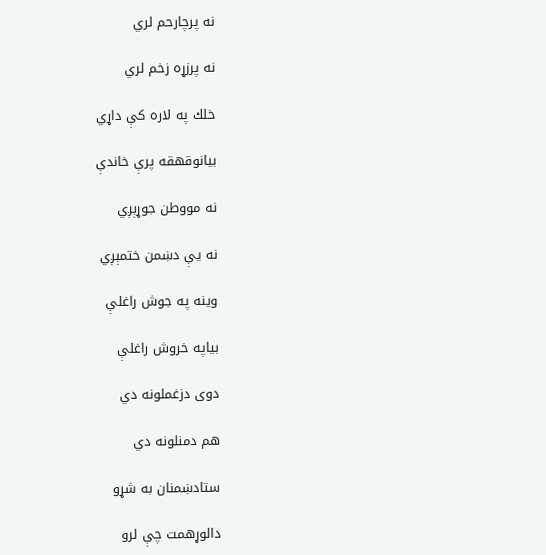نه پرچارحم لري

نه پرزړه زخم لري

خلك په لاره كې داړي

بيانوقهقه پرې خاندې

نه مووطن جوړېږي

نه يې دښمن ختمېږي

وينه په جوش راغلې

بياپه خروش راغلې

دوى دزغملونه دي

هم دمنلونه دي

ستادښمنان به شړو

دالوړهمت چې لرو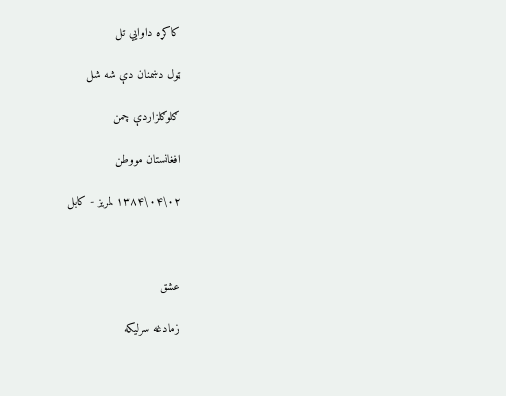كاكړه داوايي تل

ټول دښمنان دې شه شل

ګلوګلزاردې چمن

افغانستان مووطن

۰۲\۰۴\۱۳۸۴ لمريز - كابل



عشق

زمادغه سرليكه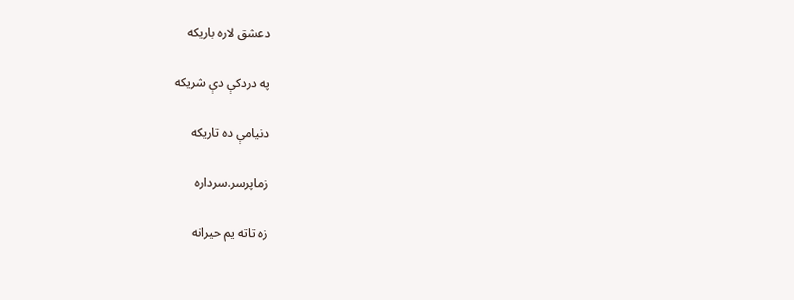دعشق لاره باريكه

په دردكې دې شريكه

دنيامې ده تاريكه

زماپرسر.سرداره

زه تاته يم حيرانه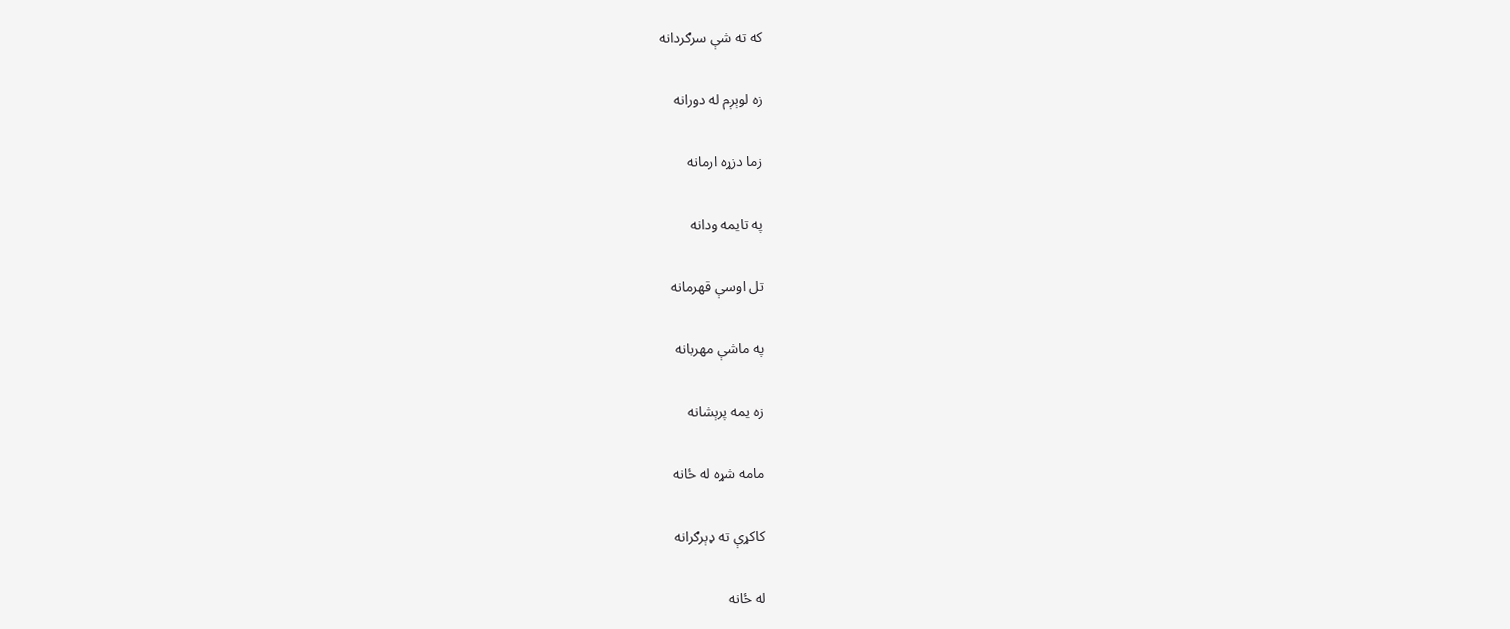كه ته شې سرګردانه

زه لوېږم له دورانه

زما دزړه ارمانه

په تايمه ودانه

تل اوسې قهرمانه

په ماشې مهربانه

زه يمه پرېشانه

مامه شړه له ځانه

كاكړې ته ډېرګرانه

له ځانه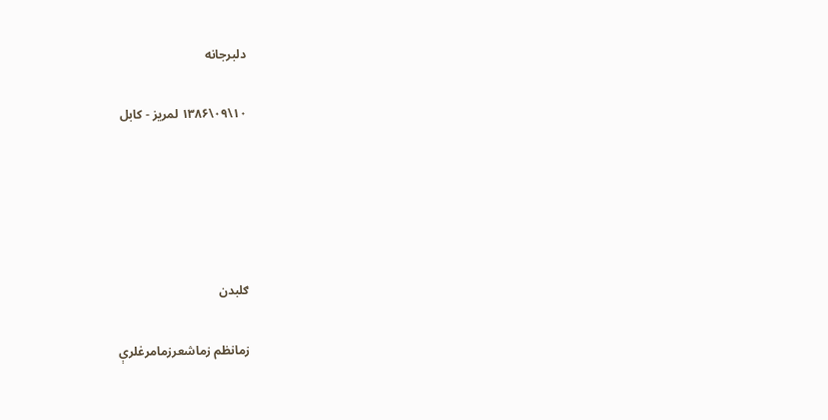دلبرجانه

۱۰\۰۹\۱۳۸۶ لمريز - كابل





ګلبدن

زمانظم زماشعرزمامرغلرې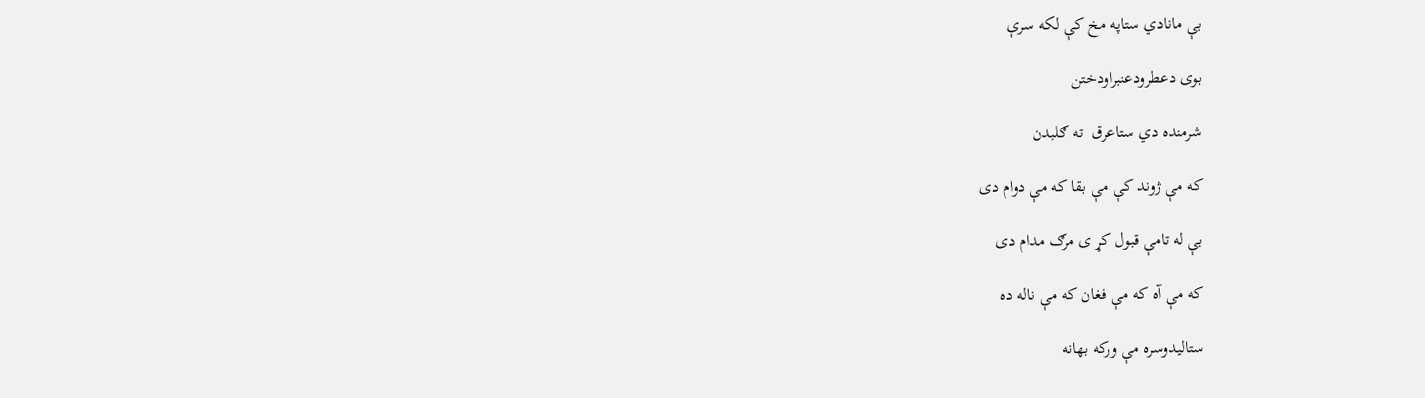بې مانادي ستاپه مخ كې لكه سرې

بوى دعطرودعنبراودختن

شرمنده دي ستاعرق  ته ګلبدن

كه مې ژوند كې مې بقا كه مې دوام دى

بې له تامې قبول كړ ى مرګ مدام دى

كه مې آه كه مې فغان كه مې ناله ده

ستاليدوسره مې وركه بهانه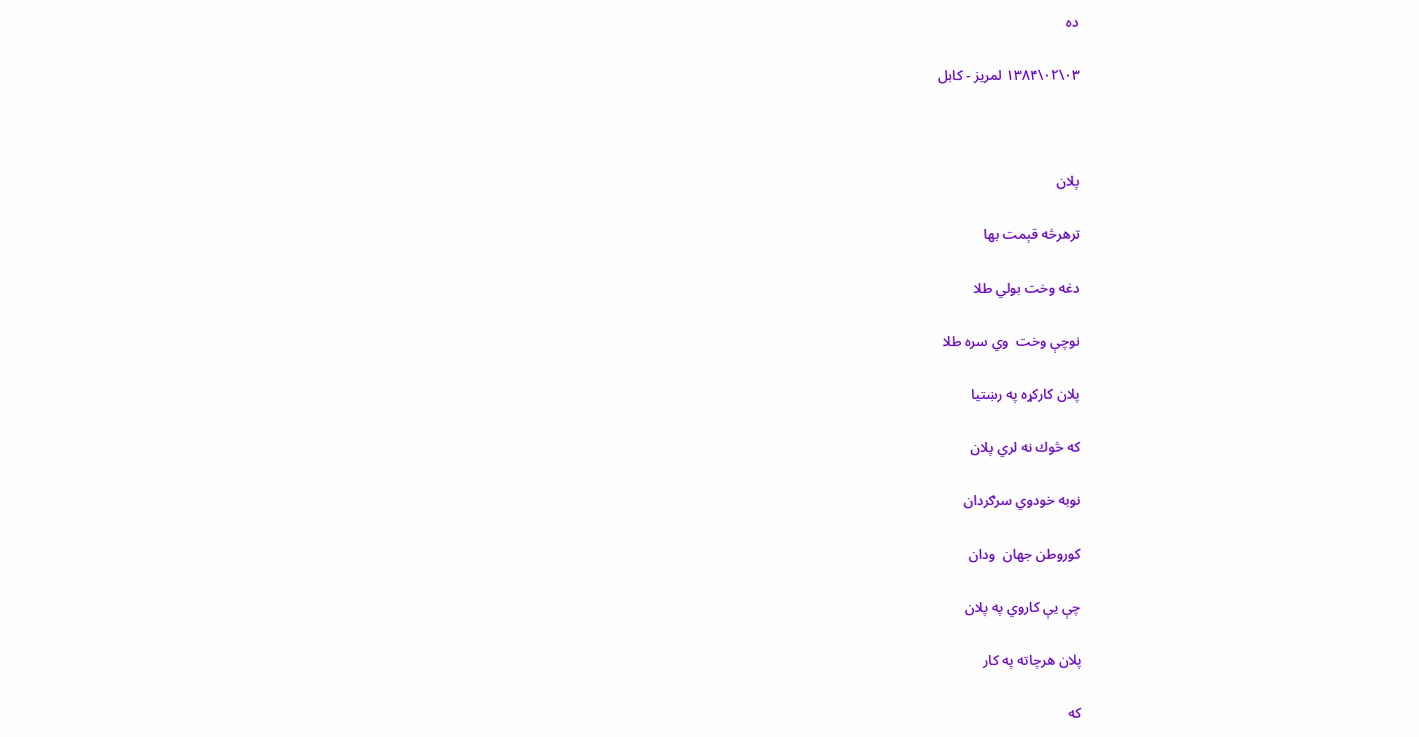ده

۰۳\۰۲\۱۳۸۴ لمريز - كابل



پلان

ترهرڅه قېمت بها

دغه وخت بولي طلا

نوچې وخت  وي سره طلا

پلان كاركړه په رښتيا

كه څوك نه لري پلان

نوبه خودوي سرګردان

كوروطن جهان  ودان

چې يې كاروي په پلان

پلان هرچاته په كار

كه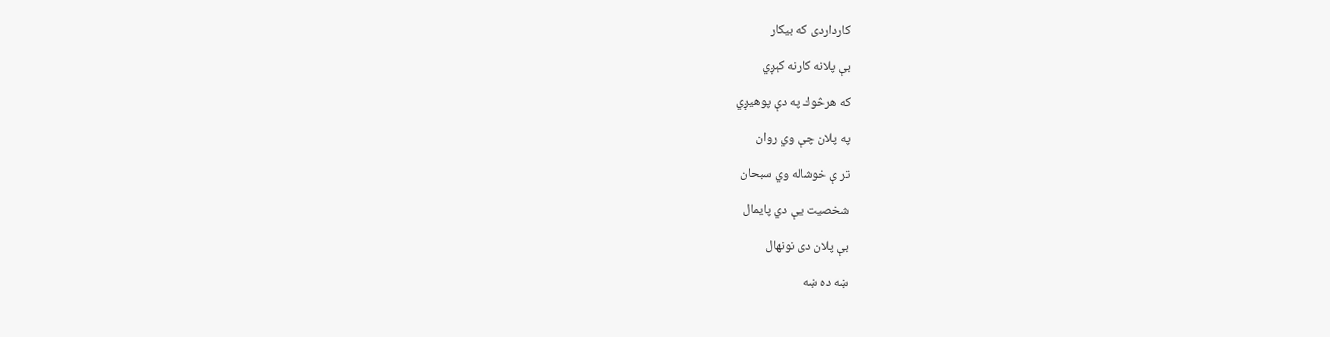كارداردى كه بيكار

بې پلانه كارنه كېږي

كه هرڅوك په دې پوهيږي

په پلان چې وي روان

تر ې خوشاله وي سبحان

شخصيت يې دي پايمال

بې پلان دى نونهال

ښه ده ښه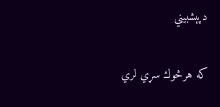دپېشبيني

كه هرڅوك سړي لري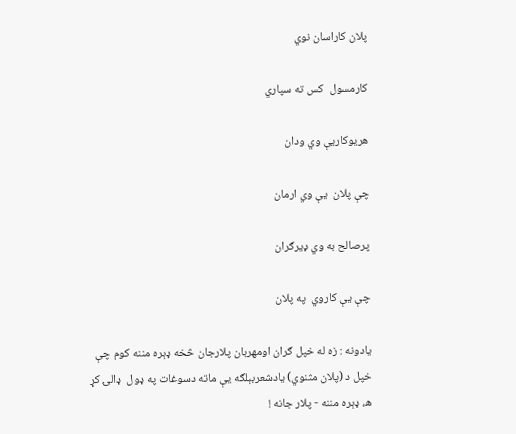پلان كاراسان نوي

كارمسول  كس ته سپاري

هريوكاريې وي ودان

چې پلان  يې وي ارمان

پرصالح به وي ډيرګران

چې يې كاروي  په پلان

يادونه : زه له خپل ګران اومهربان پلارجان څخه ډېره مننه كوم چې خپل د (پلان مثنوي) يادشعربېلګه يې ماته دسوغات په ډول  ډالۍ كړ ه، ډېره مننه - پلار جانه !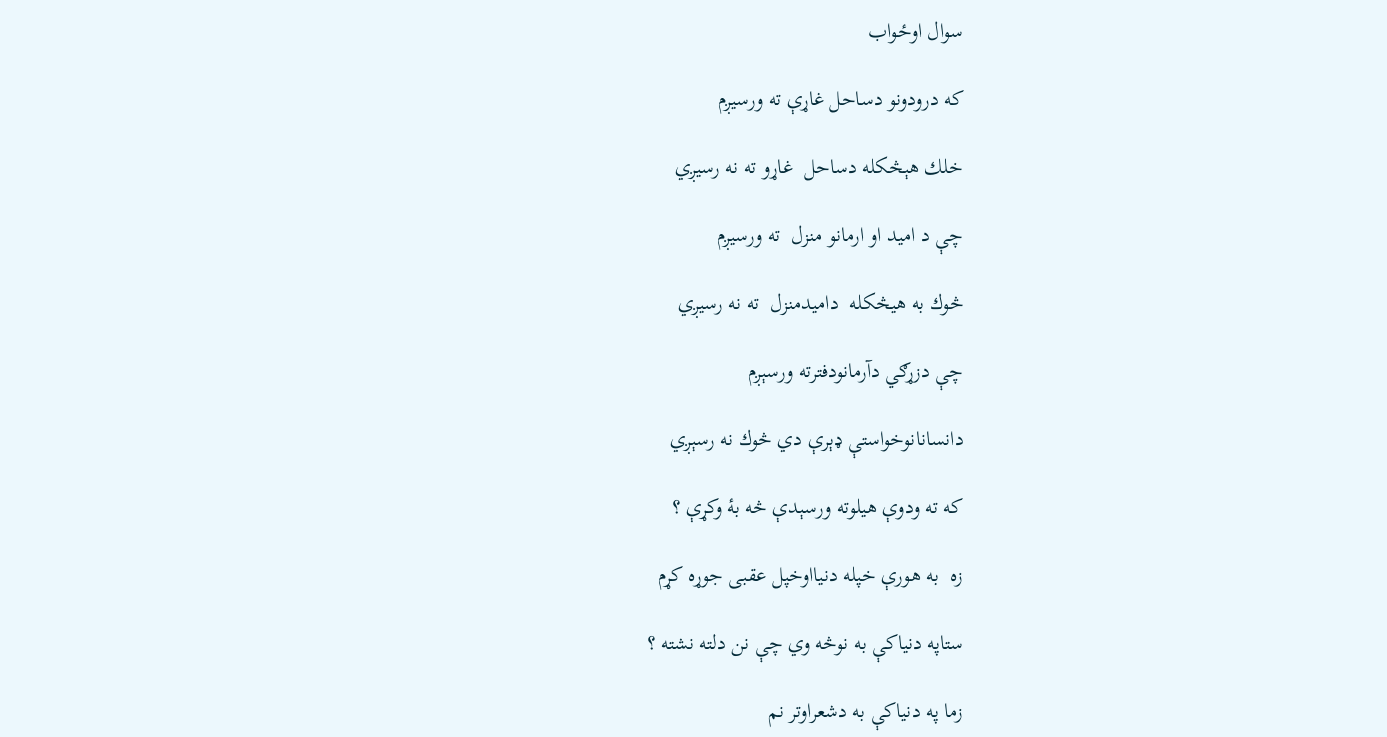سوال اوځواب

كه درودونو دساحل غاړې ته ورسيږم

خلك هېڅكله دساحل  غاړو ته نه رسيږي

چې د اميد او ارمانو منزل  ته ورسيږم

څوك به هيڅكله  داميدمنزل  ته نه رسيږي

چې دزړګي دآرمانودفترته ورسېږم

دانسانانوخواستې ډېرې دي څوك نه رسېږي

كه ته ودوې هيلوته ورسېدې څه بۀ وكړې ؟

زه  به هورې خپله دنيااوخپل عقبى جوړه كړم

ستاپه دنياكې به نوڅه وي چې نن دلته نشته ؟

زما په دنياكې به دشعراوتر نم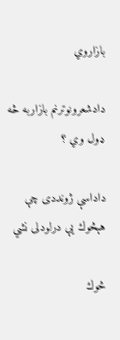بازاروي

دادشعرونوترنم بازاربه څه ډول وي ؟

داداسې ژونددى چې هېڅوك يې درلودلى نشي

څوك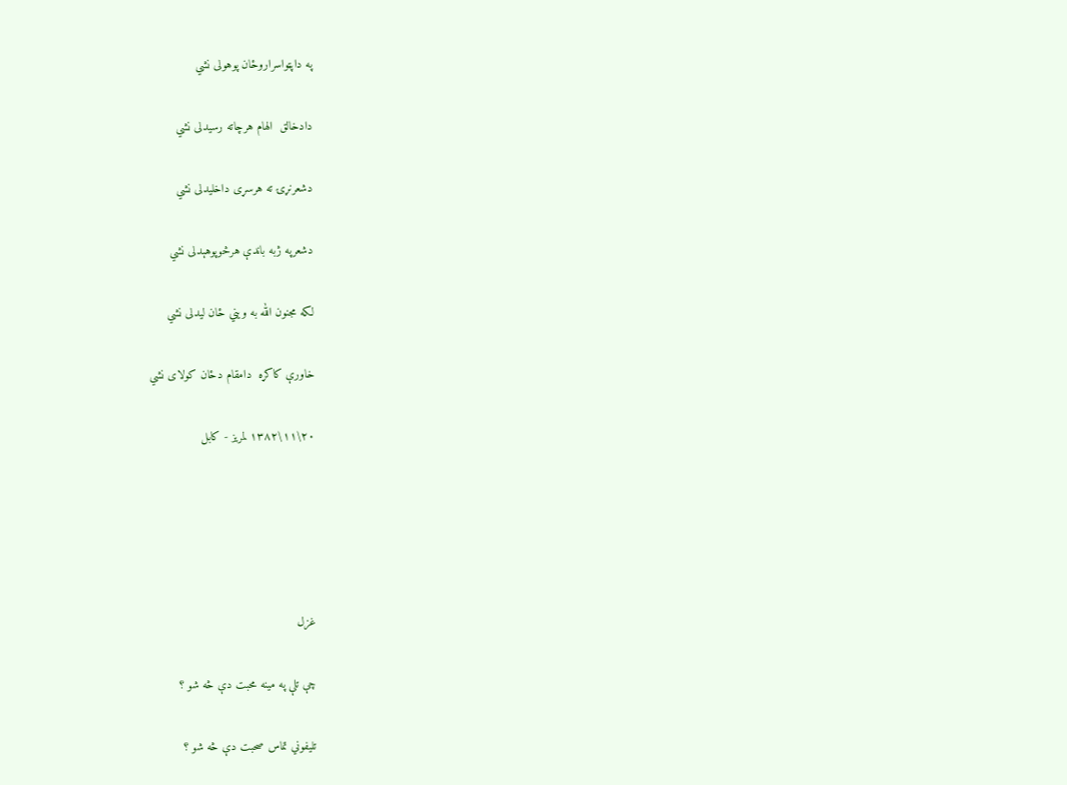په داپټواسراروځان پوهولى نشي

دادخالق  الهام هرچاته رسيدلى نشي

دشعرنړۍ ته هرسړى داخليدلى نشي

دشعرپه ژبه باندې هرڅوپوهېدلى نشي

لكه مجنون الله به ويني ځان ليدلى نشي

خاورې كاكړه  دامقام دځان كولاى نشي

۲۰\۱۱\۱۳۸۲ لمريز - كابل





غزل

چې تلې په مينه محبت دې څه شو ؟

تليفوني تماس صحبت دې څه شو ؟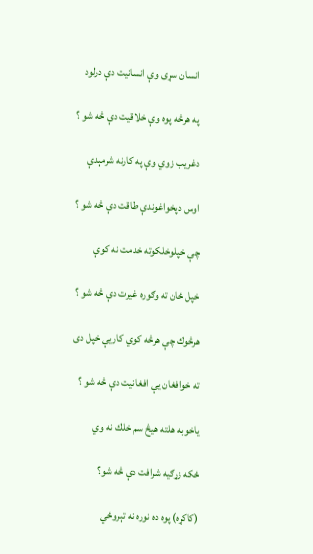انسان سړى وې انسانيت دې درلود

په هرڅه پوه وې خلاقيت دې څه شو ؟

دغريب زوي وې په كارنه شرمېدې

اوس دپخواغوندې طاقت دې څه شو ؟

چې خپلوخلكوته خدمت نه كوې

خپل ځان ته وګوره غيرت دې څه شو ؟

هرڅوك چې هرڅه كوي كاريې خپل دى

ته خوافغان يې افغانيت دې څه شو ؟

ياخوبه هلته هيڅ سم خلك نه وي

ځكه زړګيه شرافت دې څه شو؟

 (كاكړه) پوه ده نوره نه تېروځي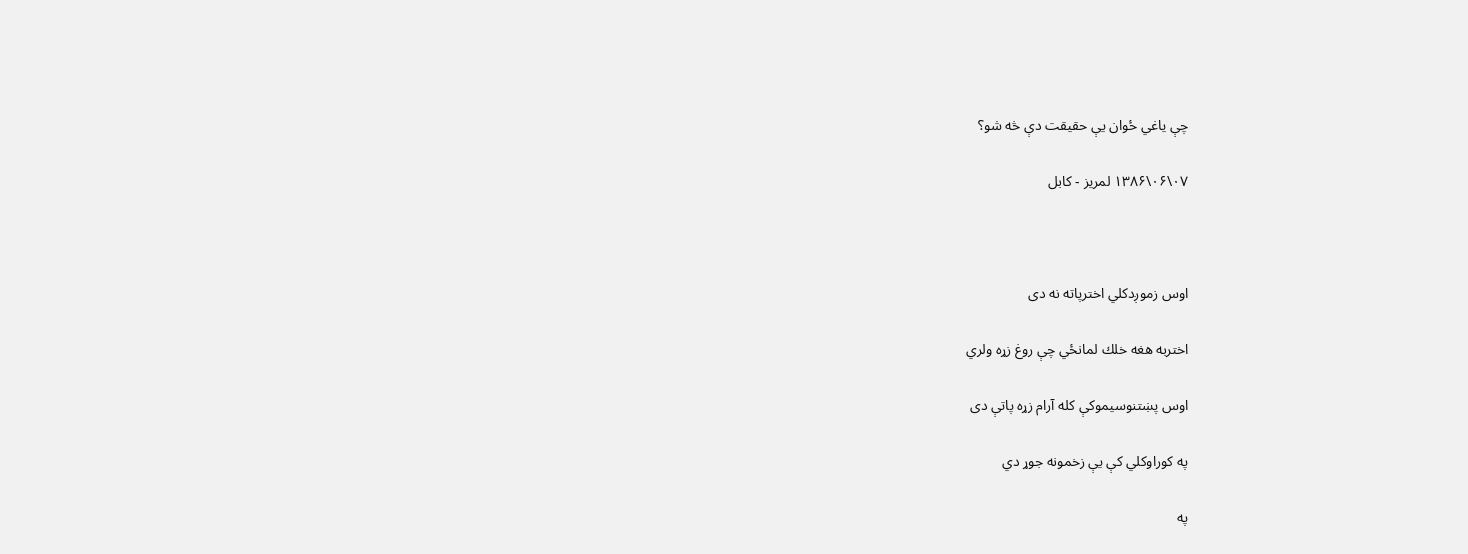چې ياغي ځوان يې حقيقت دې څه شو؟

۰۷\۰۶\۱۳۸۶ لمريز - كابل



اوس زموږدكلي اخترپاته نه دى

اختربه هغه خلك لمانځي چې روغ زړه ولري

اوس پښتنوسيموكې كله آرام زړه پاتې دى

په كوراوكلي كې يې زخمونه جوړ دي

په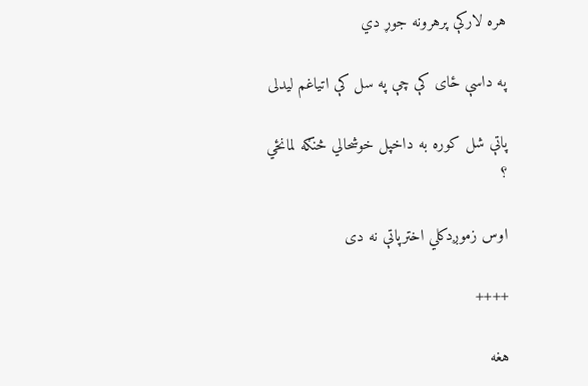هره لاركې پرهرونه جوړ دي

په داسې ځاى كې چې په سل كې اتياغم ليدلى

پاتې شل كوره به داخپل خوشحالي څنګه لمانځي ؟

اوس زموږدكلي اخترپاتې نه دى

++++

هغه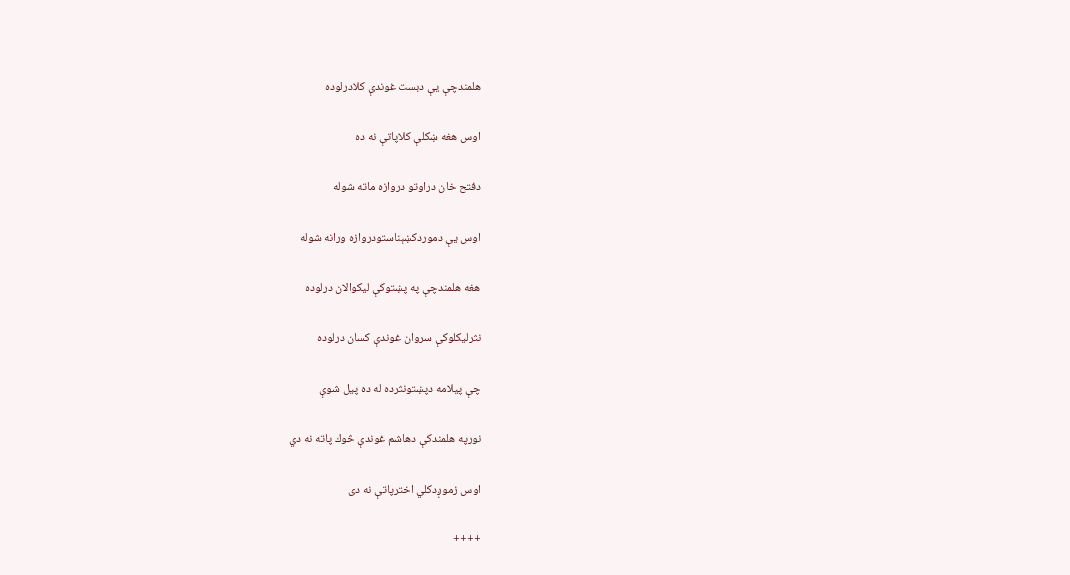هلمندچې يې دبست غوندې كلادرلوده

اوس هغه ښكلې كلاپاتې نه ده

دفتح خان دراوتو دروازه ماته شوله

اوس يې دموردكښېناستودروازه ورانه شوله

هغه هلمندچې په پښتوكې ليكوالان درلوده

نثرليكلوكې سروان غوندې كسان درلوده

چې پيلامه دپښتونثرده له ده پيل شوې

نورپه هلمندكې دهاشم غوندې څوك پاته نه دي

اوس زموږدكلي اخترپاتې نه دى

++++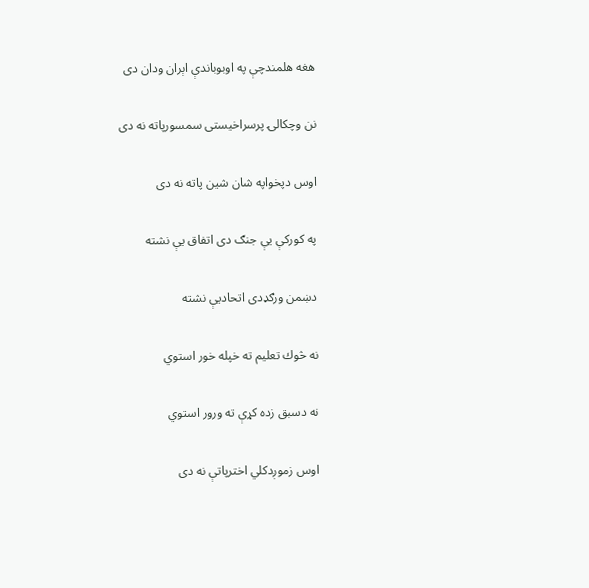هغه هلمندچې په اوبوباندې اېران ودان دى

نن وچكالۍ پرسراخيستى سمسورپاته نه دى

اوس دپخواپه شان شين پاته نه دى

په كوركې يې جنګ دى اتفاق يې نشته

دښمن ورګډدى اتحاديې نشته

نه څوك تعليم ته خپله خور استوي

نه دسبق زده كړې ته ورور استوي

اوس زموږدكلي اخترپاتې نه دى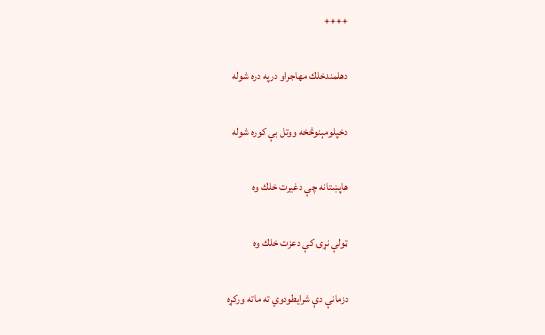++++

دهلمندخلك مهاجراو درپه دره شوله

دخپلومېنوڅخه ووتل بې كوره شوله

هاپښتانه چې دغيرت خلك وه

ټولې نړۍ كې دعزت خلك وه

دزمانې دې شرايطودوي ته ماته وركړه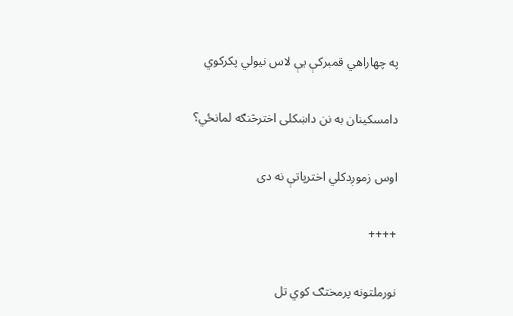په چهاراهي قمبركې يې لاس نيولي پكركوي

دامسكينان به نن داښكلى اخترڅنګه لمانځي؟

اوس زموږدكلي اخترپاتې نه دى

++++

نورملتونه پرمختګ كوي تل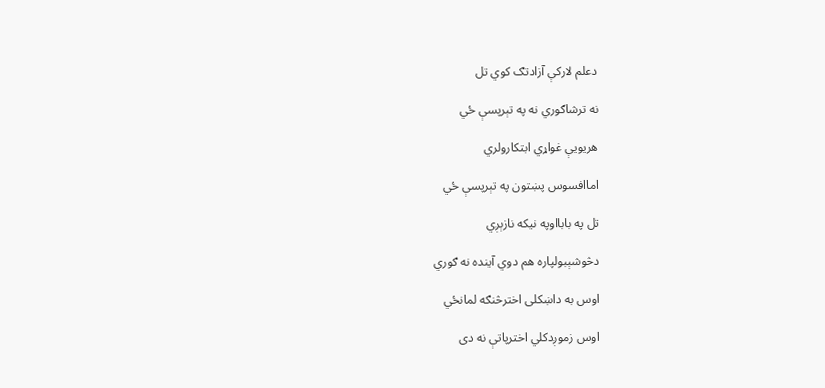دعلم لاركې آزادتګ كوي تل

نه ترشاګوري نه په تېرپسې ځي

هريويې غواړي ابتكارولري

اماافسوس پښتون په تېرپسې ځي

تل په بابااوپه نيكه نازېږي

دڅوشېبولپاره هم دوي آينده نه ګوري

اوس به داښكلى اخترڅنګه لمانځي

اوس زموږدكلي اخترپاتې نه دى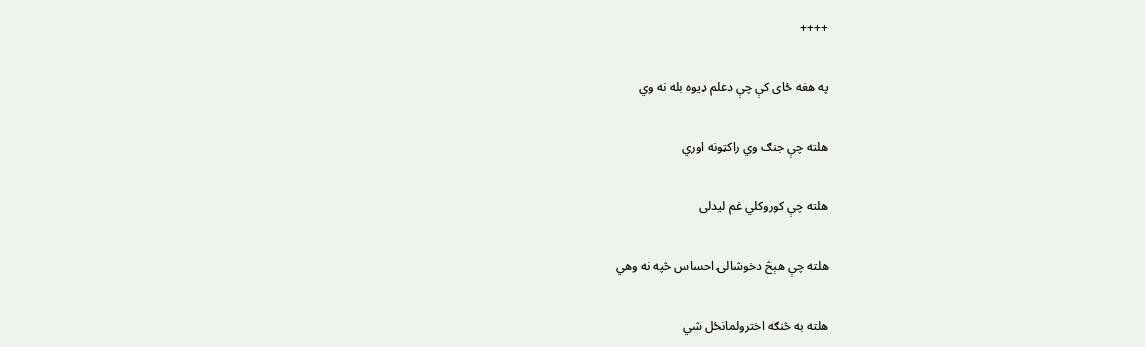++++

په هغه ځاى كې چې دعلم ډيوه بله نه وي

هلته چې جنګ وي راكټونه اوري

هلته چې كوروكلي غم ليدلى

هلته چې هېڅ دخوشالۍ احساس څپه نه وهي

هلته به څنګه اخترولمانځل شي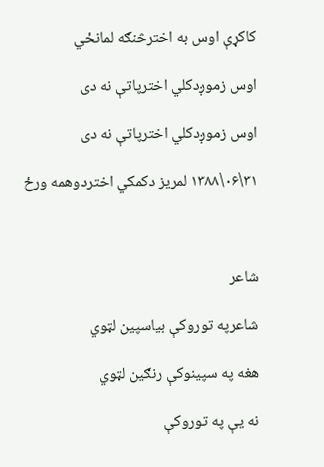كاكړې اوس به اخترڅنګه لمانځي

اوس زموږدكلي اخترپاتې نه دى

اوس زموږدكلي اخترپاتې نه دى

۳۱\۰۶\۱۳۸۸ لمريز دكمكي اختردوهمه ورځ



شاعر

شاعرپه توروكې بياسپين لټوي

هغه په سپينوكې رنګين لټوي

نه يې په توروكې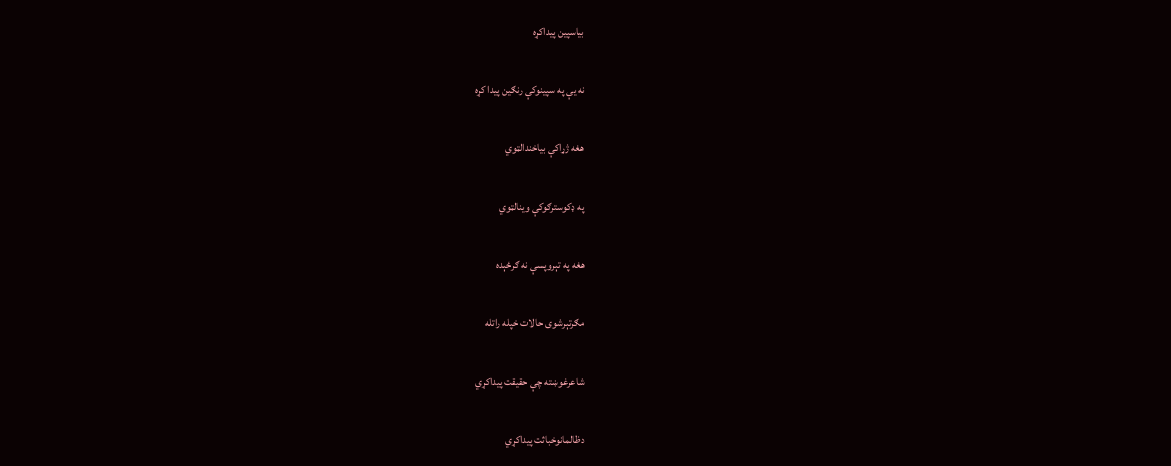بياسپين پيداكړه

نه يې په سپينوكې رنګين پيدا كړه

هغه ژړاكې بياخندالټوي

په ډكوسترګوكې وينالټوي

هغه په تېروپسې نه ګرځېده

مګرتېرشوى حالات خپله راتله

شاعرغوښته چې حقيقت پيداكړي

دظالمانوخباثت پيداكړي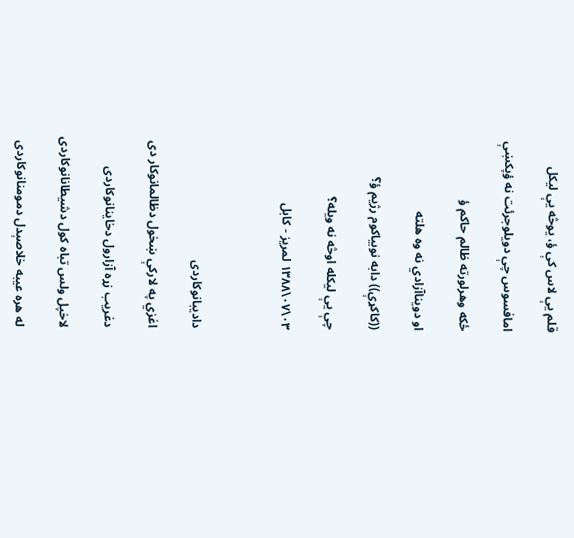قلم يې لاس كې ؤ، يوڅه يې ليكل

امافسوس چې دويلوجرئت نه ؤپكښې

ځكه وهرلورته ظالم حاكم ؤ

او دويناآزادي نه وه هلته

((كاكړې)) دابه نوبياكوم رژيم ؤ؟

چې يې ليكله اوڅه نه ويله؟

۰۳\۰۷\۱۳۸۸ لمريز - كابل



داديبانوكاردى

اغزي په لاركې ښخول دظالمانوكار دى

دغريب زړه آزارول دخاينانوكاردى

لاخپل ولس تباه كول دشيطانانوكاردى

له هره عيبه خلاصېدل دمومنانوكاردى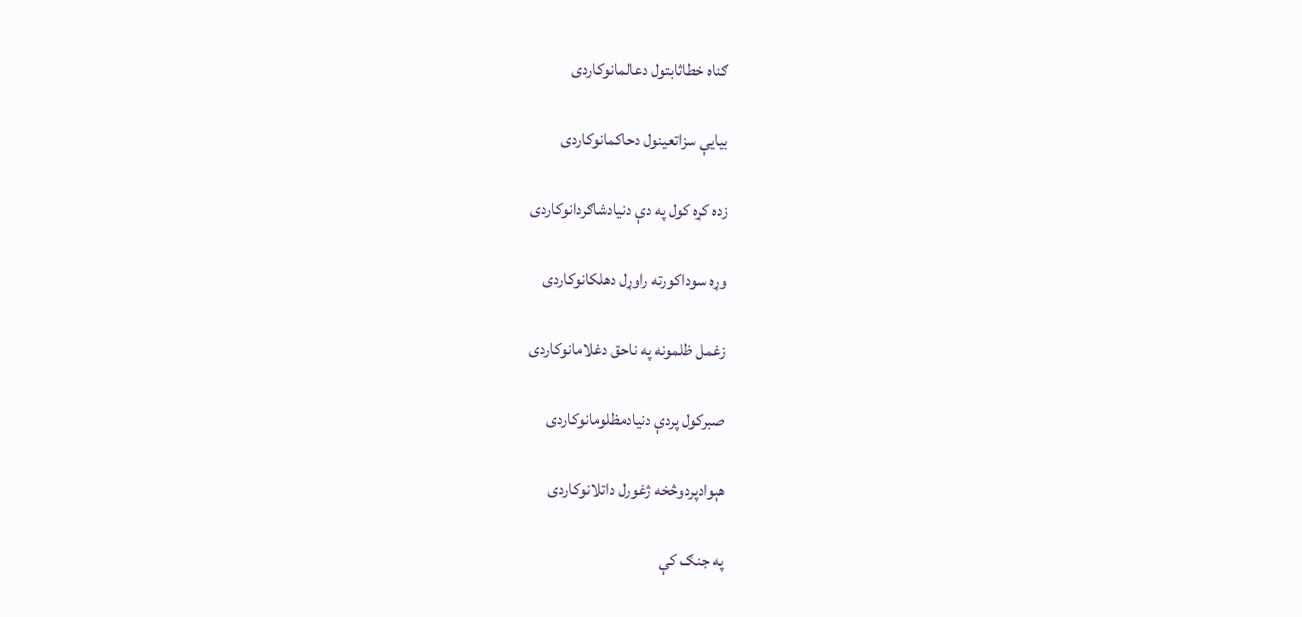ګناه خطاثابتول دعالمانوكاردى

بيايې سزاتعينول دحاكمانوكاردى

زده كړه كول په دې دنيادشاګردانوكاردى

وړه سوداكورته راوړل دهلكانوكاردى

زغمل ظلمونه په ناحق دغلامانوكاردى

صبركول پردې دنيادمظلومانوكاردى

هېوادپردوڅخه ژغورل داتلانوكاردى

په جنګ كې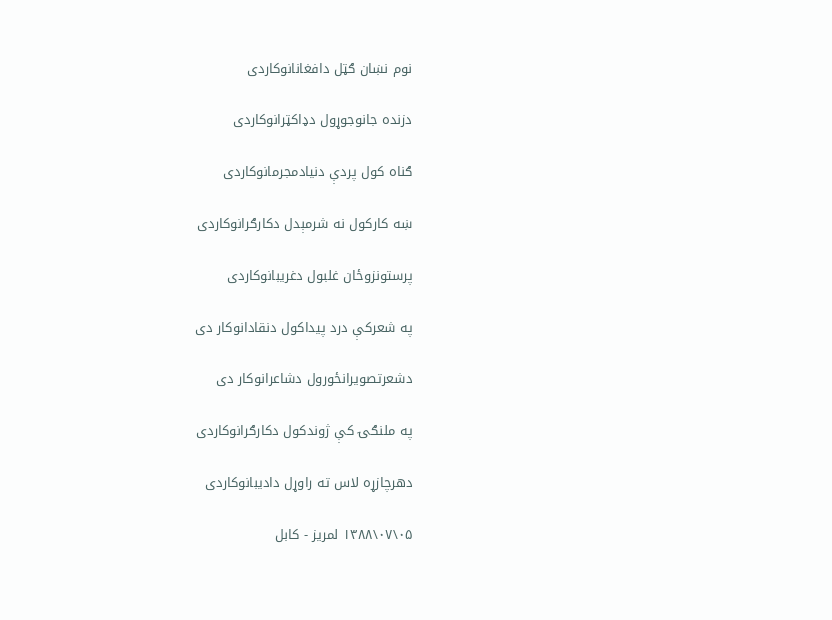نوم نښان ګټل دافغانانوكاردى

دزنده جانوجوړول دډاكټرانوكاردى

ګناه كول پردې دنيادمجرمانوكاردى

ښه كاركول نه شرمېدل دكارګرانوكاردى

پرستونزوځان غلبول دغريبانوكاردى

په شعركې درد پيداكول دنقادانوكار دى

دشعرتصويرانځورول دشاعرانوكار دى

په ملنګۍ كې ژوندكول دكارګرانوكاردى

دهرچازړه لاس ته راوړل داديبانوكاردى

۰۵\۰۷\۱۳۸۸ لمريز - كابل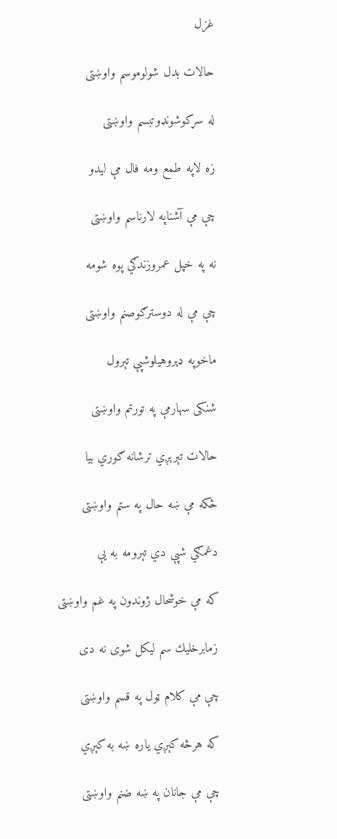غزل

حالات بدل شولوموسم واوښتى

له سړكوشونډوتبسم واوښتى

زه لاپه طمع ومه فال مې ليدو

چې مې آشناپه لارناسم واوښتى

نه په خپل عمروزندګي پوه شومه

چې مې له دوسترګوصنم واوښتى

ماخوپه ډېروهيلوشپې تېرول

شنكى سهارمې په تورتم واوښتى

حالات تېرېږي ترشانه ګوري بيا

ځكه مې ښه حال په ستم واوښتى

دغمګي شپې دي تېرومه به يې

كه مې خوشحال ژوندون په غم واوښتى

زمابرخليك سم ليكل شوى نه دى

چې مې كلام ټول په قسم واوښتى

كه هرڅه كېږي ياره ښه به كېږي

چې مې جانان په ښه ضنم واوښتى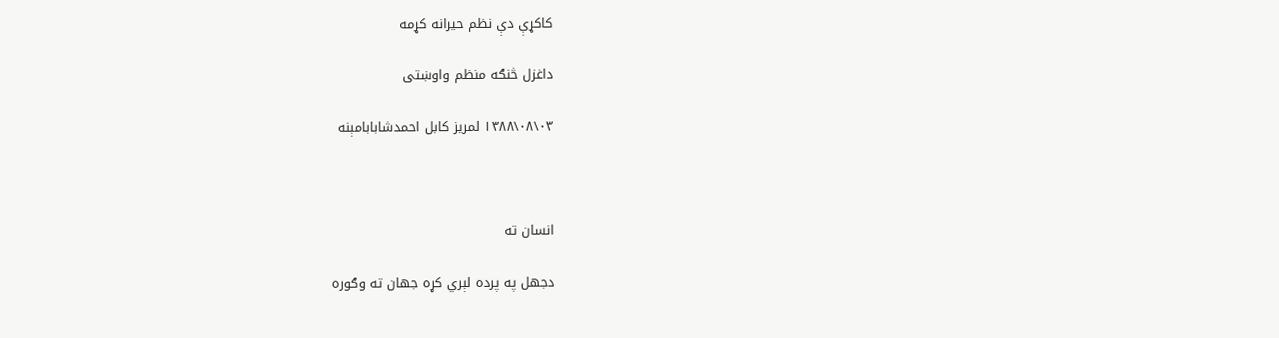كاكړې دې نظم حيرانه كړمه

داغزل څنګه منظم واوښتى

۰۳\۰۸\۱۳۸۸ لمريز كابل احمدشابابامېنه



انسان ته

دجهل په پرده لېري كړه جهان ته وګوره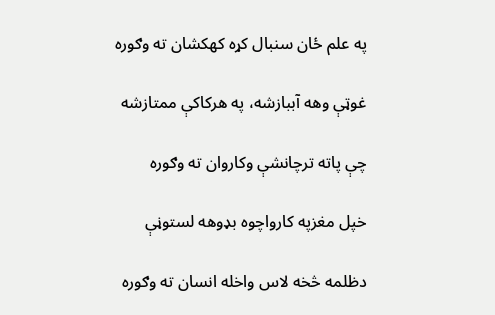په علم ځان سنبال كړه كهكشان ته وګوره

غوټې وهه آببازشه، په هركاكې ممتازشه

چې پاته ترچانشې وكاروان ته وګوره

خپل مغزپه كارواچوه بډوهه لستوڼې

دظلمه څخه لاس واخله انسان ته وګوره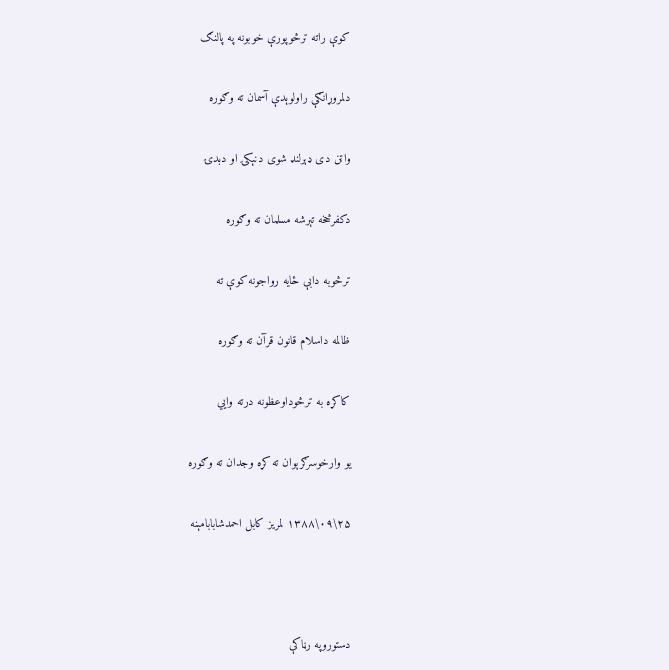كوې راته ترڅوپورې خوبونه په پالنګ

دلمروړانګې راولوېدې آسمان ته وګوره

واټن دى ډېرلنډ شوى دنېكۍ او دبدۍ

دكفرڅخه تېرشه مسلمان ته وګوره

ترڅوبه دابې ځايه رواجونه كوې ته

ظالمه داسلام قانون قرآن ته وګوره

كاكړه به ترڅوداوعظونه درته وايي

يو وارخوسرګرېوان ته كړه وجدان ته وګوره

۲۵\۰۹\۱۳۸۸ لمريز كابل احمدشابابامېنه



دستوروپه رڼاكې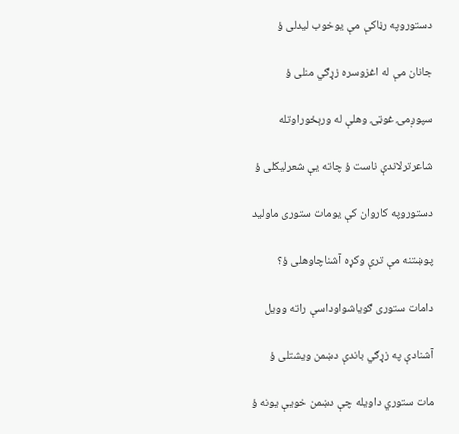دستوروپه رڼاكې مې يوخوب ليدلى ؤ

جانان مې له اغزوسره زړګي منلى ؤ

سپوږمۍ غوټۍ وهلې له ورېځوراوتله

شاعرترلاندې ناست ؤ چاته يې شعرليكلى ؤ

دستوروپه كاروان كې يومات ستورى ماوليد

پوښتنه مې ترې وكړه آشناچاوهلى ؤ؟

دامات ستورى ګوياشواوداسې راته وويل

آشنادې په زړګي باندې دښمن ويشتلى ؤ

مات ستوري داويله چې دښمن خويې يونه ؤ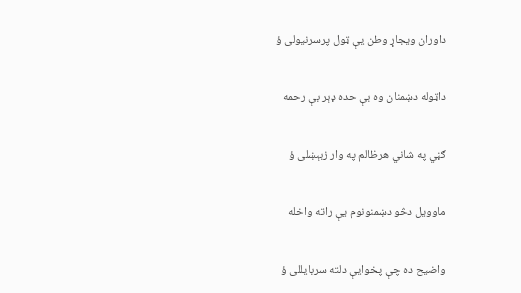داوران ويجاړ وطن يې ټول پرسرنيولى ؤ

داټوله دښمنان وه بې حده ډېر بې رحمه

ګڼي په شاني هرظالم په وار زبېښلى ؤ

ماوويل دڅو دښمنونوم يې راته واخله

واضيح ده چې پخوايې دلته سربايللى ؤ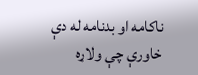ناكامه او بدنامه له دې خاورې چې ولاړه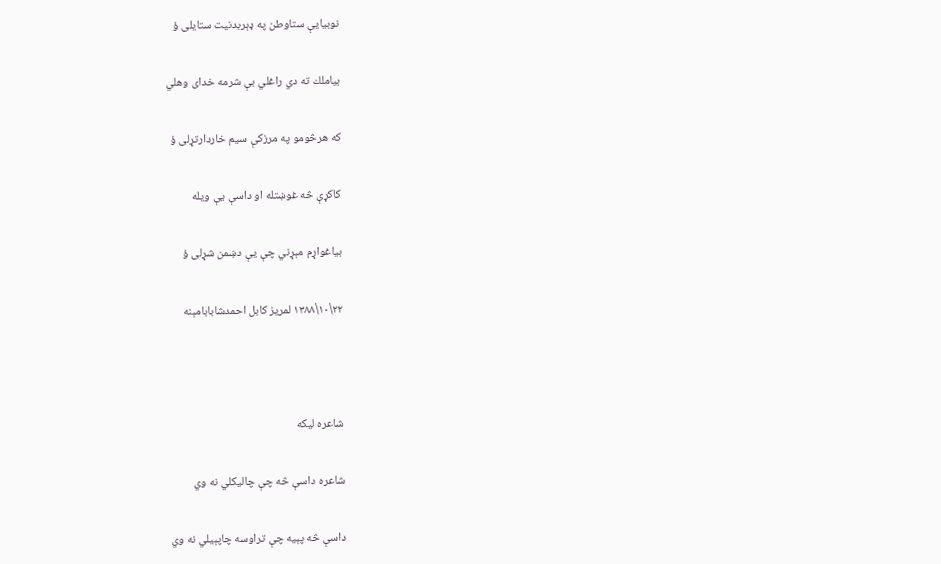نوبيايې ستاوطن په ډېربدنيت ستايلى ؤ

بياملك ته دي راغلي بې شرمه خداى وهلي

كه هرڅومو په مرزكې سيم خاردارتړلى ؤ

كاكړې څه غوښتله او داسې يې ويله

بياغواړم مېړني چې يې دښمن شړلى ؤ

۲۲\۱۰\۱۳۸۸ لمريز كابل احمدشابابامېنه



شاعره ليكه

شاعره داسې څه چې چاليكلي نه وي

داسې څه پېيه چې تراوسه چاپېيلي نه وي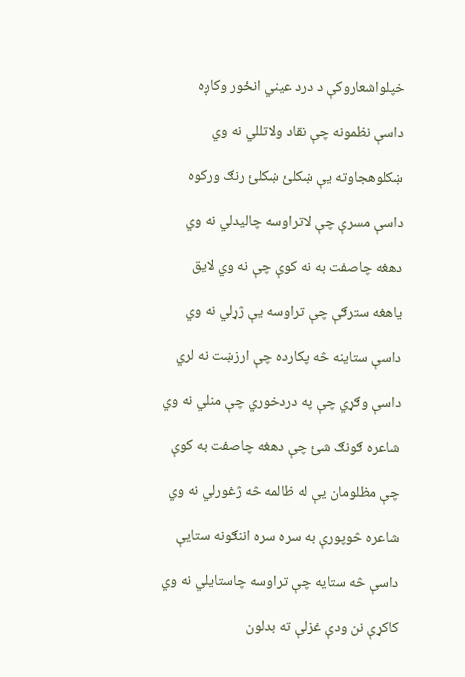خپلواشعاروكې د درد عيني انځور وكاږه

داسې نظمونه چې نقاد ولاتللي نه وي

ښكلوهجاوته يې ښكلئ ښكلئ رنګ وركوه

داسې مسرې چې لاتراوسه چاليدلي نه وي

دهغه چاصفت به نه كوې چې نه وي لايق

ياهغه سترګې چې تراوسه يې ژړلي نه وي

داسې ستاينه څه پكارده چې ارزښت نه لري

داسې وګړي چې په دردخوري چې منلي نه وي

شاعره ګونګ شئ چې دهغه چاصفت به كوې

چې مظلومان يې له ظالمه څه ژغورلي نه وي

شاعره څوپورې به سره سره اننګونه ستايې

داسې څه ستايه چې تراوسه چاستايلي نه وي

كاكړې نن ودې غزلې ته بدلون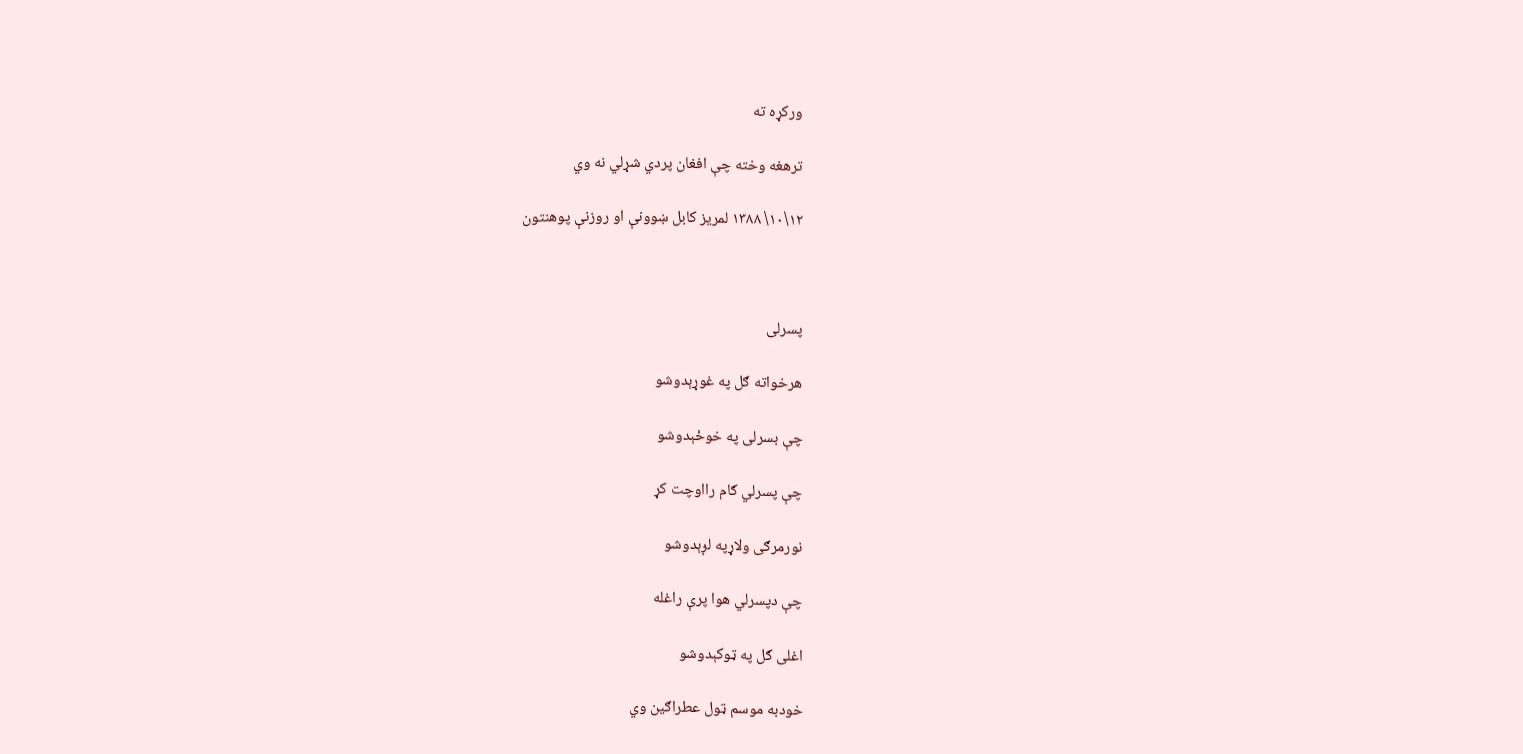وركړه ته

ترهغه وخته چې افغان پردي شړلي نه وي

۱۲\۱۰\ ۱۳۸۸ لمريز كابل ښوونې او روزنې پوهنتون



پسرلی

هرخواته ګل په غوړېدوشو

چې بسرلی په خوځېدوشو

چې پسرلي ګام رااوچت کړ

نورمرګی ولاړپه لږېدوشو

چې دپسرلي هوا پرې راغله

اغلی ګل په ټوکېدوشو

خودبه موسم ټول عطراګين وي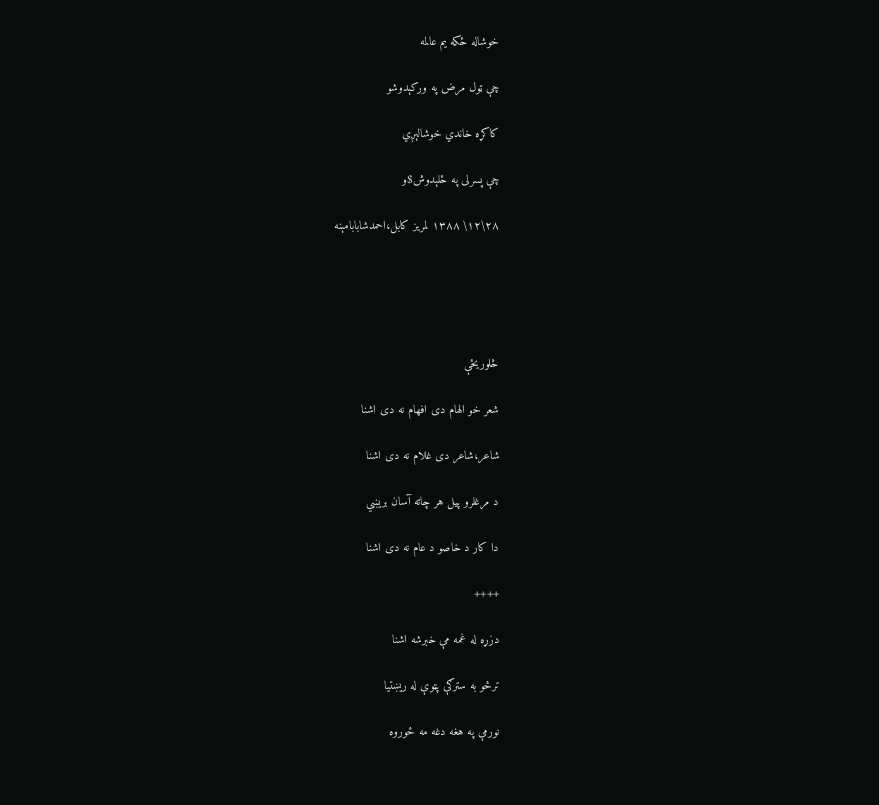خوشاله ځکه يم عالمه

چې ټول مرض په ورکېدوشو

کاکړه خاندي خوشالېږي

چې پسرلی په ځلېدوش$و

۲۸\۱۲\ ۱۳۸۸ لمريز كابل،احمدشابابامېنه





څلوريځې

شعر خو الهام دى افهام نه دى اشنا

شاعر،شاعر دى غلام نه دى اشنا

د مرغلرو پيل هر چاته آسان بريښي

دا كار د خاصو د عام نه دى اشنا

++++

دزړه له غمه مې خبرشه اشنا

ترڅو به سترګې پټوې له ريښتيا

نورمې په هغه دغه مه ځوروه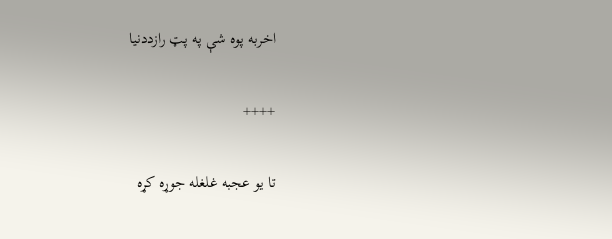اخربه پوه شې په پټ رازددنيا

++++

تا يو عجبه غلغله جوړه كړه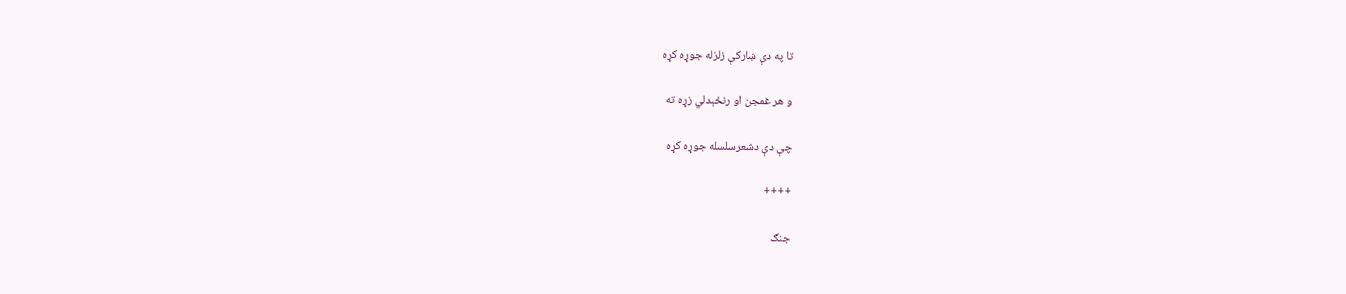تا په دې ښاركې زلزله جوړه كړه

و هر غمجن او رنځېدلي زړه ته

چې دې دشعرسلسله جوړه كړه

++++

جنګ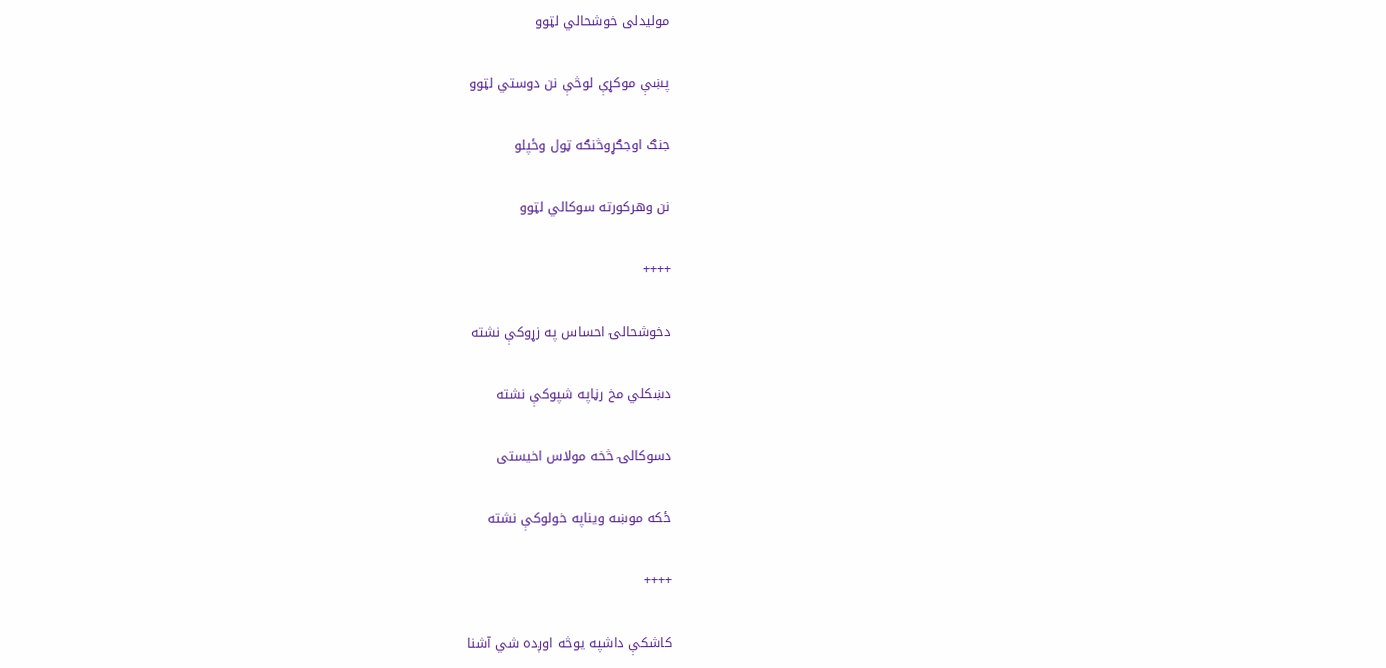موليدلى خوشحالي لټوو

پښې موكړې لوڅې نن دوستي لټوو

جنګ اوجګړوڅنګه ټول وځپلو

نن وهركورته سوكالي لټوو

++++

دخوشحالۍ احساس په زړوكې نشته

دښكلي مخ رڼاپه شپوكې نشته

دسوكالۍ څخه مولاس اخيستى

ځكه موښه ويناپه خولوكې نشته

++++

كاشكې داشپه يوڅه اوږده شي آشنا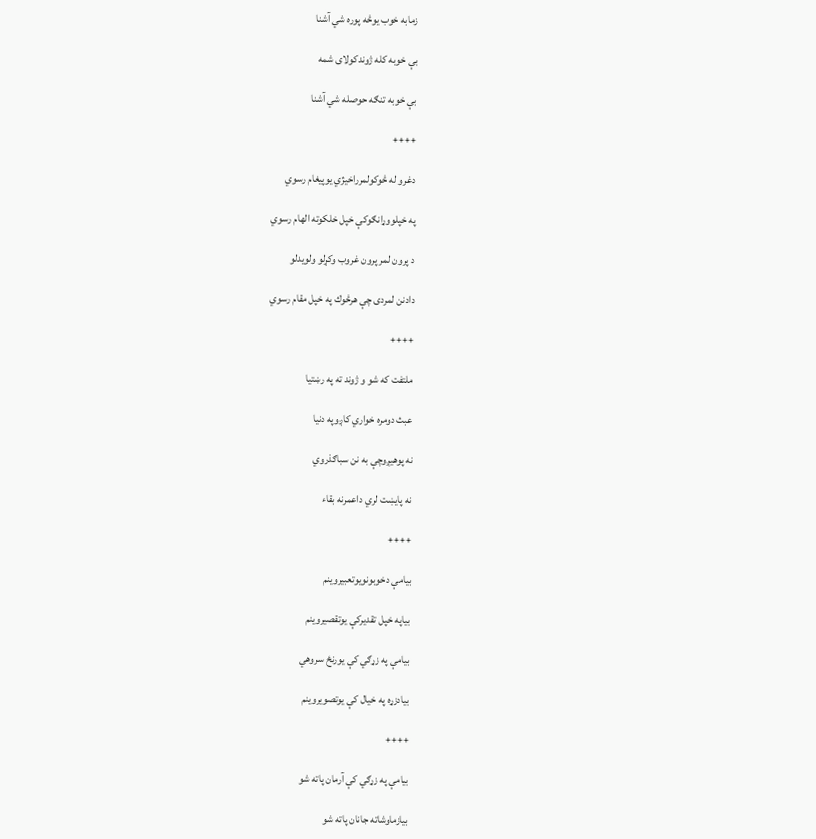زمابه خوب يوڅه پوره شي آشنا

بې خوبه كله ژوندكولاى شمه

بې خوبه تنګه حوصله شي آشنا

++++

دغرو له څوكولمرراخيژي يوپيغام رسوي

په خپلووړانګوكې خپل خلكوته الهام رسوي

د پرون لمر پرون غروب وكړلو ولويدلو

دادنن لمردى چې هرڅوك په خپل مقام رسوي

++++

ملتفت كه شو و ژوند ته په رښتيا

عبث دومره خواري كاږوپه دنيا

نه پوهيږوچې به نن سباګذروي

نه پايښت لري داعمرنه بقاء

++++

بيامې دخوبونويوتعبيروينم

بياپه خپل تقديركې يوتقصيروينم

بيامې په زړګي كې يورنځ سروهي

بيادزړه په خيال كې يوتصويروينم

++++

بيامې په زړګي كې آرمان پاته شو

بيازماوشاته جانان پاته شو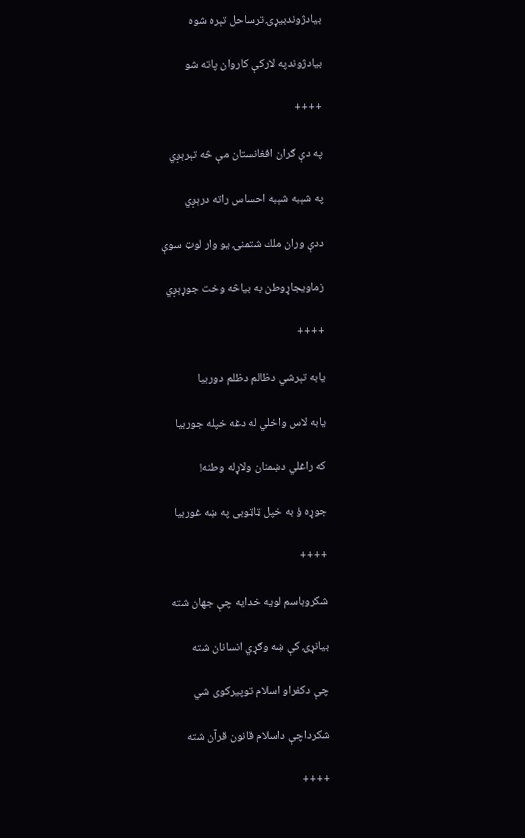بيادژوندبيړۍ ترساحل تېره شوه

بيادژوندپه لاركې كاروان پاته شو

++++

په دې ګران افغانستان مې څه تېرېږي

په شېبه شېبه احساس راته درېږي

ددې وران ملك شتمنۍ يو وار لوټ سوې

زماويجاړوطن به بياڅه وخت جوړېږي

++++

يابه تېرشي دظالم دظلم دوربيا

يابه لاس واخلي له دغه خپله جوربيا

كه راغلي دښمنان ولاړله وطنه!

جوړه ؤ به خپل ټاټوبى په ښه غوربيا

++++

شكروباسم لويه خدايه چې جهان شته

بيانړۍ كې ښه وګړي انسانان شته

چې دكفراو اسلام توپيركوى شي

شكرداچې داسلام قانون قرآن شته

++++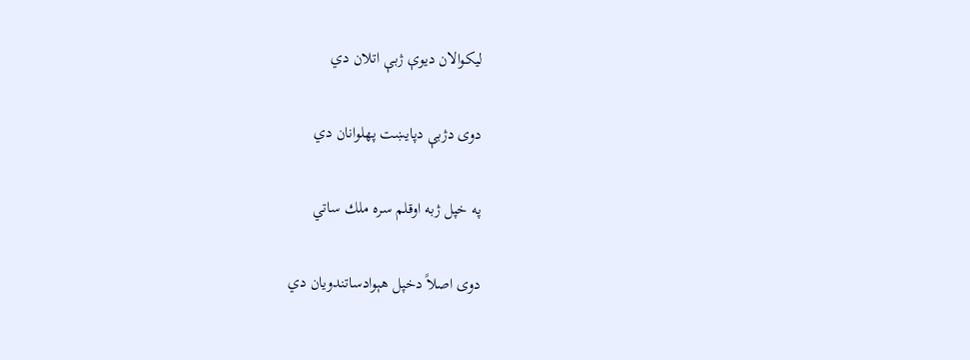ليكوالان ديوې ژبې اتلان دي

دوى دژبې دپايښت پهلوانان دي

په خپل ژبه اوقلم سره ملك ساتي

دوى اصلاً دخپل هېوادساتندويان دي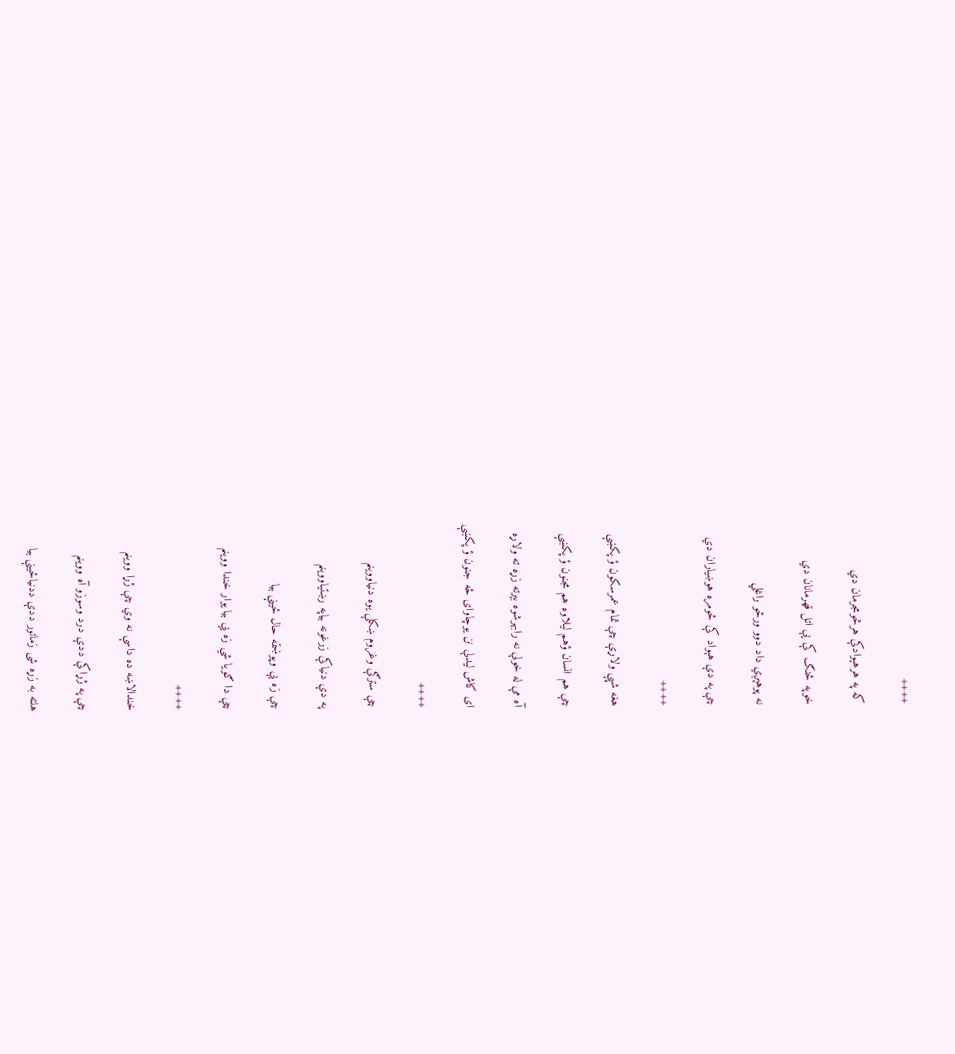++++

كه په هرهېوادکې هرڅومجرمان دي

خوپه څنګ کې يې اتل قهرمانان دي

نه پوهېږي داد دوو ورځو راغلي

چې په دې هېواد كې څومره هوښياران دي

++++

هغه شپې ولاړې چې تمام عمرسكون ؤ پكښې

چې هم انسان ؤهم ليلاوه هم مجنون ؤ پكښې

آه مې له خولې نه رابهرشوه بېرته زړه ته ولاړه

اى كاش ليدلې نن يوچاواى څه جنون ؤ پكښې

++++

چې سترګې وغروم ښكلې يوه دنياووينم

په دې دنياكې زرغونه بياپه رښتياووينم

چې زه يې وپوښتمه حال ځينې بيا

چې دا ګويا شي زه يې بيا يوار خندا ووينم

++++

خندالاښه ده داسې نه وي چې ژړا ووينم

چې په ژړاکې ددې درد وسوزو آه ووينم

هلته به زړه شی زماتور ددې ددنياځينې بيا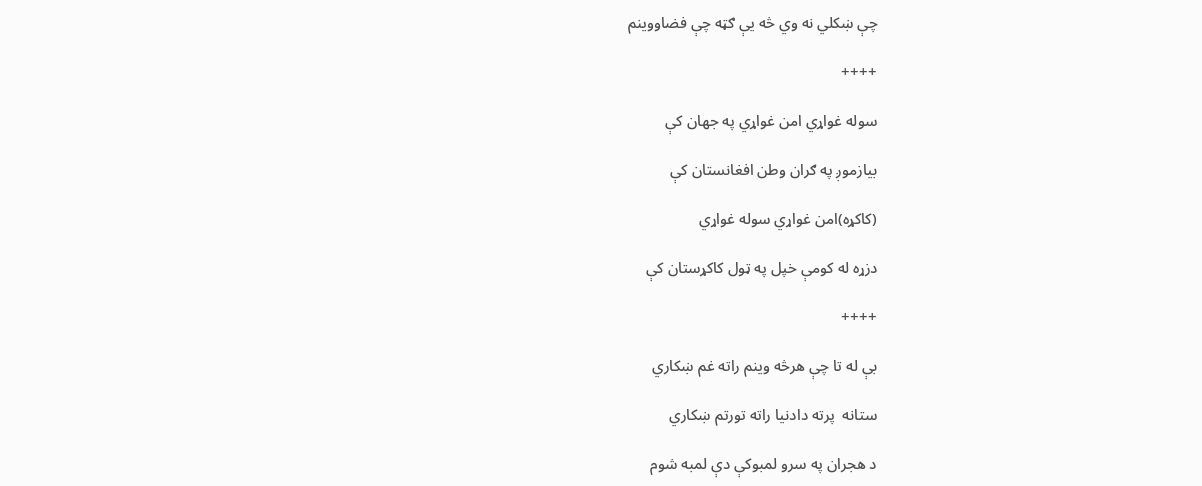چې ښکلي نه وي څه يې ګټه چې فضاووينم

++++

سوله غواړي امن غواړي په جهان كې

بيازموږ په ګران وطن افغانستان كې

(كاكړه)امن غواړي سوله غواړي

دزړه له كومې خپل په ټول كاكړستان كې

++++

بې له تا چې هرڅه وينم راته غم ښكاري

ستانه  پرته دادنيا راته تورتم ښكاري

د هجران په سرو لمبوكې دې لمبه شوم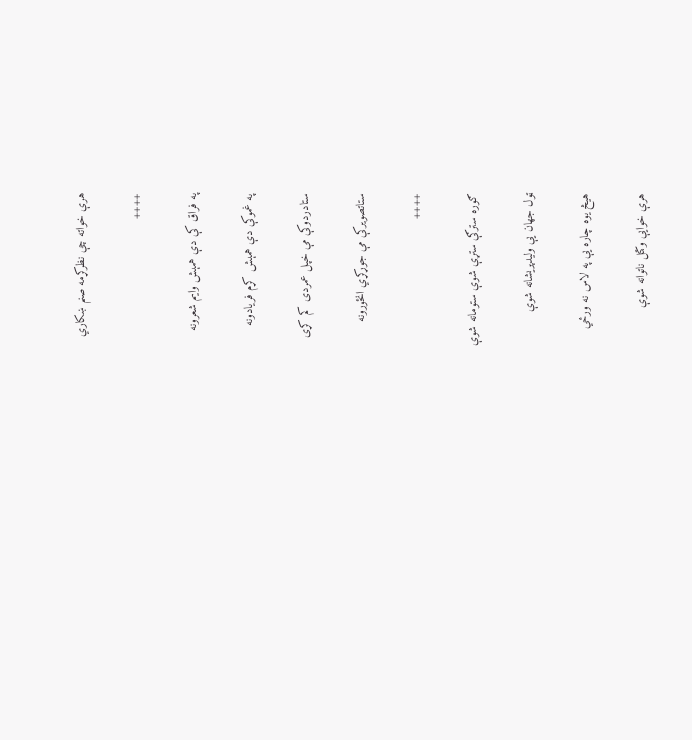هرې خواته چې نظركړمه صنم ښكاري

++++

په فراق كې دې همېش وايم شعرونه

په غموكې دې همېش كړم فريادونه

ستادردوكې مې خپل عمردى كم كړى

ستاتصويركې مې جوړكړي انځورونه

++++

ګوره سترګې ستړې شوې ستومانه شوې

ټول جهان يې وليدپريشانه شوې

هيڅ يوه چاره يې په لاس نه ورځي

هرې خوايې وكتل ناتوانه شوې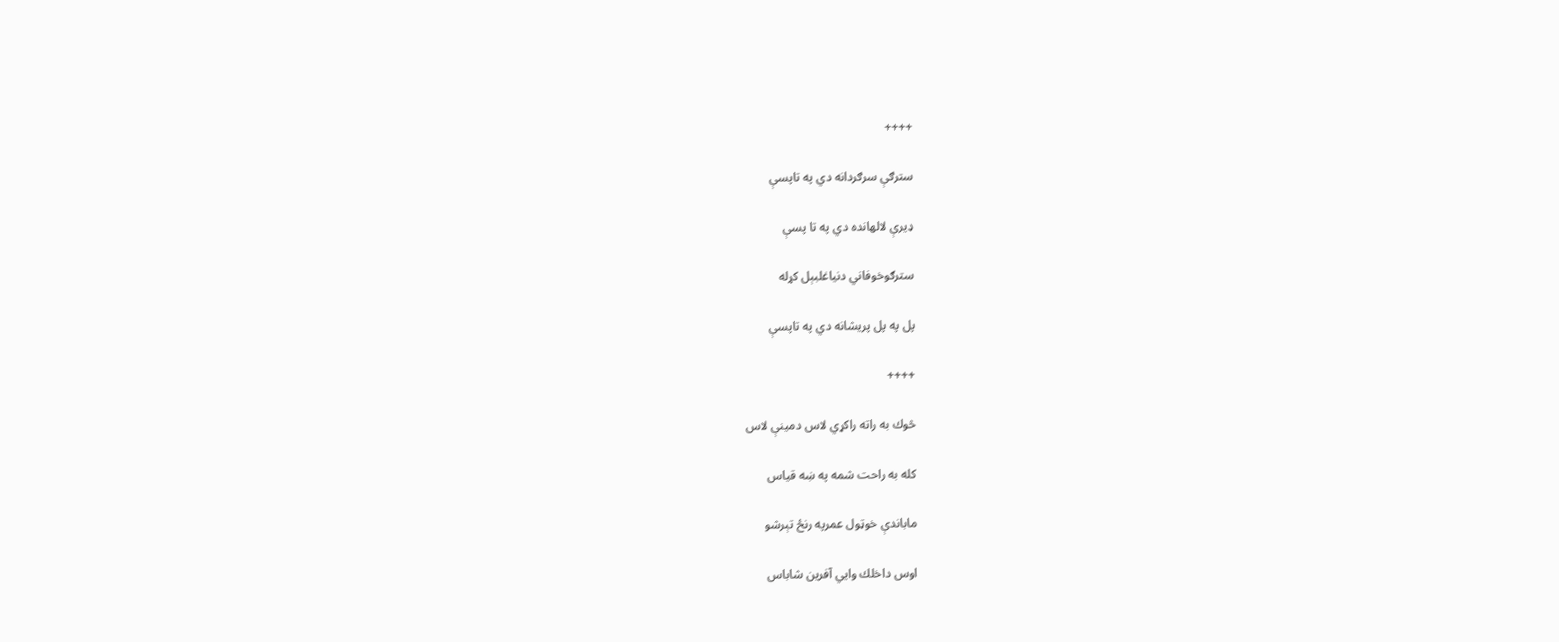++++

سترګې سرګردانه دي په تاپسې

ډيرې لالهانده دي په تا پسې

سترګوخوفاني دنياغلبېل كړله

پل په پل پريشانه دي په تاپسې

++++

څوك به راته راكړي لاس دمينې لاس

كله به راحت شمه په ښه قياس

ماباندې خوټول عمرپه رنځ تېرشو

اوس داخلك وايي آفرين شاباس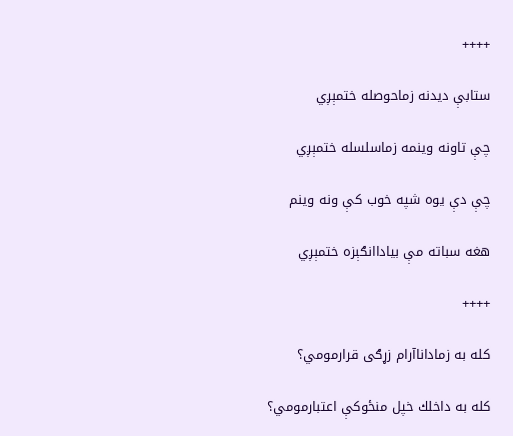++++

ستابې ديدنه زماحوصله ختمېږي

چې تاونه وينمه زماسلسله ختمېږي

چې دې يوه شپه خوب كې ونه وينم

هغه سباته مې بياداانګېزه ختمېږي

++++

كله به زماداناآرام زړګى قرارمومي؟

كله به داخلك خپل منځوكې اعتبارمومي؟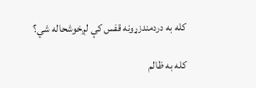كله به دردمندزړونه قفس كې لږخوشحاله شي؟

كله به ظالم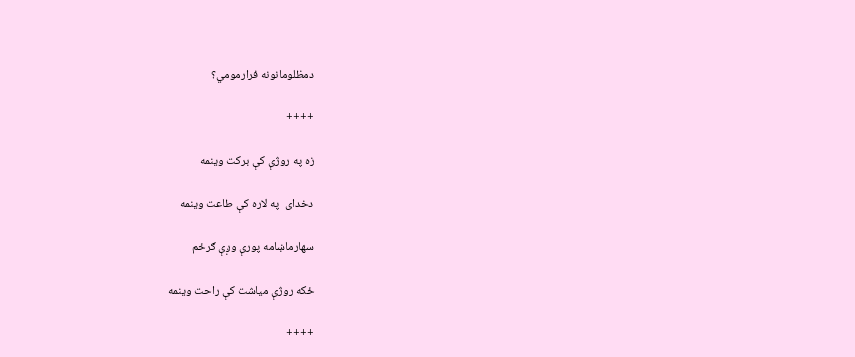دمظلومانونه فرارمومي؟

++++

زه په روژې كې بركت وينمه

دخداى  په لاره كې طاعت وينمه

سهارماښامه پورې وږې ګرځم

ځكه روژې مياشت كې راحت وينمه

++++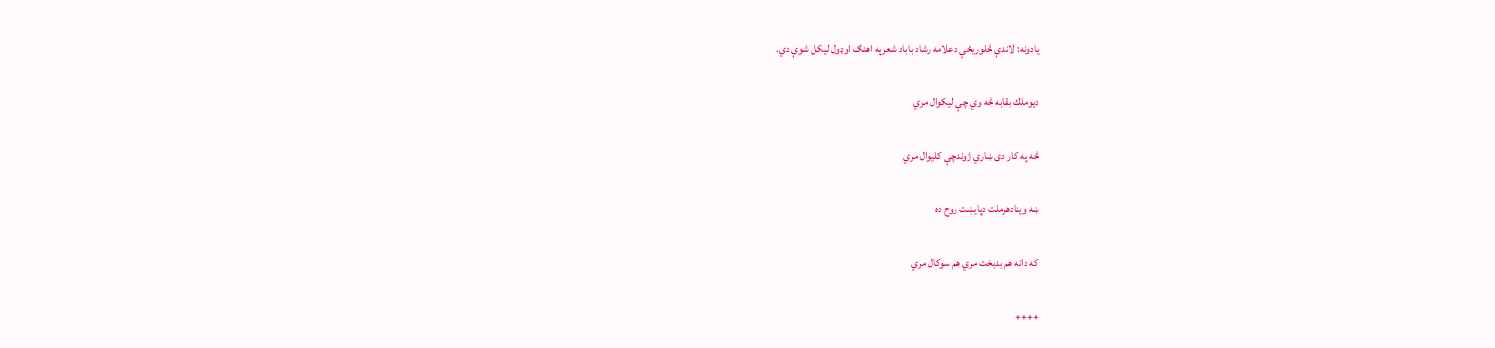يادونه: لاندې څلوريځې دعلامه رشاد باباد شعرپه اهنګ اوډول ليكل شوې دي.

ديوملك بقابه څه وي چې ليكوال مري

څه په كار دى ښاري ژوندچې كليوال مري

ښه وينادهرملت دپايښت روح ده

كه دانه هم بدبخت مري هم سوكال مري

++++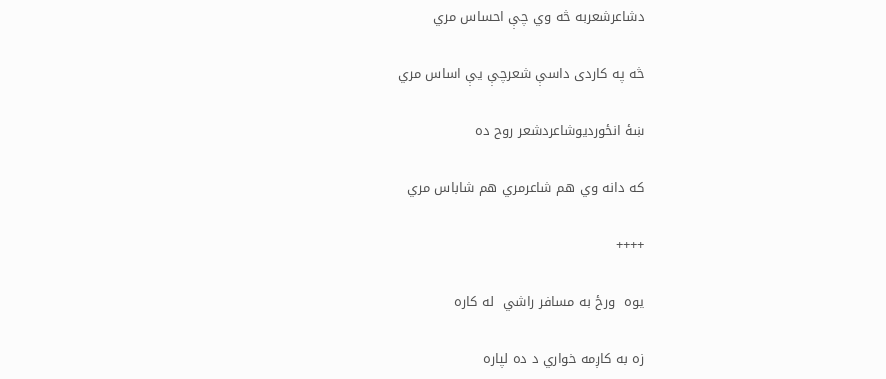دشاعرشعربه څه وي چې احساس مري

څه په كاردى داسې شعرچې يې اساس مري

ښۀ انځورديوشاعردشعر روح ده

كه دانه وي هم شاعرمري هم شاباس مري

++++

يوه  ورځ به مسافر راشي  له كاره

زه به كاږمه خواري د ده لپاره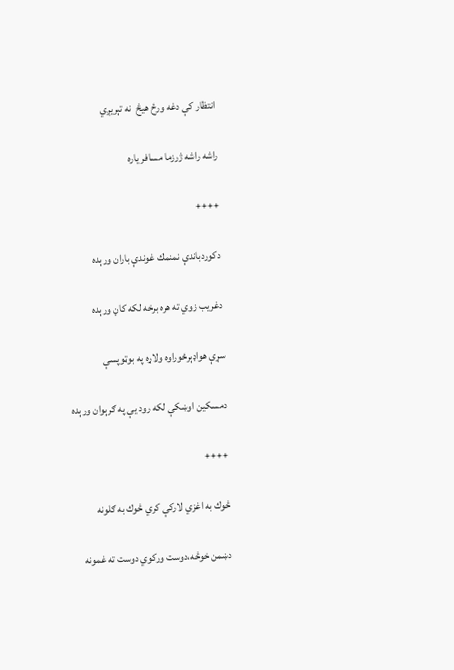انتظار كې دغه ورځ هيڅ  نه تېريږي

راشه راشه ژرزما مسافر ياره

++++

دكوردباندې نمنمك غوندې باران ورېده

دغريب زوي ته هره برخه لكه كاڼ ورېده

سړې هواډېرځوراوه ولاړه په بوټوپسې

دمسكين اوښكې لكه رود يې په ګرېوان ورېده

++++

څوك به اغزي لاركې كري څوك به ګلونه

دښمن خوڅه،دوست وركوي دوست ته غمونه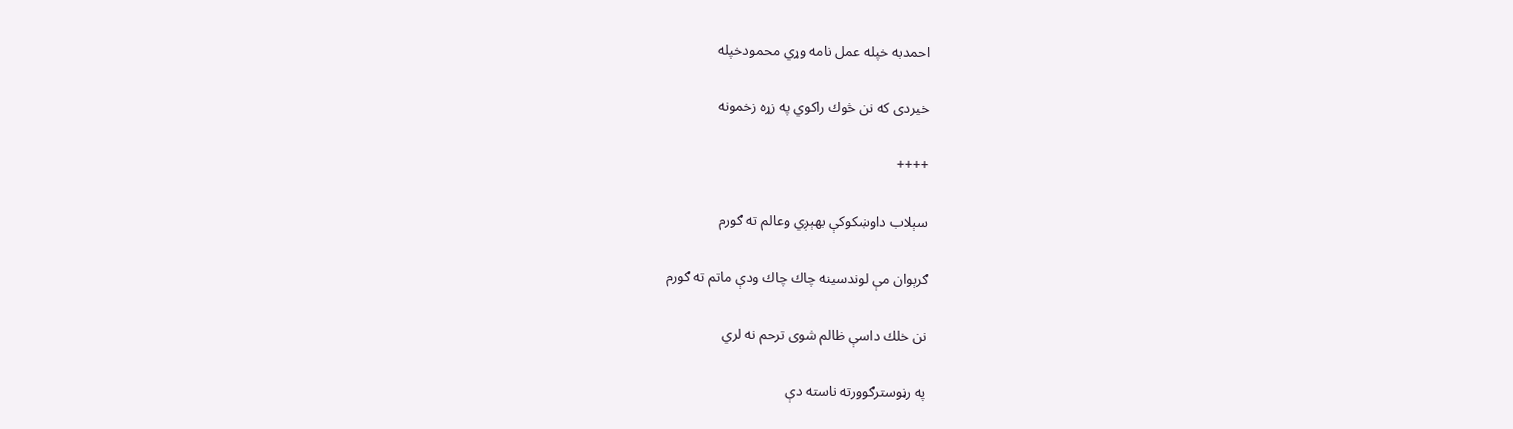احمدبه خپله عمل نامه وړي محمودخپله

خيردى كه نن څوك راكوي په زړه زخمونه

++++

سېلاب داوښكوكې بهېږي وعالم ته ګورم

ګرېوان مې لوندسينه چاك چاك ودې ماتم ته ګورم

نن خلك داسې ظالم شوى ترحم نه لري

په رڼوسترګوورته ناسته دې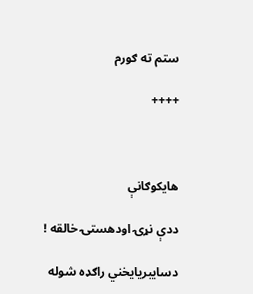ستم ته ګورم

++++



هايكوګانې

ددې نړۍ اودهستۍ خالقه !

دسايبريايخني راګډه شوله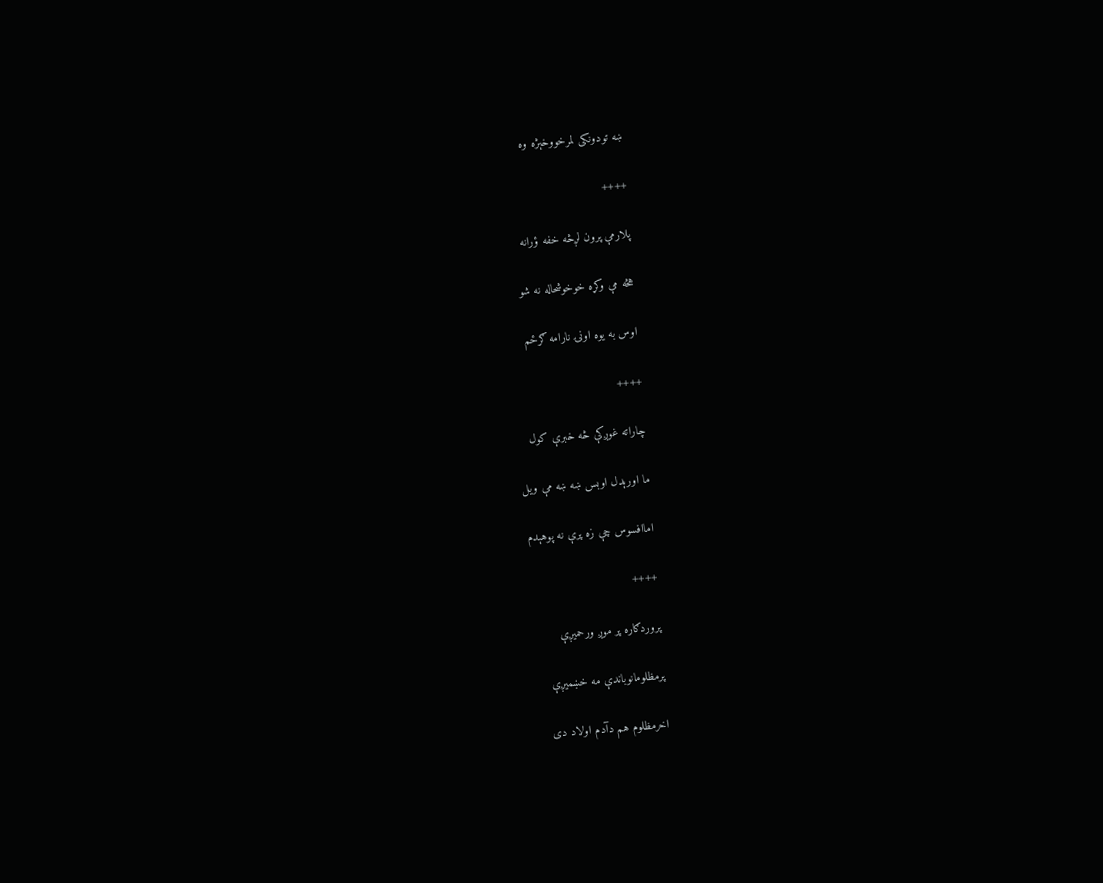ښه تودونكى لمرخووخېژه وه

++++

پلارمې پرون لږڅه خفه ؤرانه

هڅه مې وكړه خوخوشحاله نه شو

اوس به يوه اونۍ نارامه ګرځم

++++

چاراته غوږكې څه خبرې كول

ما اورېدل اوبس ښه ښه مې ويل

اماافسوس چې زه پرې نه پوهېدم

++++

پروردګاره پر موږ ورحميږې

پرمظلومانوباندې مه خښميږې

اخرمظلوم هم دآدم اولاد دى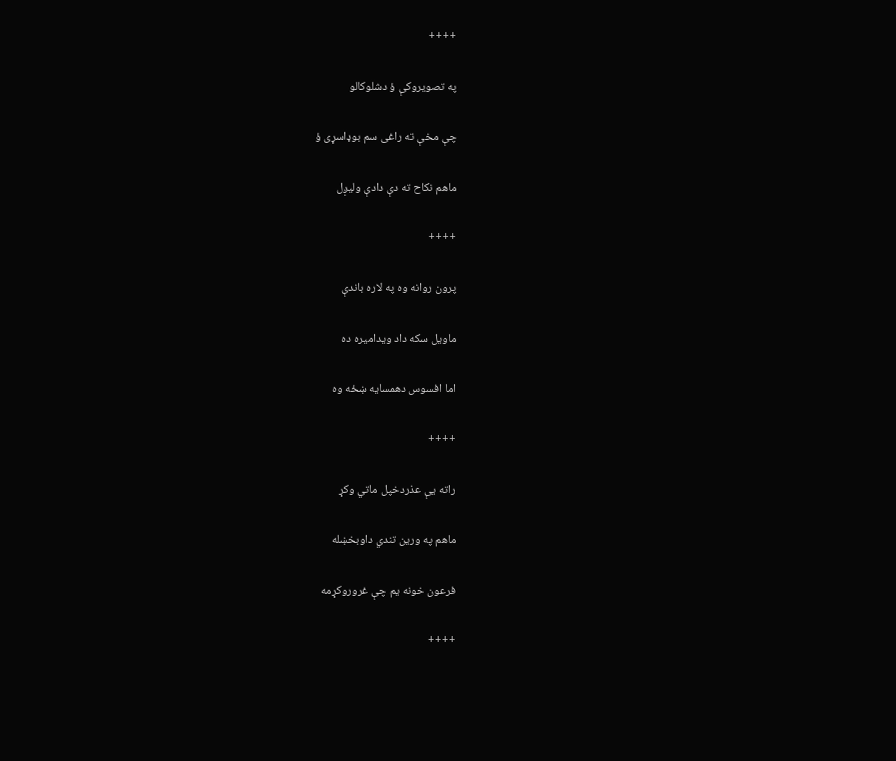++++

په تصويروكې ؤ دشلوكالو

چې مخې ته راغى سم بوډاسړى ؤ

ماهم نكاح ته دې دادې وليږل

++++

پرون روانه وه په لاره باندې

ماويل سكه داد ويداميره ده

اما افسوس دهمسايه ښځه وه

++++

راته يې عذردخپل ماتي وكړ

ماهم په ورين تندي داوبخښله

فرعون خونه يم چې غروروكړمه

++++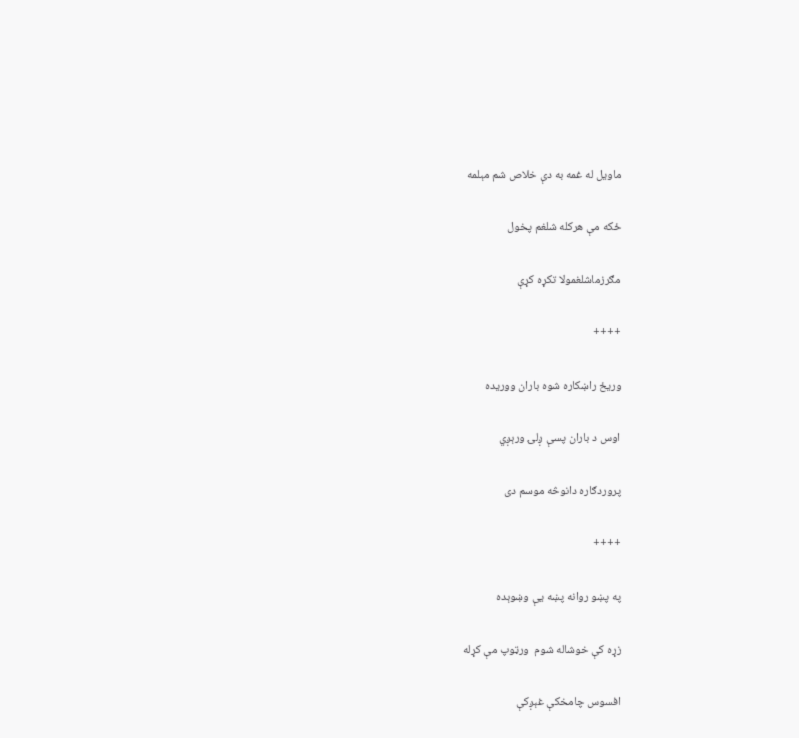ماويل له غمه به دې خلاص شم مېلمه

ځكه مې هركله شلغم پخول

مګرزماشلغمولا تكړه كړې

++++

وريځ راښكاره شوه باران ووريده

اوس د باران پسې ږلۍ ورېږي

پروردګاره دانوڅه موسم دی

++++

په پښو روانه پښه يې وښوېده

زړه كې خوشاله شوم  ورټوپ مې كړله

افسوس چامخكې غېږكې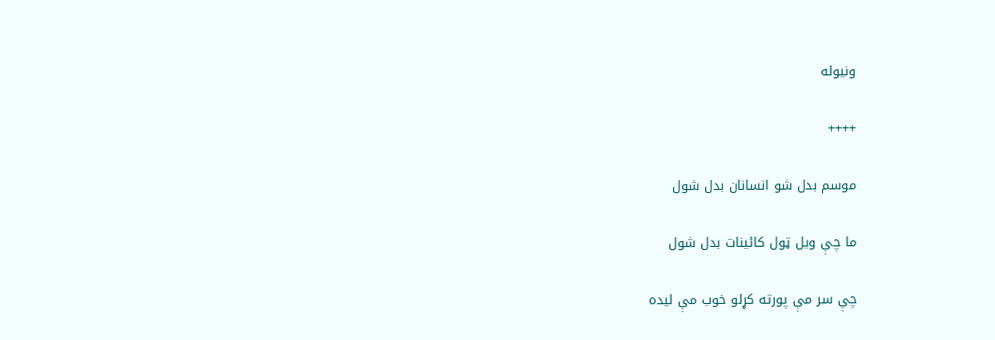ونيوله

++++

موسم بدل شو انسانان بدل شول

ما چې ويل ټول كائينات بدل شول

چې سر مې پورته كړلو خوب مې ليده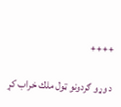++++

د وړو ګردونو ټول ملك خراب كړ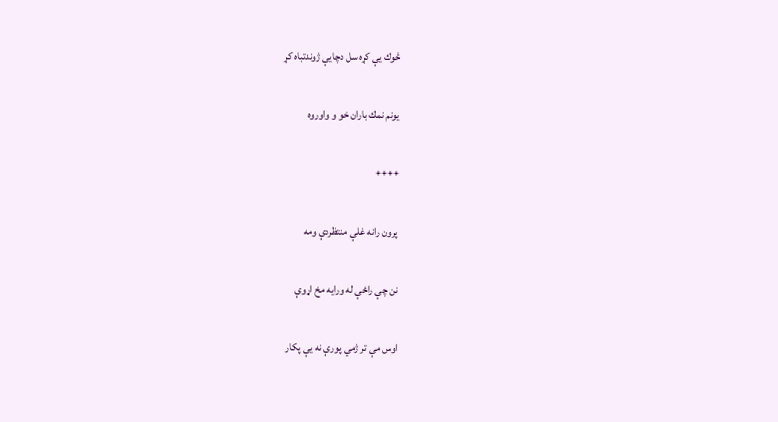څوك يې كړه سل دچايې ژوندتباه كړ

يونم نمك باران خو و واوروه

++++

پرون رانه غلې منتظردې ومه

نن چې راځې له ورايه مخ اړوې

اوس مې تر ژمي پورې نه يې پكار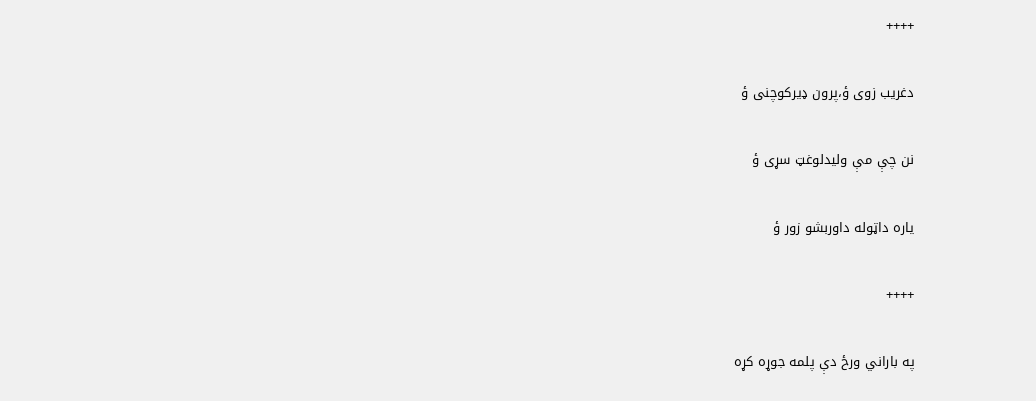++++

دغريب زوى ؤ،پرون ډيركوچنى ؤ

نن چې مې وليدلوغټ سړى ؤ

ياره داټوله داوربشو زور ؤ

++++

په باراني ورځ دې پلمه جوړه كړه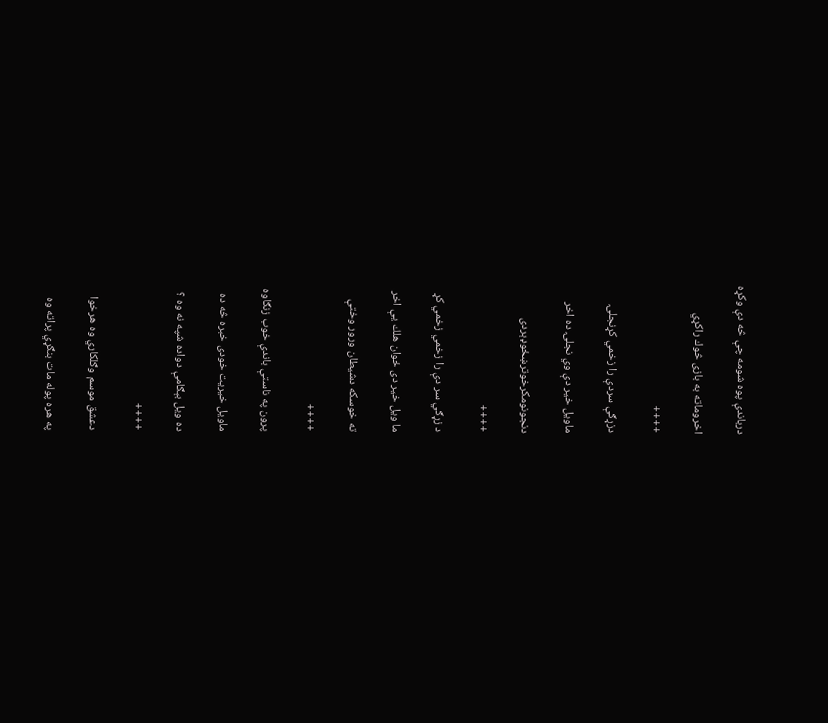درباندې پوه شومه چې څه دې وكړه

اخروماته به بازى څوك راكړي

++++

دزړګې سردې را زخمي كړنجلۍ

ماويل خير دې وي نجلۍ ده اخر

دنجونومكرخوترښځوډېردى

++++

د زړګي سر دې را زخمي زخمي كړ

ما ويل خير دى ځوان هلك يې اخر

ته خوسكه دشيطان ورور وختې

++++

پرون په ناستې باندې خوب زنګاوه

ماويل خيريت خودی خبره څه ده

ده ويل بېګامې دواده شپه نه وه ؟

++++

دعشق موسم وګلكاري وه هرخوا

په هره پوله مات بنګړي پراته وه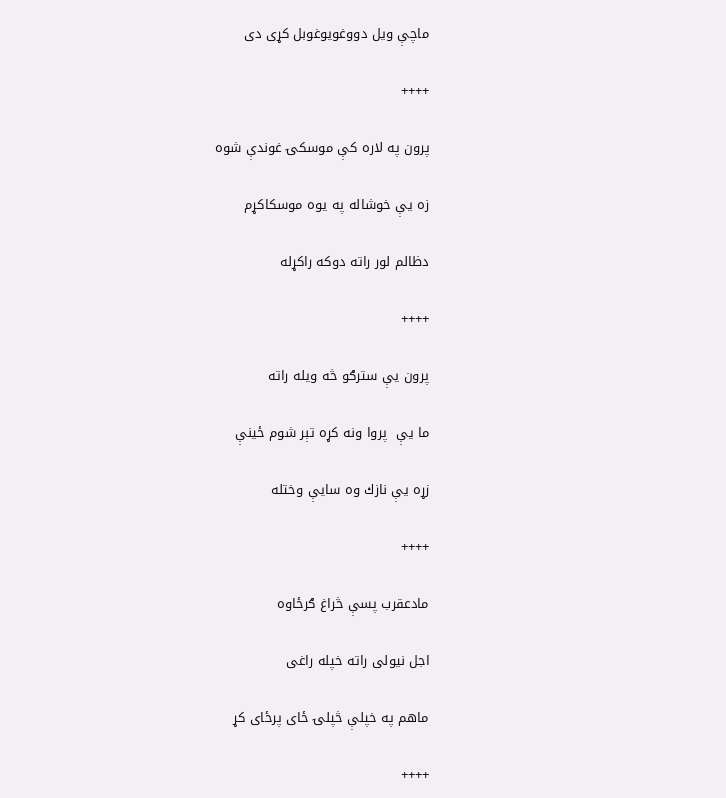ماچې ويل دووغويوغوبل كړى دى

++++

پرون په لاره كې موسكۍ غوندې شوه

زه يې خوشاله په يوه موسكاكړم

دظالم لور راته دوكه راكړله

++++

پرون يې سترګو څه ويله راته

ما يې  پروا ونه كړه تېر شوم ځينې

زړه يې نازك وه سايې وختله

++++

مادعقرب پسې څراغ ګرځاوه

اجل نيولى راته خپله راغى

ماهم په خپلې څپلۍ ځاى پرځاى كړ

++++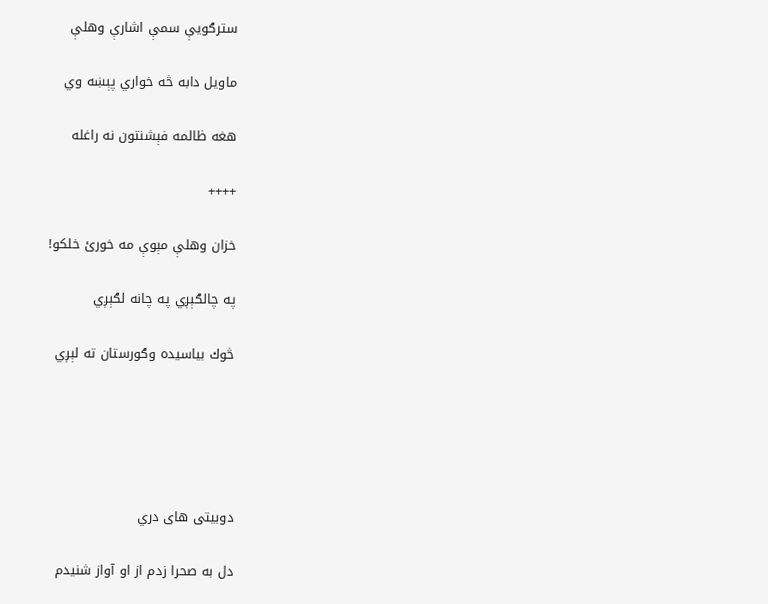سترګويې سمې اشارې وهلې

ماويل دابه څه خواري پېښه وي

هغه ظالمه فېشنتون نه راغله

++++

خزان وهلې مېوې مه خورئ خلكو!

په چالګېږي په چانه لګېږي

څوك بياسيده وګورستان ته لېږي





دوبيتى هاى دري

دل به صحرا زدم از او آواز شنيدم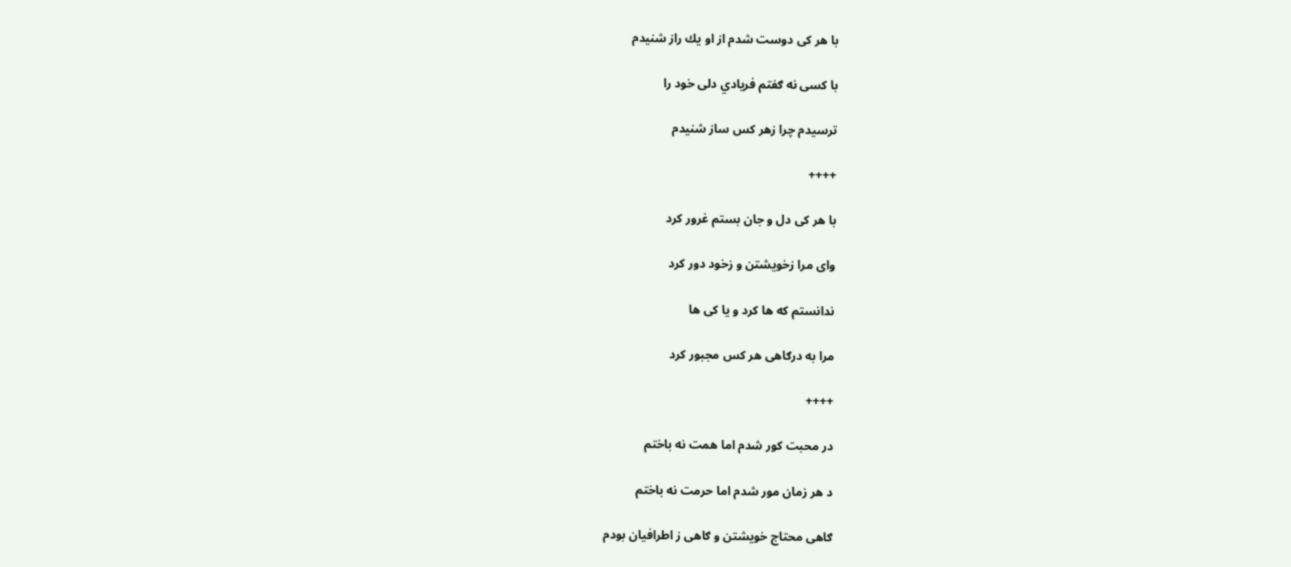با هر كى دوست شدم از او يك راز شنيدم

با كسى نه ګفتم فريادي دلى خود را

ترسيدم چرا زهر كس ساز شنيدم

++++

با هر كى دل و جان بستم غرور كرد

واى مرا زخويشتن و زخود دور كرد

ندانستم كه ها كرد و يا كى ها

مرا به درګاهى هر كس مجبور كرد

++++

در محبت كور شدم اما همت نه باختم

د هر زمان مور شدم اما حرمت نه باختم

ګاهى محتاج خويشتن و ګاهى ز اطرافيان بودم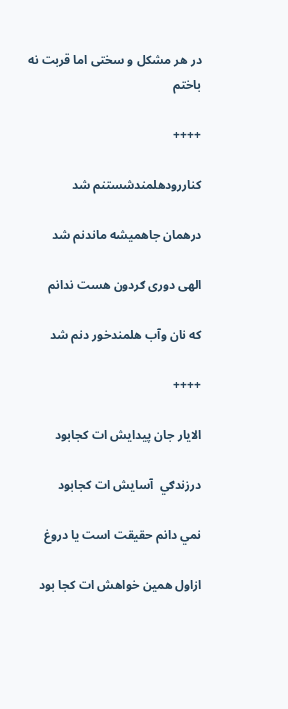در هر مشكل و سختى اما قربت نه باختم

++++

کناررودهلمندشستنم شد

درهمان جاهميشه ماندنم شد

الهى دورى ګردون هست ندانم

که نان وآب هلمندخور دنم شد

++++

الايار جان پيدايش ات کجابود

درزندګي  آسايش ات کجابود

نمي دانم حقيقت است يا دروغ

ازاول همين خواهش ات کجا بود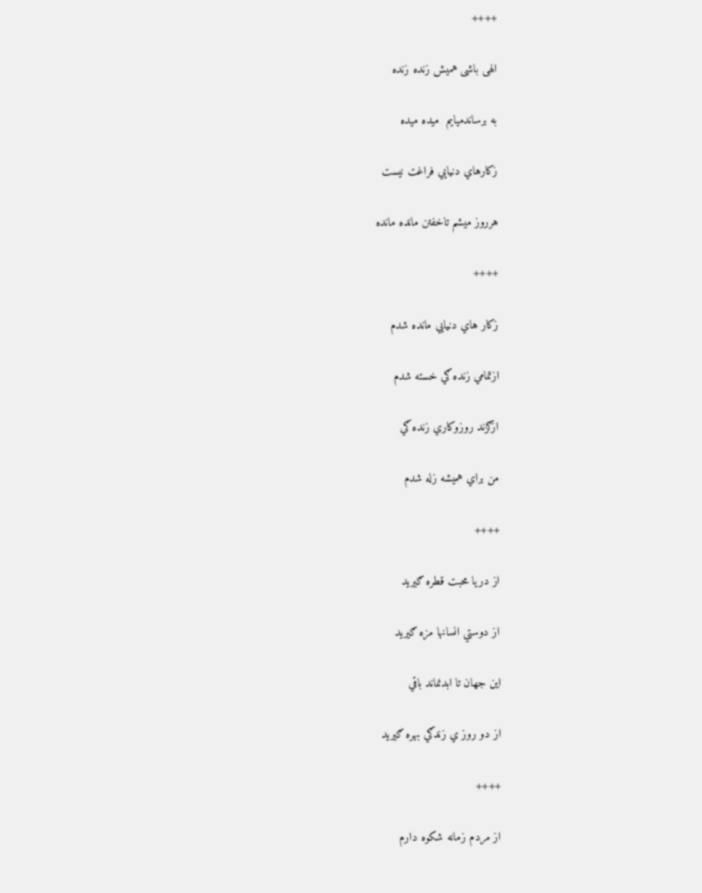++++

الهی باشی هميش زنده زنده

به برساندميايم  ميده ميده

زکارهاي دنيايي فراغت نيست

هرروز ميشم تاخفتن مانده مانده

++++

زکار هاي دنيايي مانده شدم

ازتمامي زنده ګي خسته شدم

ازګزند روزوکاري زنده ګي

من براي هميشه زله شدم

++++

از دريا محبت قطره ګيريد

از دوستي انسانها مزه ګيريد

اين جهان تا ابدنماند باقي

از دو روز ي زندګي بهره ګيريد

++++

از مردم زمانه شكوه دارم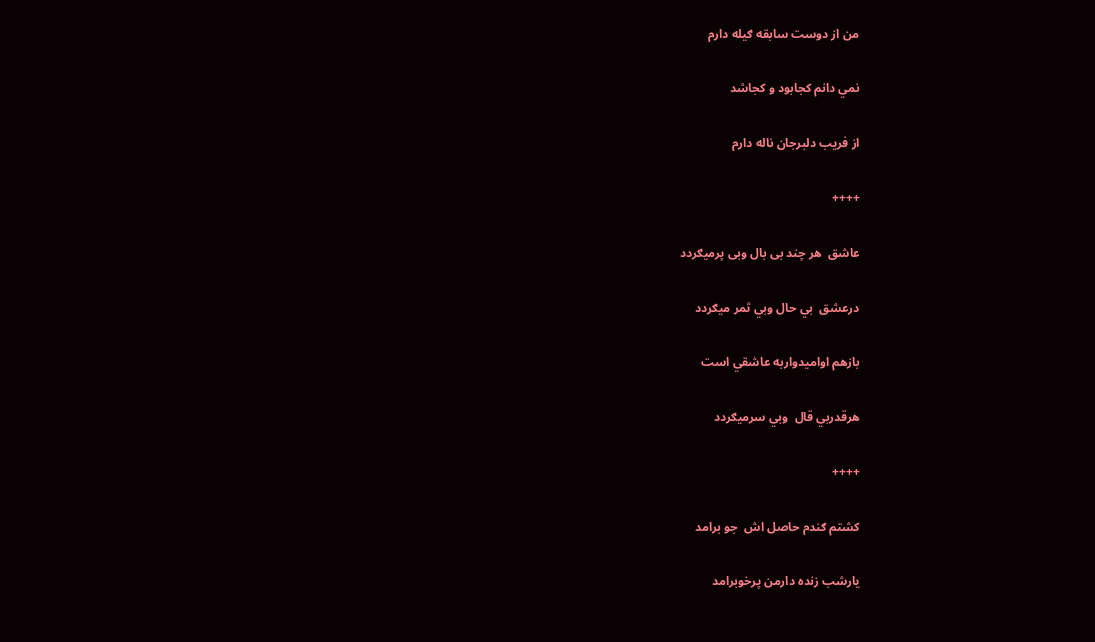من از دوست سابقه ګيله دارم

نمي دانم کجابود و کجاشد

از فريب دلبرجان ناله دارم

++++

عاشق  هر چند بی بال وبى پرميګردد

درعشق  بي حال وبي ثمر ميګردد

بازهم اواميدواربه عاشقي است

هرقدربي قال  وبي سرميګردد

++++

كشتم ګندم حاصل اش  جو برامد

يارشب زنده دارمن پرخوبرامد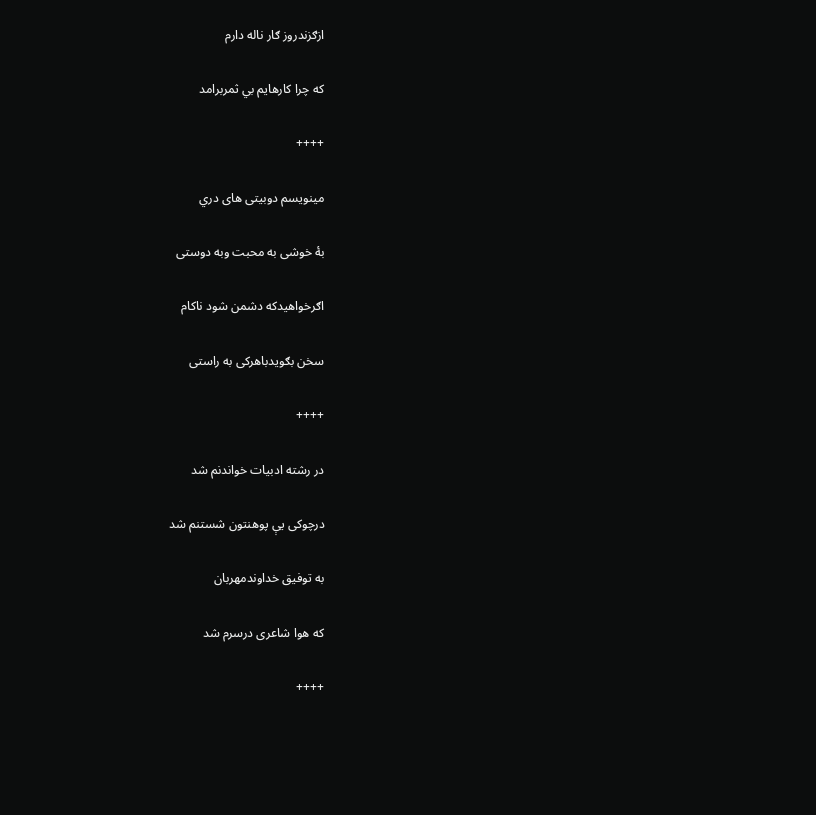ازګزندروز ګار ناله دارم

كه چرا كارهايم بي ثمربرامد

++++

مينويسم دوبيتى هاى دري

بۀ خوشى به محبت وبه دوستى

اګرخواهيدكه دشمن شود ناكام

سخن بګويدباهركى به راستى

++++

در رشته ادبيات خواندنم شد

درچوكى يې پوهنتون شستنم شد

به توفيق خداوندمهربان

كه هوا شاعرى درسرم شد

++++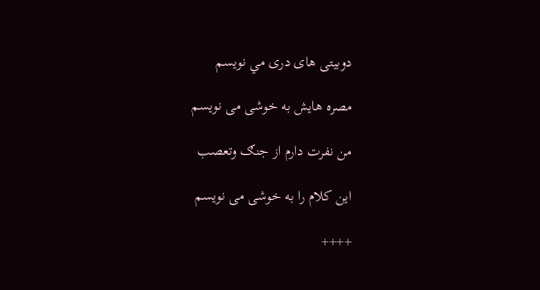دوبيتى هاى درى مي نويسم

مصره هايش به خوشى مى نويسم

من نفرت دارم از جنګ وتعصب

اين كلام را به خوشى مى نويسم

++++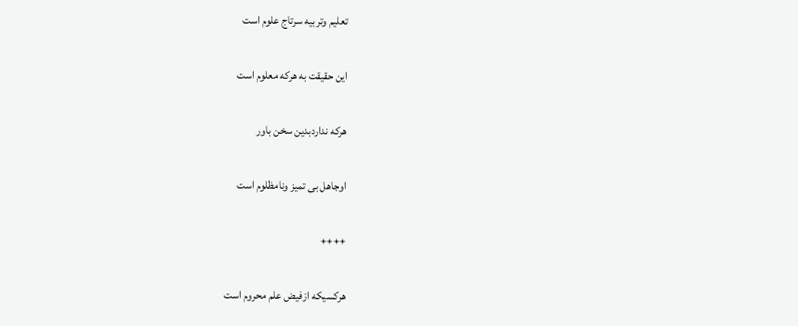تعليم وتربيه سرتاج علوم است

اين حقيقت به هركه معلوم است

هركه نداردبدين سخن باور

اوجاهل بى تميز ونامظلوم است

++++

هركسيكه ازفيض علم محروم است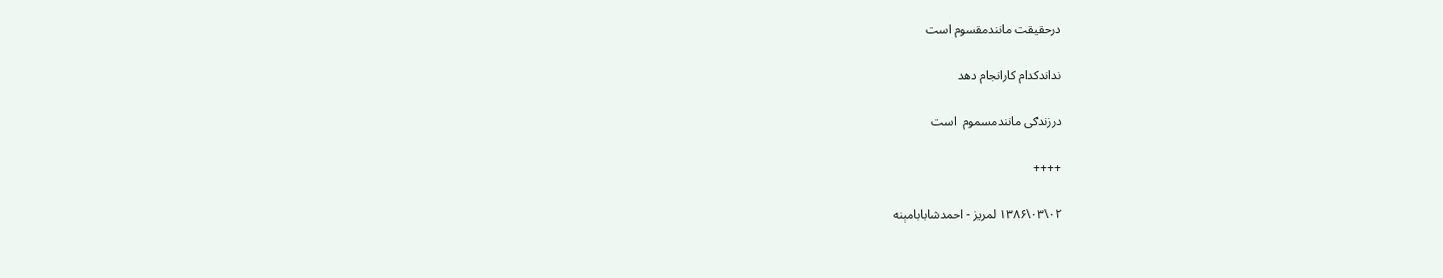درحقيقت مانندمقسوم است

نداندكدام كارانجام دهد

درزندګى مانندمسموم  است

++++

۰۲\۰۳\۱۳۸۶ لمريز - احمدشابابامېنه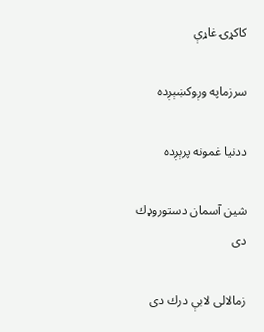كاكړۍ غاړې

سرزماپه وږوكښېږده

ددنيا غمونه پرېږده

شين آسمان دستوروډك دى

زمالالى لابې درك دى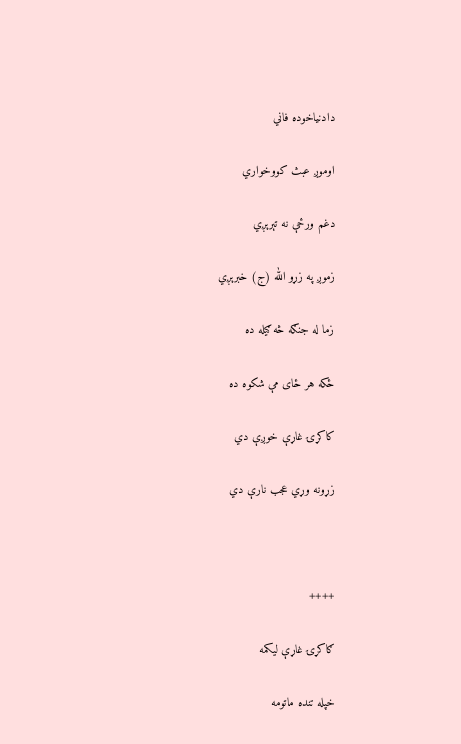دادنياخوده فاني

اوموږ عبث كووخواري

دغم ورځې نه تېرېږي

زموږ په زړو الله (ج) خبرېږي

زما له جنګه څه ګيله ده

ځكه هر ځاى مې شكوه ده

كاكړۍ غاړې خوږې دي

زړونه وړي عجب نارې دي



++++

ګاكړۍ غاړې ليكمه

خپله تنده ماتومه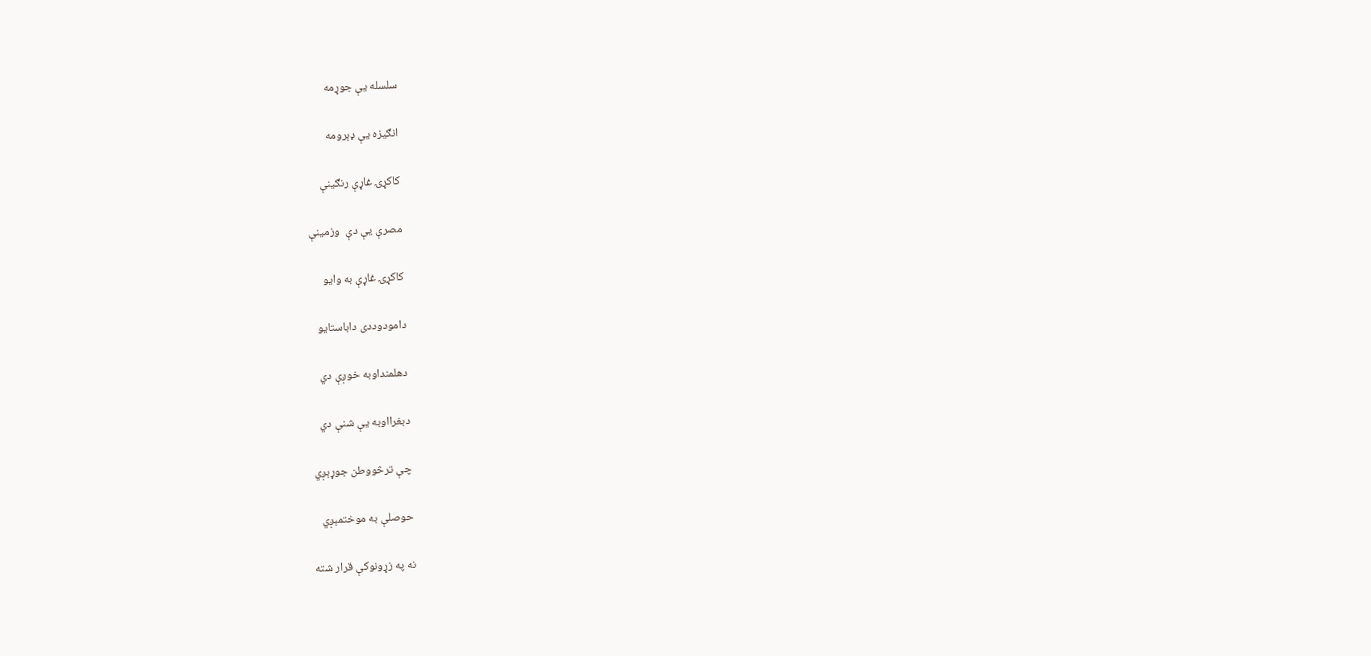سلسله يې جوړمه

انګيزه يې ډېرومه

كاكړۍ غاړې رنګينې

مصرې يې دې  وزمينې

كاكړۍ غاړې به وايو

دامودوددى داباستايو

دهلمنداوبه خوږې دي

دبغرااوبه يې شنې دي

چې ترڅووطن جوړېږي

حوصلې به موختمېږي

نه په زړونوكې قرار شته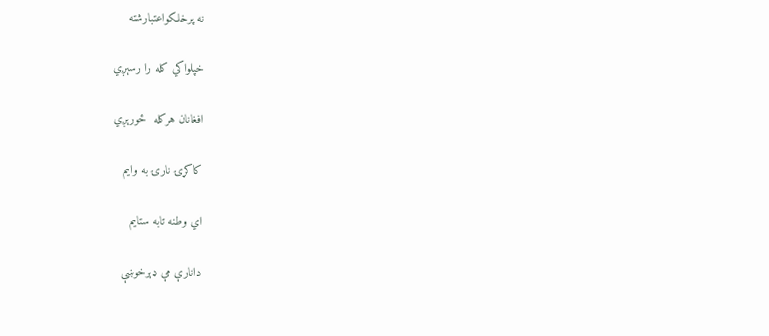نه پرخلكواعتبارشته

خپلواكي كله را رسېږي

افغانان هركله  ځورېږي

كاكړۍ نارۍ به وايم

اي وطنه تابه ستايم

دانارې مې ډېرخوښې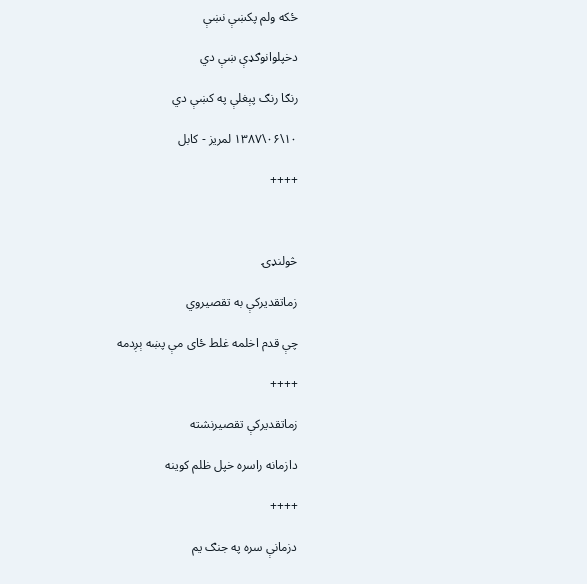ځكه ولم پكښې نښې

دخپلوانوګډې ښې دي

رنګا رنګ پېغلې په كښې دي

۱۰\۰۶\۱۳۸۷ لمريز - كابل

++++



څولنډۍ

زماتقديركې به تقصيروي

چې قدم اخلمه غلط ځاى مې پښه ېږدمه

++++

زماتقديركې تقصيرنشته

دازمانه راسره خپل ظلم كوينه

++++

دزمانې سره په جنګ يم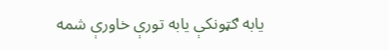يابه ګټونكې يابه تورې خاورې شمه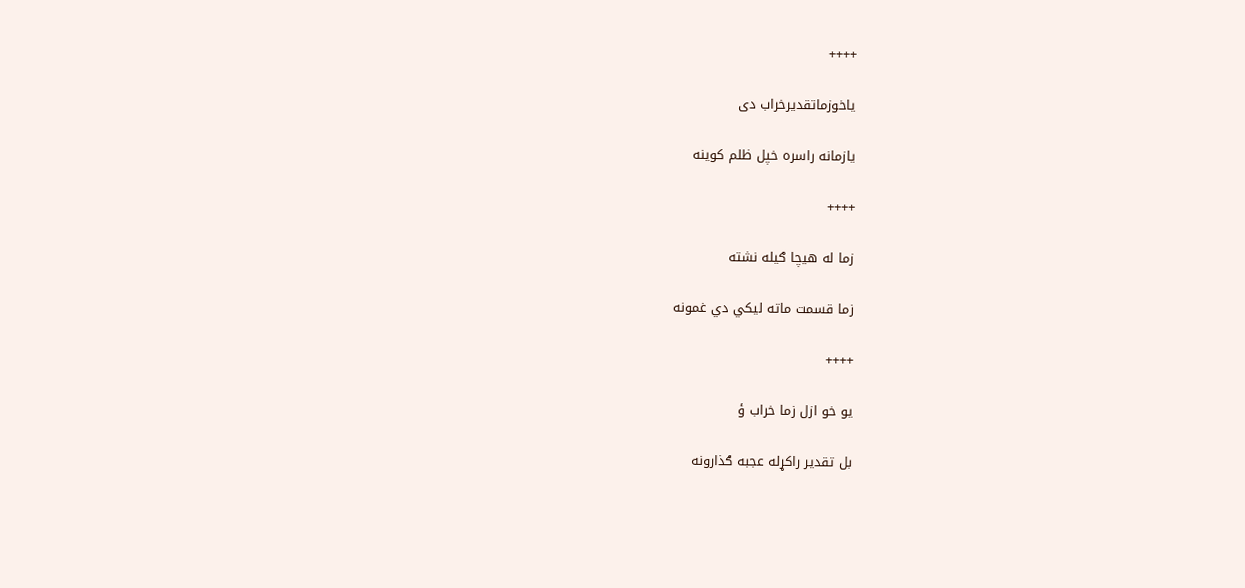++++

ياخوزماتقديرخراب دى

يازمانه راسره خپل ظلم كوينه

++++

زما له هيچا ګيله نشته

زما قسمت ماته ليكي دي غمونه

++++

يو خو ازل زما خراب ؤ

بل تقدير راكړله عجبه ګذارونه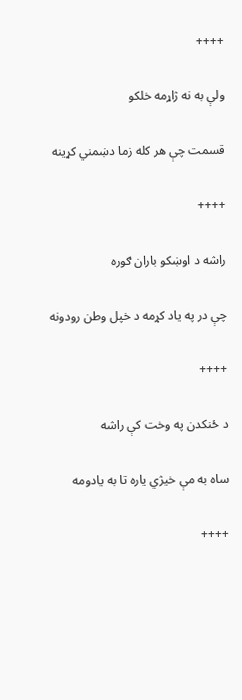++++

ولې به نه ژاړمه خلكو

قسمت چې هر كله زما دښمني كړينه

++++

راشه د اوښكو باران ګوره

چې در په ياد كړمه د خپل وطن رودونه

++++

د ځنكدن په وخت كې راشه

ساه به مې خيژي ياره تا به يادومه

++++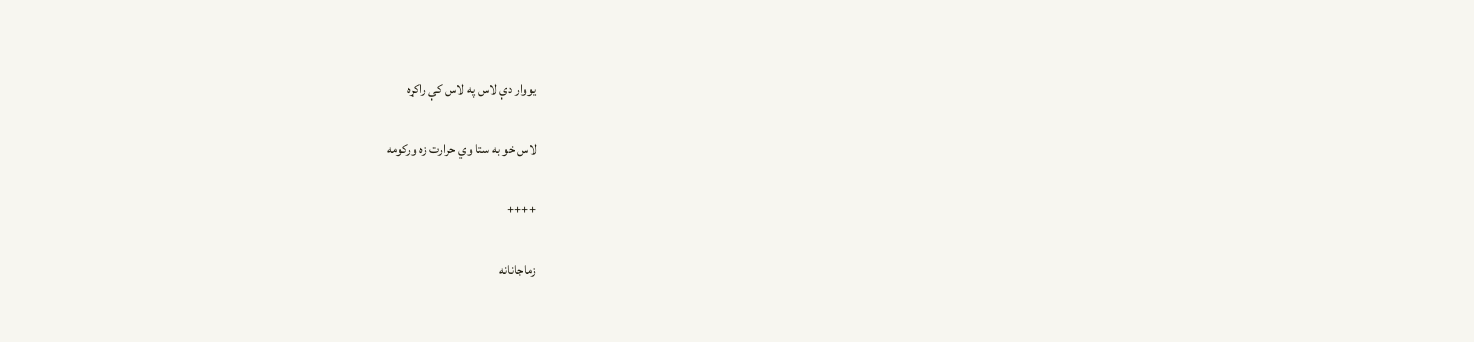يووار دې لاس په لاس كې راكړه

لاس خو به ستا وي حرارت زه وركومه

++++

زماجانانه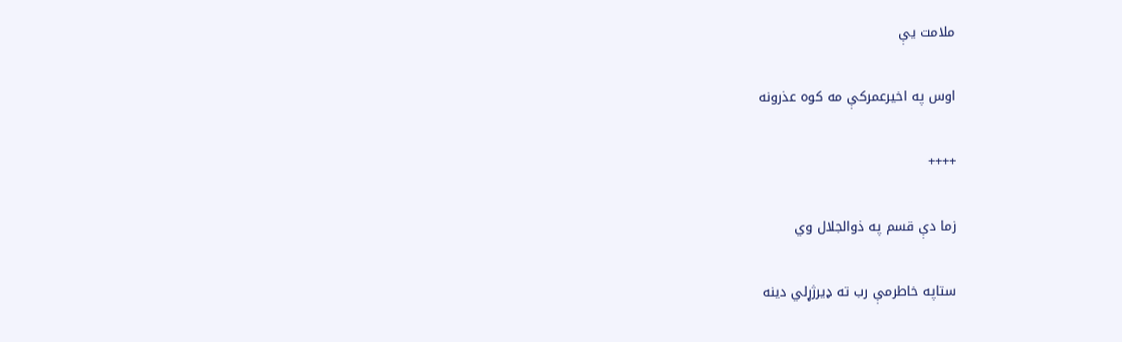ملامت يې

اوس په اخيرعمركې مه كوه عذرونه

++++

زما دې قسم په ذوالجلال وي

ستاپه خاطرمې رب ته ډيرژړلي دينه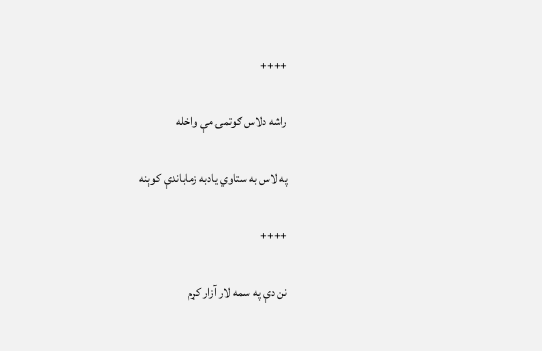++++

راشه دلاس ګوتمۍ مې واخله

په لاس به ستاوي يادبه زماباندې كوېنه

++++

نن دې په سمه لار آزار كړم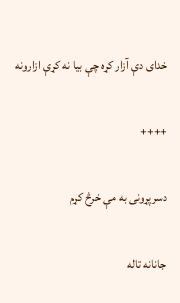خداى دې آزار كړه چې بيا نه كړې ازارونه

++++

دسرپړونى به مې خرڅ كړم

جانانه تاله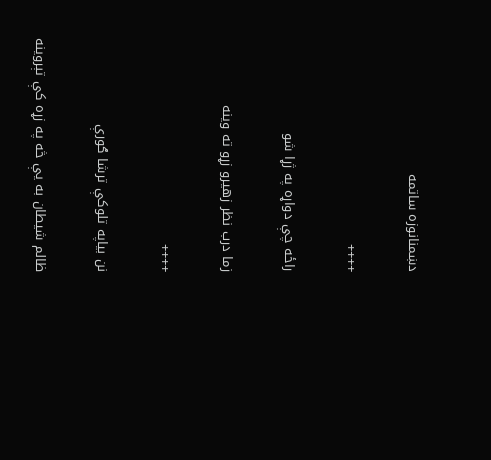دښمنانوزه ساتمه

++++

راځه چې دواړه په ژړا شو

زما درب نظر زهيرو زړو ته وينه

++++

نن بياپه تلوكې ترشا ګورې

ظالم شيطان به يې څه په زړه كې تېروينه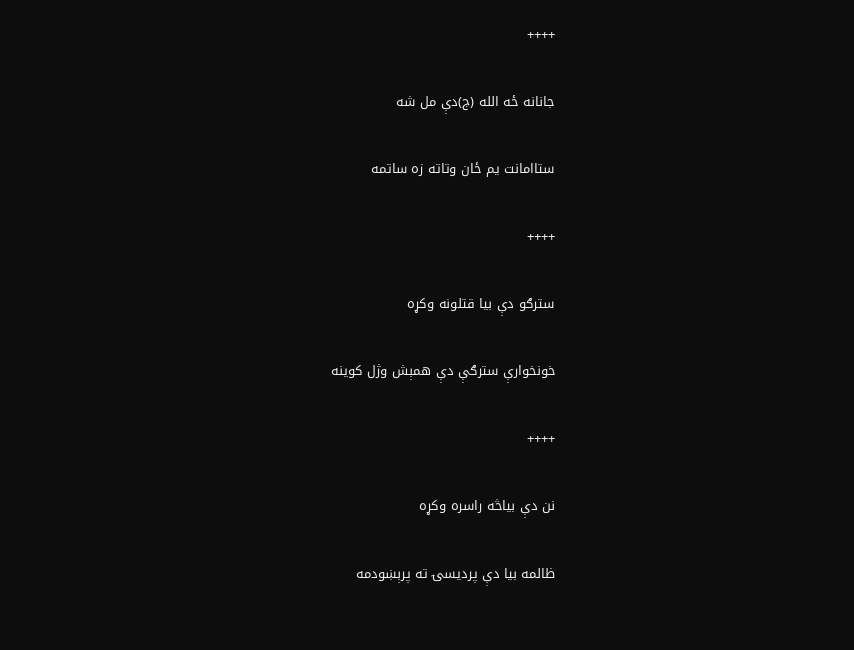++++

جانانه ځه الله (ج)دې مل شه

ستاامانت يم ځان وتاته زه ساتمه

++++

سترګو دې بيا قتلونه وكړه

خونخوارې سترګې دې همېش وژل كوينه

++++

نن دې بياڅه راسره وكړه

ظالمه بيا دې پرديسۍ ته پرېښودمه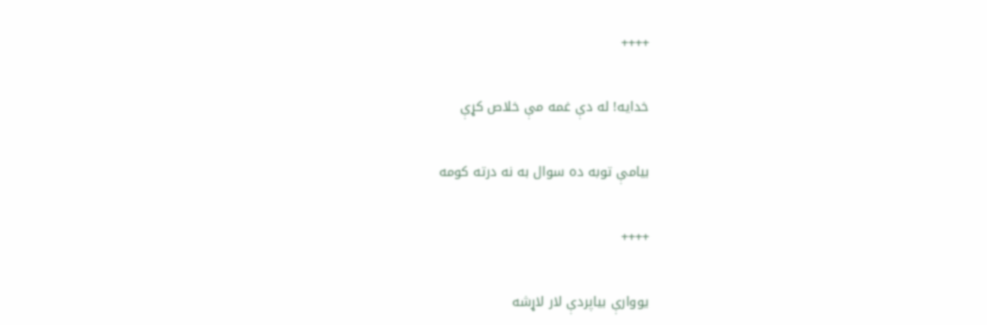++++

خدايه! له دې غمه مې خلاص كړې

بيامې توبه ده سوال به نه درته كومه

++++

يووارې بياپردې لار لاړشه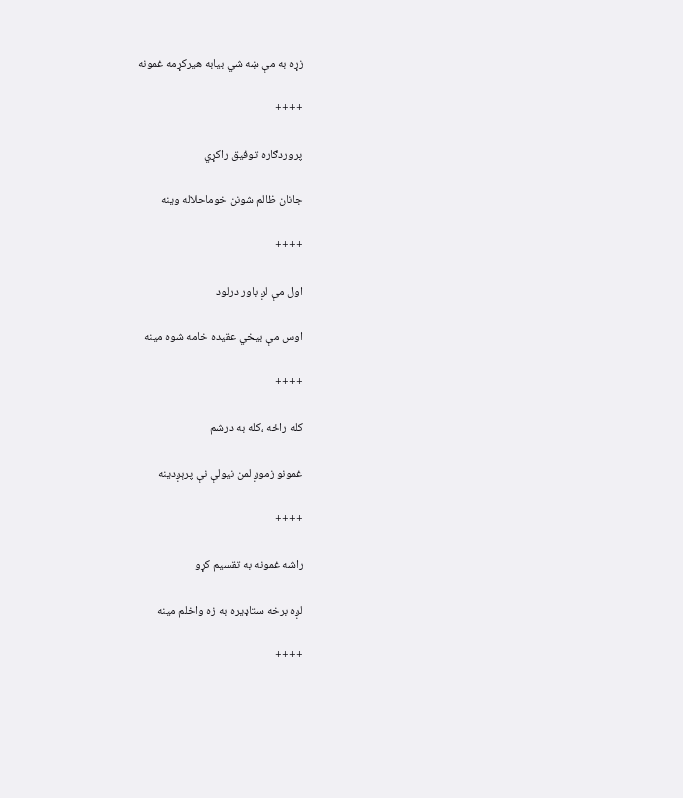زړه به مې ښه شي بيابه هيركړمه غمونه

++++

پروردګاره توفيق راكړي

جانان ظالم شونن خوماحلاله وينه

++++

اول مې لږ باور درلود

اوس مې بيخي عقيده خامه شوه مينه

++++

كله راځه ،كله به درشم

غمونو زموږ لمن نيولې نې پرېږدينه

++++

راشه غمونه به تقسيم كړو

لږه برخه ستاډيره به زه واخلم مينه

++++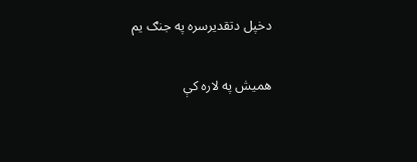دخپل دتقديرسره په جنګ يم

هميش په لاره كې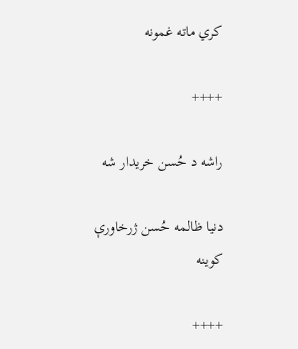كري ماته غمونه

++++

راشه د حُسن خريدار شه

دنيا ظالمه حُسن ژرخاورې كوينه

++++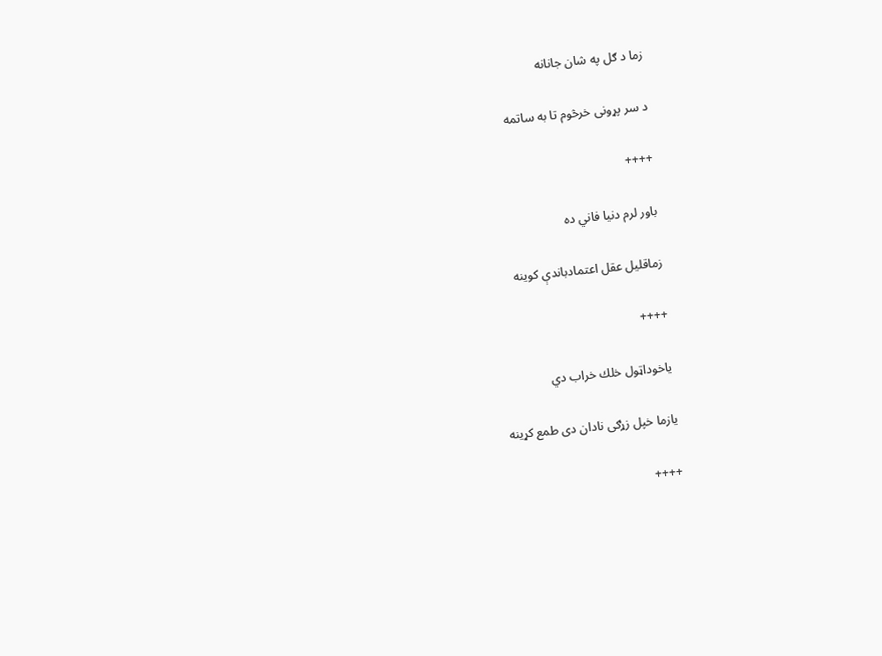زما د ګل په شان جانانه

د سر پړونى خرڅوم تا به ساتمه

++++

باور لرم دنيا فاني ده

زماقليل عقل اعتمادباندې كوينه

++++

ياخوداټول خلك خراب دي

يازما خپل زړګى نادان دى طمع كړينه

++++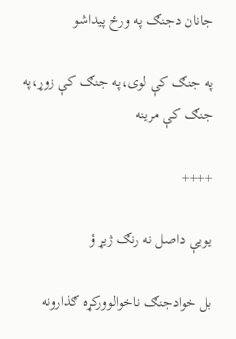جانان دجنګ په ورځ پيداشو

په جنګ كې لوى،په جنګ كې زوړ،په جنګ كې مرينه

++++

يويې داصل نه رنګ ژيړ ؤ

بل خوادجنګ ناخوالووركړه ګذارونه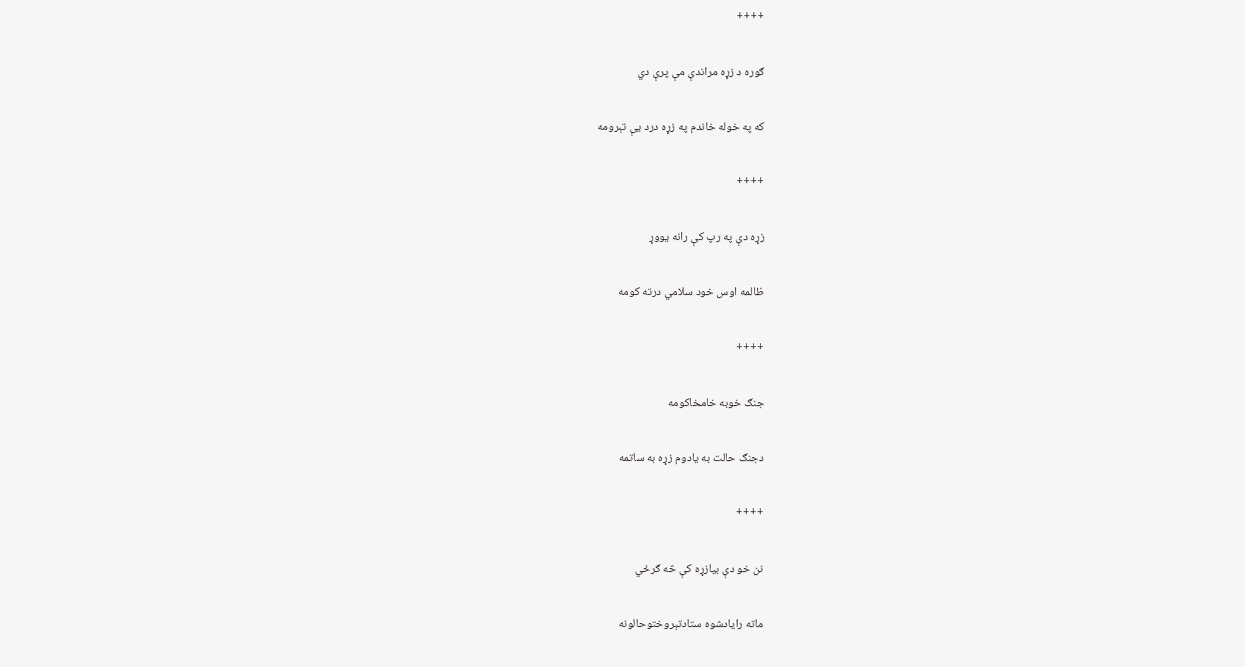++++

ګوره د زړه مراندې مې پرې دي

كه په خوله خاندم په زړه درد يې تېرومه

++++

زړه دې په رپ كې رانه يووړ

ظالمه اوس خود سلامي درته كومه

++++

جنګ خوبه خامخاكومه

دجنګ حالت به يادوم زړه به ساتمه

++++

نن خو دې بيازړه كې څه ګرځي

ماته رايادشوه ستادتېروختوحالونه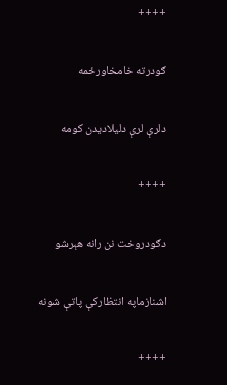++++

ګودرته خامخاورځمه

دلرې لرې دليلاديدن كومه

++++

دګودروخت نن رانه هېرشو

اشنازماپه انتظاركې پاتې شونه

++++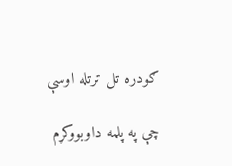ګودره تل ترتله اوسې

چې په پلمه داوبووكړم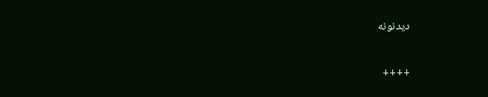ديدنونه

++++